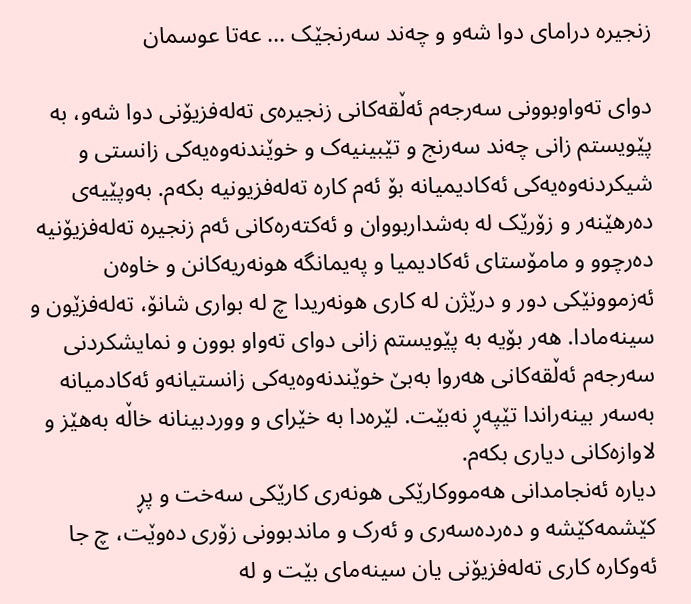زنجیرە درامای دوا شەو و چەند سەرنجێک … عەتا عوسمان

دوای تەواوبوونی سەرجەم ئەڵقەکانی زنجیرەی تەلەفزیۆنی دوا شەو، بە پێویستم زانی چەند سەرنج و تێبینیەک و خوێندنەوەیەکی زانستی و شیکردنەوەیەکی ئەکادیمیانە بۆ ئەم کارە تەلەفزیونیە بکەم. بەوپێیەی دەرھێنەر و زۆرێک لە بەشداربووان و ئەکتەرەکانی ئەم زنجیرە تەلەفزیۆنیە دەرچوو و مامۆستای ئەکادیمیا و پەیمانگە ھونەریەکانن و خاوەن ئەزموونێکی دور و درێژن لە کاری ھونەریدا چ لە بواری شانۆ، تەلەفزێون و سینەمادا. ھەر بۆیە بە پێویستم زانی دوای تەواو بوون و نمایشکردنی سەرجەم ئەڵقەکانی ھەروا بەبێ خوێندنەوەیەکی زانستیانەو ئەکادمیانە بەسەر بینەراندا تێپەڕ نەبێت. لێرەدا بە خێرای و ووردبینانە خاڵە بەھێز و لاوازەکانی دیاری بکەم.
دیارە ئەنجامدانی ھەمووکارێکی ھونەری کارێکی سەخت و پڕ کێشمەکێشە و دەردەسەری و ئەرک و ماندبوونی زۆری دەوێت، چ جا ئەوکارە کاری تەلەفزیۆنی یان سینەمای بێت و لە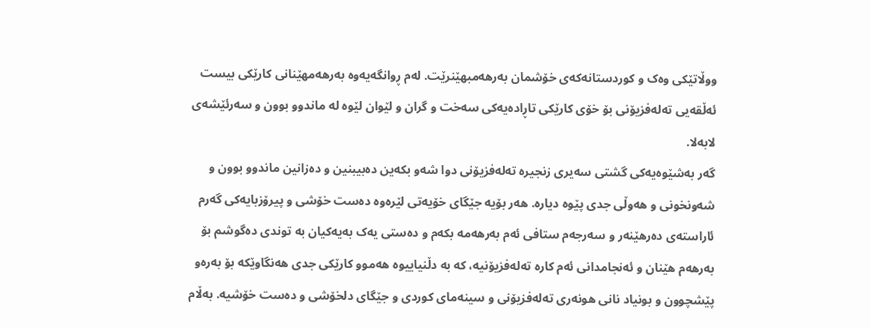ووڵاتێکی وەک و کوردستانەکەی خۆشمان بەرھەمبھێنرێت. لەم ڕوانگەیەوە بەرھەمھێنانی کارێکی بیست ئەڵقەیی تەلەفزیۆنی بۆ خۆی کارێکی تاڕادەیەکی سەخت و گران و لێوان لێوە لە ماندوو بوون و سەرئێشەی لابەلا.
گەر بەشێوەیەکی گشتی سەیری زنجیرە تەلەفزیۆنی دوا شەو بکەین دەبیبنین و دەزانین ماندوو بوون و شەونخونی و ھەوڵی جدی پێوە دیارە. ھەر بۆیە جێگای خۆیەتی لێرەوە دەست خۆشی و پیرۆزبایەکی گەرم ئاراستەی دەرھێنەر و سەرجەم ستافی ئەم بەرھەمە بکەم و دەستی یەک بەیەکیان بە توندی دەگوشم بۆ بەرھەم ھێنان و ئەنجامدانی ئەم کارە تەلەفزیۆنیە، کە بە دڵنیاییوە ھەموو کارێکی جدی ھەنگاوێکە بۆ بەرەو پێشچوون و بونیاد نانی ھونەری تەلەفزیۆنی و سینەمای کوردی و جێگای دلخۆشی و دەست خۆشیە. بەڵام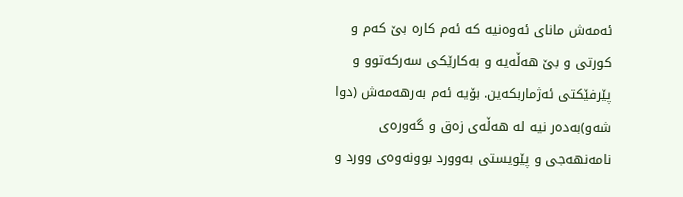ئەمەش مانای ئەوەنیە کە ئەم کارە بێ کەم و کورتی و بێ ھەڵەیە و بەکارێکی سەرکەتوو و پێرفێکتی ئەژماربکەین. بۆیە ئەم بەرھەمەش (دوا شەو)بەدەر نیە لە ھەڵەی زەق و گەورەی نامەنھەجی و پێویستی بەوورد بوونەوەی وورد و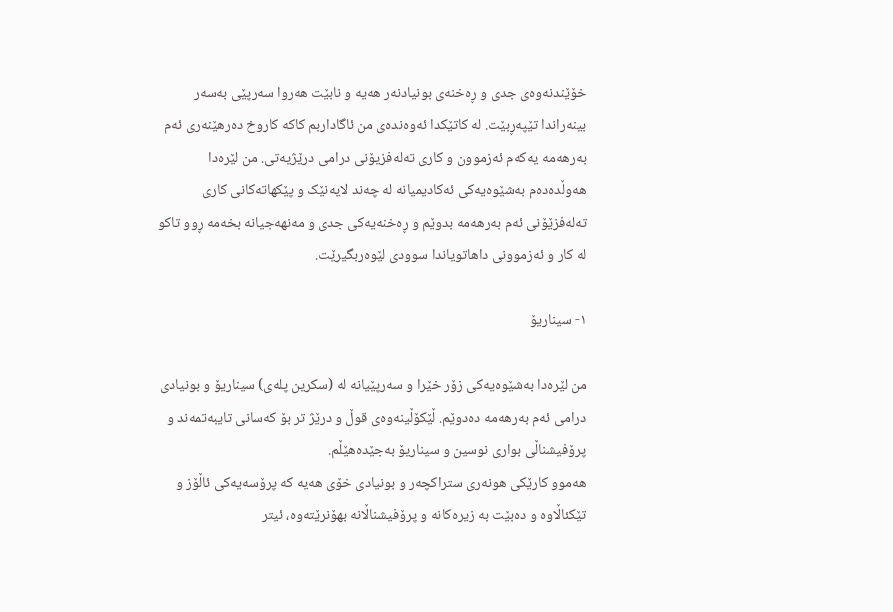خۆێندنەوەی جدی و ڕەخنەی بونیادنەر ھەیە و نابێت ھەروا سەرپێی بەسەر بینەراندا تێپەڕبێت. لە کاتێکدا ئەوەندەی من ئاگاداربم کاکە کاروخ دەرھێنەری ئەم بەرھەمە یەکەم ئەزموون و کاری تەلەفزیۆنی درامی درێژیەتی. من لێرەدا ھەوڵدەدەم بەشێوەیەکی ئەکادیمیانە لە چەند لایەنێک و پێکھاتەکانی کاری تەلەفزێۆنی ئەم بەرھەمە بدوێم و ڕەخنەیەکی جدی و مەنھەجیانە بخەمە ڕوو تاکو لە کار و ئەزموونی داھاتویاندا سوودی لێوەربگیرێت.

١- سیناریۆ

من لێرەدا بەشێوەیەکی زۆر خێرا و سەرپێیانە لە (سکرین پلەی) سیناریۆ و بونیادی درامی ئەم بەرھەمە دەدوێم. ڵێکۆڵینەوەی قوڵ و درێژ تر بۆ کەسانی تایبەتمەند و پرۆفیشناڵی بواری نوسین و سیناریۆ بەجێدەھێڵم.
ھەموو کارێکی ھونەری ستراکچەر و بونیادی خۆی ھەیە کە پرۆسەیەکی ئاڵۆز و تێکئاڵاوە و دەبێت بە زیرەکانە و پرۆفیشناڵانە بھۆنرێتەوە، ئیتر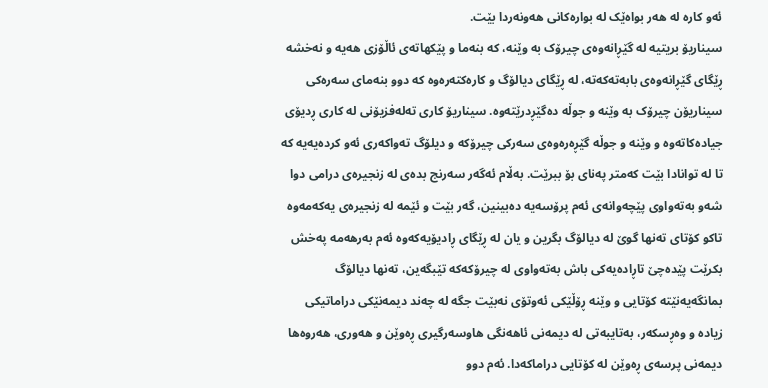ئەو کارە لە ھەر بواەێک لە بوارەکانی ھەونەردا بێت.
سیناریۆ بریتیە لە گێڕانەوەی چیرۆک بە وێنە، کە بنەما و پێکھاتەی ئاڵۆزی ھەیە و نەخشە ڕێگای گێڕانەوەی بابەتەکەتە، لە ڕێگای دیالۆگ و کارەکتەرەوە کە دوو بنەمای سەرەکی سیناریۆن چیرۆک بە وێنە و جوڵە دەگێڕدرێتەوە. سیناریۆ کاری تەلەفزیۆنی لە کاری ڕدیۆی جیادەکاتەوە و وێنە و جوڵە گێڕەرەوەی سەرکی چیرۆکە و دیلۆگ تەواکەری ئەو کردەیەیە کە تا لە توانادا بێت کەمتر پەنای بۆ ببرێت. بەڵام ئەگەر سەرنج بدەی لە زنجیرەی درامی دوا شەو بەتەواوی پێچەوانەی ئەم پرۆسەیە دەبینین، گەر بێت و ئێمە لە زنجیرەی یەکەمەوە تاکو کۆتای تەنھا گوێ لە دیالۆگ بگرین و یان لە ڕێگای ڕادیۆیەکەوە ئەم بەرھەمە پەخش بکرێت پێدەچێ تاڕادەیەکی باش بەتەواوی لە چیرۆکەکە تێبگەین، تەنھا دیالۆگ بمانگەیەنێتە کۆتایی و وێنە ڕۆڵێکی ئەوتۆی نەبێت جگە لە چەند دیمەنێکی دراماتیکی زیادە و وەڕسکەر، بەتایبەتی لە دیمەنی ئاھەنگی ھاوسەرگیری ڕەوێن و ھەوری، ھەروەھا دیمەنی پرسەی ڕەوێن لە کۆتایی دراماکەدا. ئەم دوو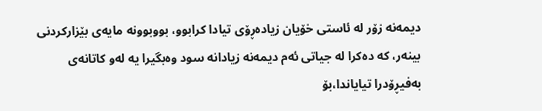دیمەنە زۆر لە ئاستی خۆیان زیادەڕۆی تیادا کرابوو، بووبوونە مایەی بێزارکردنی بینەر، کە دەکرا لە جیاتی ئەم دیمەنە زیادانە سود وەبگیرا یە لەو کاتانەی بەفیڕۆدرا تیایاندا،بۆ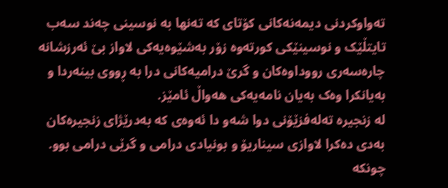تەواوکردنی دیمەنەکانی کۆتای کە تەنھا بە نوسینی چەند سەب تایتڵێک و نوسینێکی کورتەوە زۆر بەشێوەیەکی لاواز بێ ئەرزشانە چارەسەری رووداوەکان و گرێ درامیەکانی درا بە ڕووی بینەردا و بەیانکرا وەک بەیان نامەیەکی ھەواڵ ئامێز.
لە زنجیرە تەلەفزێۆنی دوا شەو دا ئەوەی کە بەدرێژای زنجیرەکان بەدی دەکرا لاوازی سیناریۆ و بونیادی درامی و گرێی درامی بوو. چونکە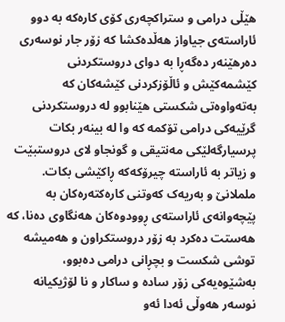ھێڵی درامی و ستراکچەری کۆی کارەکە بە دوو ئاراستەی جیاواز ھەڵدەکشا کە زۆر جار نوسەری دەرھێنەر دەگەڕا بە دوای دروستکردنی کێشمەکێش و ئاڵۆزکردنی کێشەکان کە بەتەواوەتی شکستی ھێنابوو لە دروستکردنی گرێیەکی درامی تۆکمە کە وا لە بینەر بکات پرسیارگەلێکی مەنتیقی و گونجاو لای دروستبێت و زیاتر بە ئاراستە چیرۆکەکە ڕاکێشی بکات. ململانێ و بەریەک کەوتنی کارەکتەرەکان بە پێچەوانەی ئاراستەی ڕوودوەکان ھەنگاوی دەنا، کە ھەستت دەکرد بە زۆر دروستکراون و ھەمیشە توشی شکست و بچڕانی درامی دەبوو، بەشێوەیەکی زۆر سادە و ساکار و نا لۆژیکیانە نوسەر ھەوڵی ئەدا ئەو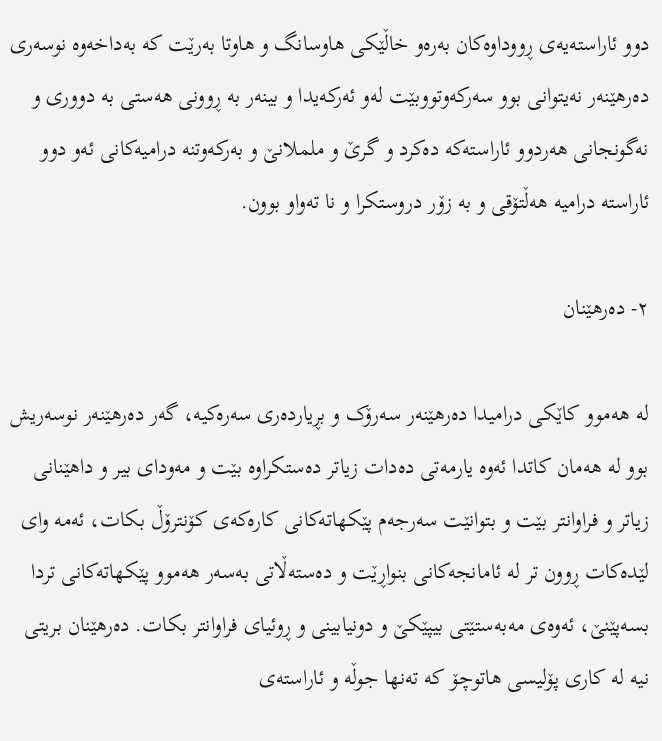دوو ئاراستەیەی ڕووداوەکان بەرەو خاڵێکی ھاوسانگ و ھاوتا بەرێت کە بەداخەوە نوسەری دەرھێنەر نەیتوانی بوو سەرکەوتووبێت لەو ئەرکەیدا و بینەر بە ڕوونی ھەستی بە دووری و نەگونجانی ھەردوو ئاراستەکە دەکرد و گرێ و ململانێ و بەرکەوتنە درامیەکانی ئەو دوو ئاراستە درامیە ھەڵتۆقی و بە زۆر دروستکرا و نا تەواو بوون.

٢- دەرھێنان

لە ھەموو کاێکی درامیدا دەرھێنەر سەرۆک و بڕیاردەری سەرەکیە، گەر دەرھێنەر نوسەریش بوو لە ھەمان کاتدا ئەوە یارمەتی دەدات زیاتر دەستکراوە بێت و مەودای بیر و داھێنانی زیاتر و فراوانتر بێت و بتوانێت سەرجەم پێکھاتەکانی کارەکەی کۆنترۆڵ بکات، ئەمە وای لێدەکات ڕوون تر لە ئامانجەکانی بنواڕێت و دەستەڵاتی بەسەر ھەموو پێکھاتەکانی تردا بسەپێنێ، ئەوەی مەبەستێتی بیپێکێ و دونیابینی و ڕوئیای فراوانتر بکات. دەرھێنان بریتی نیە لە کاری پۆلیسی ھاتوچۆ کە تەنھا جوڵە و ئاراستەی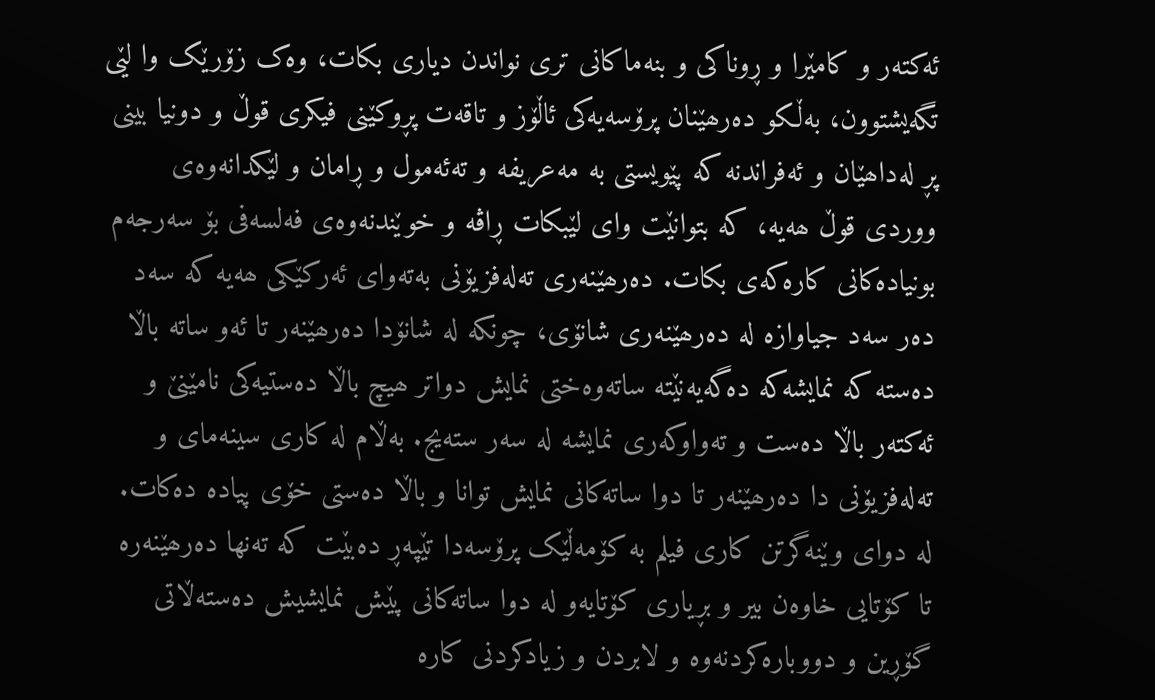ئەکتەر و کامێرا و ڕوناکی و بنەماکانی تری نواندن دیاری بکات، وەک زۆرێک وا لێی تگەیشتوون، بەڵکو دەرھێنان پرۆسەیەکی ئاڵۆز و تاقەت پڕوکێنی فیکری قوڵ و دونیا بینی پڕ لەداھێان و ئەفراندنە کە پێویستی بە مەعریفە و تەئەمول و ڕامان و لێکدانەوەی ووردی قوڵ ھەیە، کە بتوانێت وای لێبکات ڕاڤە و خوێندنەوەی فەلسەفی بۆ سەرجەم بونیادەکانی کارەکەی بکات. دەرھێنەری تەلەفزیۆنی بەتەوای ئەرکێکی ھەیە کە سەد دەر سەد جیاوازە لە دەرھێنەری شانۆی، چونکە لە شانۆدا دەرھێنەر تا ئەو ساتە باڵا دەستە کە نمایشەکە دەگەیەنێتە ساتەوەختی نمایش دواتر ھیچ باڵا دەستیەکی نامێنێ و ئەکتەر باڵا دەست و تەواوکەری نمایشە لە سەر ستەیج. بەڵام لە کاری سینەمای و تەلەفزیۆنی دا دەرھێنەر تا دوا ساتەکانی نمایش توانا و باڵا دەستی خۆی پیادە دەکات. لە دوای وێنەگرتن کاری فیلم بە کۆمەڵێک پرۆسەدا تێپەڕ دەبێت کە تەنھا دەرھێنەرە تا کۆتایی خاوەن بیر و بڕیاری کۆتایەو لە دوا ساتەکانی پێش نمایشیش دەستەڵاتی گۆڕین و دووبارەکردنەوە و لابردن و زیادکردنی کارە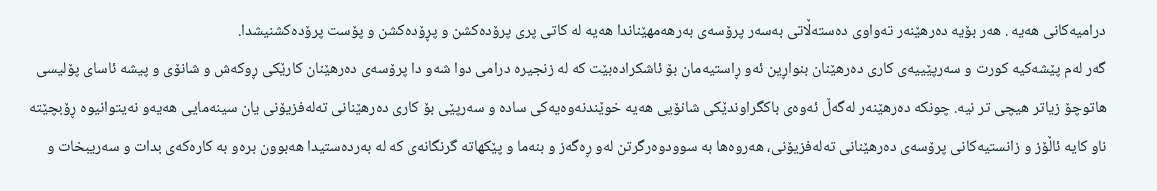درامیەکانی ھەیە . ھەر بۆیە دەرھێنەر تەواوی دەستەڵاتی بەسەر پرۆسەی بەرھەمھێناندا ھەیە لە کاتی پری پرۆدەکشن و پڕۆدەکشن و پۆست پرۆدەکشنیشدا.
گەر لەم پێشەکیە کورت و سەرپێییەی کاری دەرھێنان بنواڕین ئەو ڕاستیەمان بۆ ئاشکرادەبێت کە لە زنجیرە درامی دوا شەو دا پرۆسەی دەرھێنان کارێکی ڕوکەش و شانۆی و پیشە ئاسای پۆلیسی ھاتوچۆ زیاتر ھیچی تر نیە. چونکە دەرھێنەر لەگەڵ ئەوەی باکگراوندێکی شانۆیی ھەیە خوێندنەوەیەکی سادە و سەرپێی بۆ کاری دەرھێنانی تەلەفزیۆنی یان سینەمایی ھەیەو نەیتوانیوە ڕۆبچێتە ناو کایە ئاڵۆز و زانستیەکانی پرۆسەی دەرھێنانی تەلەفزیۆنی، ھەروەھا بە سوودوەرگرتن لەو ڕەگەز و بنەما و پێکھاتە گرنگانەی کە لە بەردەستیدا ھەبوون برەو بە کارەکەی بدات و سەریبخات و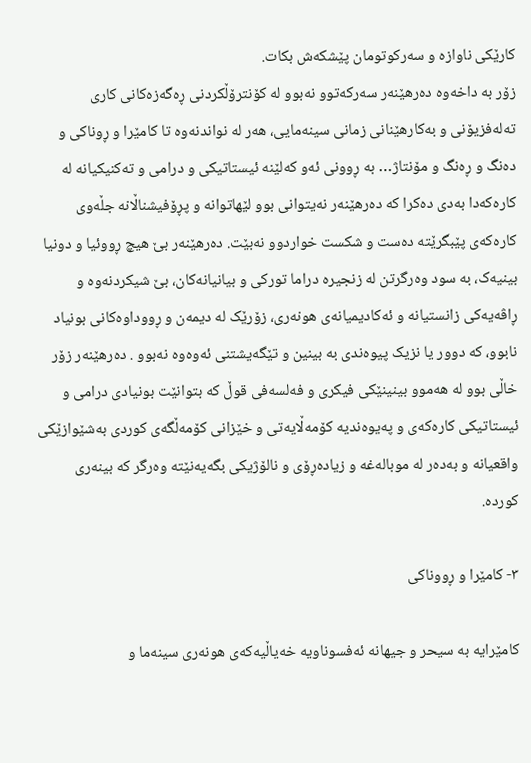کارێکی ناوازە و سەرکوتومان پێشکەش بکات.
زۆر بە داخەوە دەرھێنەر سەرکەتوو نەبوو لە کۆنترۆڵکردنی ڕەگەزەکانی کاری تەلەفزیۆنی و بەکارھێنانی زمانی سینەمایی، ھەر لە نواندنەوە تا کامێرا و ڕوناکی و دەنگ و ڕەنگ و مۆنتاژ… بە ڕوونی ئەو کەلێنە ئیستاتیکی و درامی و تەکنیکیانە لە کارەکەدا بەدی دەکرا کە دەرھێنەر نەیتوانی بوو لێھاتوانە و پڕۆفیشناڵانە جڵەوی کارەکەی پێبگرێتە دەست و شکست خواردوو نەبێت. دەرھێنەر بێ ھیچ ڕووئیا و دونیا بینیەک، بە سود وەرگرتن لە زنجیرە دراما تورکی و بیانیانەکان، بێ شیکردنەوە و ڕاڤەیەکی زانستیانە و ئەکادیمیانەی ھونەری، زۆرێک لە دیمەن و ڕووداوەکانی بونیاد نابوو، کە دوور یا نزیک پیوەندی بە بینین و تێگەیشتنی ئەوەوە نەبوو . دەرھێنەر زۆر خاڵی بوو لە ھەموو بینینێکی فیکری و فەلسەفی قوڵ کە بتوانێت بونیادی درامی و ئیستاتیکی کارەکەی و پەیوەندیە کۆمەڵایەتی و خێزانی کۆمەڵگەی کوردی بەشێوازێکی واقعیانە و بەدەر لە موبالەغە و زیادەڕۆی و نالۆژیکی بگەیەنێتە وەرگر کە بینەری کوردە.

٣- کامێرا و ڕووناکی

کامێرایە بە سیحر و جیھانە ئەفسوناویە خەیاڵیەکەی ھونەری سینەما و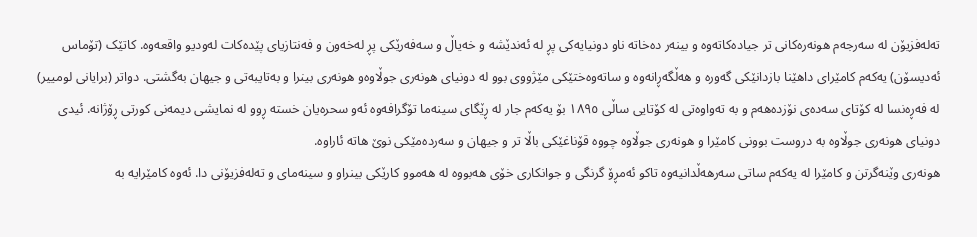تەلەفزیۆن لە سەرجەم ھونەرەکانی تر جیادەکاتەوە و بینەر دەخاتە ناو دونیایەکی پڕ لە ئەندێشە و خەیاڵ و سەفەرێکی پڕ لەخەون و فەنتازیای پێدەکات لەودیو واقعەوە. کاتێک (تۆماس ئەدیسۆن) یەکەم کامێرای داھێنا بازدانێکی گەورە و ھەڵگەڕانەوە و ساتەوەختێکی مێژووی بوو لە دونیای ھونەری جوڵاوەو ھونەری بینرا و بەتایبەتی و جیھان بەگشتی. دواتر (برایانی لومییر) لە فەڕەنسا لە کۆتای سەدەی نۆزدەھەم و بە تەواوەتی لە کۆتایی ساڵی ١٨٩٥ بۆ یەکەم جار لە ڕێگای سینەما تۆگرافەوە ئەو سحرەیان خستە ڕوو لە نمایشی دیمەنی کورتی ڕۆژانە. ئیدی دونیای ھونەری جوڵاوە بە دروست بوونی کامێرا و ھونەری جوڵاوە چووە قۆناغێکی باڵا تر و جیھان و سەردەمێکی نوێ ھاتە ئاراوە.
ھونەری وێنەگرتن و کامێرا لە یەکەم ساتی سەرھەڵدانیەوە تاکو ئەمڕۆ گرنگی و جوانکاری خۆی ھەبووە لە ھەموو کارێکی بینراو و سینەمای و تەلەفزیۆنی دا. ئەوە کامێرایە بە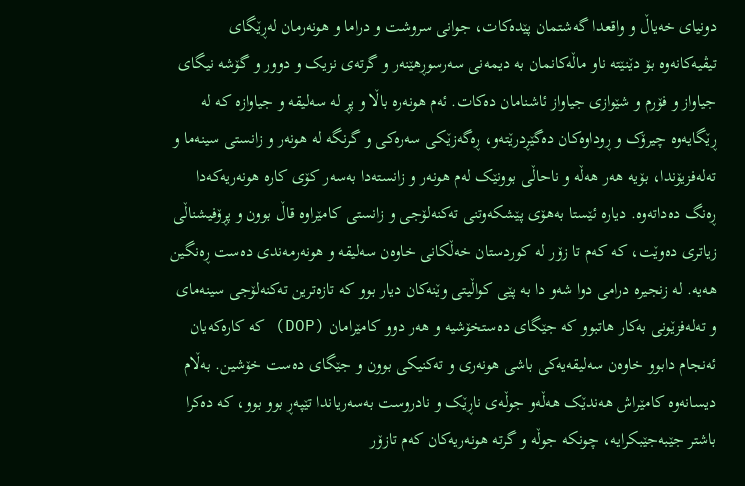دونیای خەیاڵ و واقعدا گەشتمان پێدەکات، جوانی سروشت و دراما و ھونەرمان لەڕێگای تیڤیەکانەوە بۆ دێنێتە ناو ماڵەکانمان بە دیمەنی سەرسوڕھێنەر و گرتەی نزیک و دوور و گۆشە نیگای جیاواز و فۆرم و شێوازی جیاواز ئاشنامان دەکات. ئەم ھونەرە باڵا و پڕ لە سەلیقە و جیاوازە کە لە ڕێگایەوە چیرۆک و ڕوداوەکان دەگێڕدرێتەو، ڕەگەزێکی سەرەکی و گرنگە لە ھونەر و زانستی سینەما و تەلەفزیۆندا، بۆیە ھەر ھەڵە و ناحاڵی بوونێک لەم ھونەر و زانستەدا بەسەر کۆی کارە ھونەریەکەدا ڕەنگ دەداتەوە. دیارە ئێستا بەھۆی پێشکەوتنی تەکنەلۆجی و زانستی کامێراوە قاڵ بوون و پڕۆفیشناڵی زیاتری دەوێت، کە کەم تا زۆر لە کوردستان خەڵکانی خاوەن سەلیقە و ھونەرمەندی دەست ڕەنگین ھەیە. لە زنجیرە درامی دوا شەو دا بە پێی کواڵیتی وێنەکان دیار بوو کە تازەترین تەکنەلۆجی سینەمای و تەلەفزێونی بەکار ھاتبوو کە جێگای دەستخۆشیە و ھەر دوو کامێرامان (DOP) کە کارەکەیان ئەنجام دابوو خاوەن سەلیقەیەکی باشی ھونەری و تەکنیکی بوون و جێگای دەست خۆشین. بەڵام دیسانەوە کامێراش ھەندێک ھەڵەو جوڵەی ناڕێک و نادروست بەسەریاندا تێپەڕ بوو بوو، کە دەکرا باشتر جێبەجێبکرایە، چونکە جوڵە و گرتە ھونەریەکان کەم تازۆر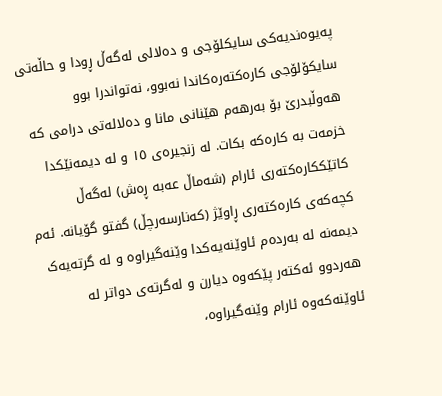پەیوەندیەکی سایکلۆجی و دەلالی لەگەڵ ڕودا و حاڵەتی سایکۆلۆجی کارەکتەرەکاندا نەبوو، نەتواندرا بوو ھەوڵبدرێ بۆ بەرھەم ھێنانی مانا و دەلالەتی درامی کە خزمەت بە کارەکە بکات. لە زنجیرەی ١٥ و لە دیمەنێکدا کاتێککارەکتەری ئارام (شەماڵ عەبە ڕەش) لەگەڵ کچەکەی کارەکتەری ڕاوێژ (کەنارسەرچڵ) گفتو گۆیانە. ئەم دیمەنە لە بەردەم ئاوێنەیەکدا وێنەگیراوە و لە گرتەیەک ھەردوو ئەکتەر پێکەوە دیارن و لەگرتەی دواتر لە ئاوێنەکەوە ئارام وێنەگیراوە،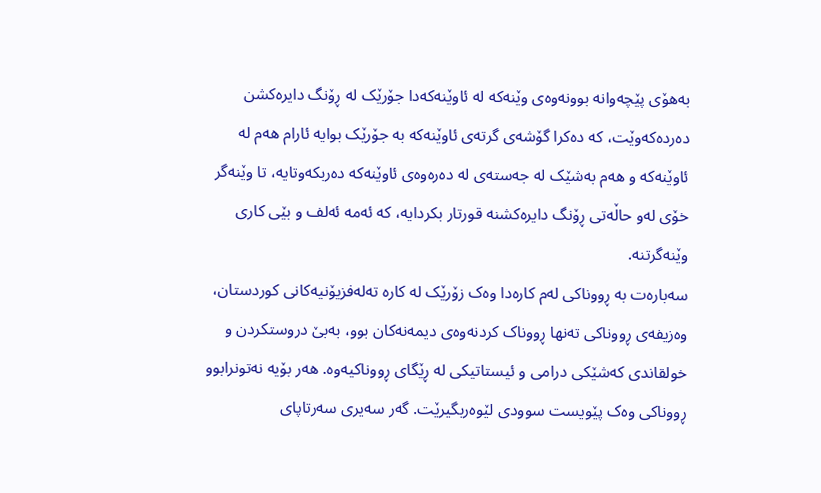بەھۆی پێچەوانە بوونەوەی وێنەکە لە ئاوێنەکەدا جۆرێک لە ڕۆنگ دایرەکشن دەردەکەوێت، کە دەکرا گۆشەی گرتەی ئاوێنەکە بە جۆرێک بوایە ئارام ھەم لە ئاوێنەکە و ھەم بەشێک لە جەستەی لە دەرەوەی ئاوێنەکە دەربکەوتایە، تا وێنەگر خۆی لەو حاڵەتی ڕۆنگ دایرەکشنە قورتار بکردایە، کە ئەمە ئەلف و بێی کاری وێنەگرتنە.
سەبارەت بە ڕووناکی لەم کارەدا وەک زۆرێک لە کارە تەلەفزیۆنیەکانی کوردستان، وەزیفەی ڕووناکی تەنھا ڕووناک کردنەوەی دیمەنەکان بوو، بەبێ دروستکردن و خولقاندی کەشێکی درامی و ئیستاتیکی لە ڕێگای ڕووناکیەوە. ھەر بۆیە نەتونرابوو ڕووناکی وەک پێویست سوودی لێوەربگیرێت. گەر سەیری سەرتاپای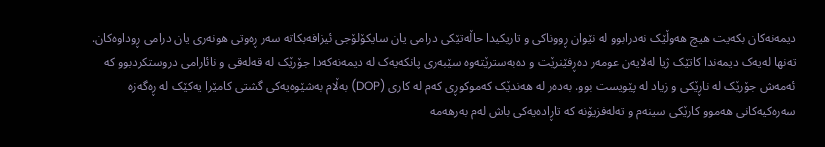دیمەنەکان بکەیت ھیچ ھەوڵێک نەدرابوو لە نێوان ڕووناکی و تاریکیدا حاڵەتێکی درامی یان سایکۆلۆجی ئیزافەبکاتە سەر ڕەوتی ھونەری یان درامی ڕوداوەکان. تەنھا لەیەک دیمەندا کاتێک ژیا لەلایەن عومەر دەڕفێنرێت و دەبەسترێتەوە سێبەری پانکەیەک لە دیمەنەکەدا جۆرێک لە قەلەقی و نائارامی دروستکردبوو کە ئەمەش جۆرێک لە ناڕێکی و زیاد لە پێویست بوو. بەدەر لە ھەندێک کەموکوڕی کەم لە کاری (DOP) بەڵام بەشێوەیەکی گشتی کامێرا یەکێک لە ڕەگەزە سەرەکیەکانی ھەموو کارێکی سینەم و تەلەفزیۆنە کە تاڕادەیەکی باش لەم بەرھەمە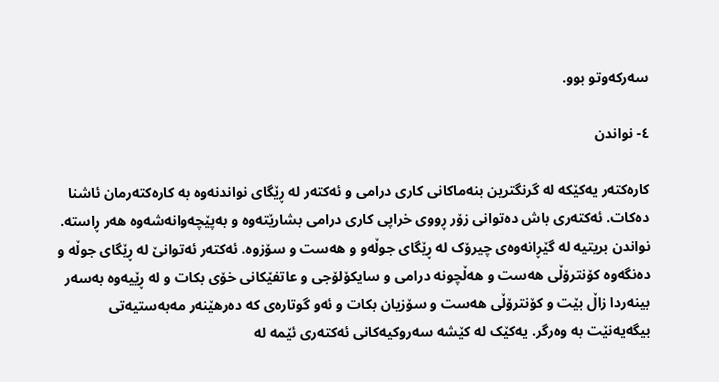سەرکەوتو بوو.

٤- نواندن

کارەکتەر یەکێکە لە گرنگترین بنەماکانی کاری درامی و ئەکتەر لە ڕێگای نواندنەوە بە کارەکتەرمان ئاشنا دەکات. ئەکتەری باش دەتوانی زۆر ڕووی خراپی کاری درامی بشارێتەوە و بەپێچەوانەشەوە ھەر ڕاستە. نواندن بریتیە لە گێڕانەوەی چیرۆک لە ڕێگای جوڵەو و ھەست و سۆزوە. ئەکتەر ئەتوانێ لە ڕێگای جوڵە و دەنگەوە کۆنترۆڵی ھەست و ھەڵچونە درامی و سایکۆلۆجی و عاتفێکانی خۆی بکات و لە ڕێیەوە بەسەر بینەردا زاڵ بێت و کۆنترۆڵی ھەست و سۆزیان بکات و ئەو گوتارەی کە دەرھێنەر مەبەستیەتی بیگەیەنێت بە وەرگر. یەکێک لە کێشە سەروکیەکانی ئەکتەری ئێمە لە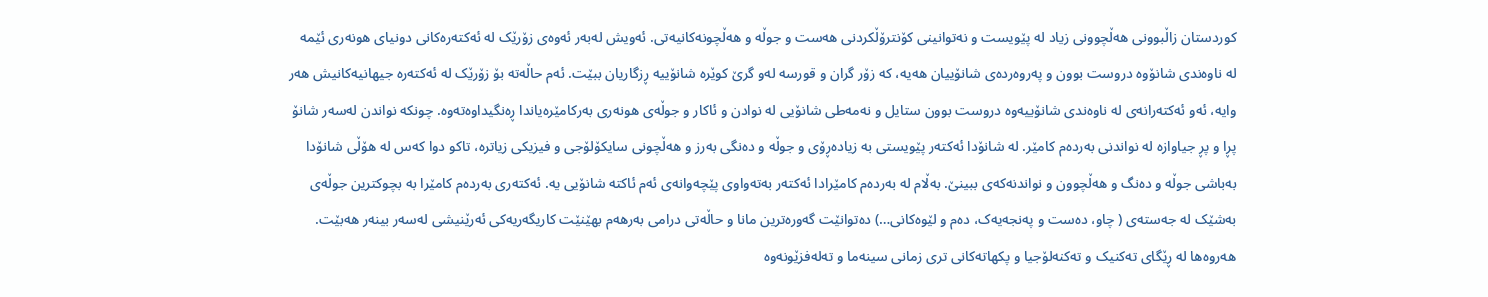کوردستان زاڵبوونی ھەڵچوونی زیاد لە پێویست و نەتوانینی کۆنترۆڵکردنی ھەست و جوڵە و ھەڵچونەکانیەتی. ئەویش لەبەر ئەوەی زۆرێک لە ئەکتەرەکانی دونیای ھونەری ئێمە لە ناوەندی شانۆوە دروست بوون و پەروەردەی شانۆییان ھەیە، کە زۆر گران و قورسە لەو گرێ کوێرە شانۆییە ڕزگاریان ببێت. ئەم حاڵەتە بۆ زۆرێک لە ئەکتەرە جیھانیەکانیش ھەر وایە، ئەو ئەکتەرانەی لە ناوەندی شانۆییەوە دروست بوون ستایل و نەمەطی شانۆیی لە نوادن و ئاکار و جوڵەی ھونەری بەرکامێرەیاندا ڕەنگیداوەتەوە. چونکە نواندن لەسەر شانۆ پڕا و پڕ جیاوازە لە نواندنی بەردەم کامێر. لە شانۆدا ئەکتەر پێویستی بە زیادەڕۆی و جوڵە و دەنگی بەرز و ھەڵچونی سایکۆلۆجی و فیزیکی زیاترە، تاکو دوا کەس لە ھۆڵی شانۆدا بەباشی جوڵە و دەنگ و ھەڵچوون و نواندنەکەی ببینێ. بەڵام لە بەردەم کامێرادا ئەکتەر بەتەواوی پێچەوانەی ئەم ئاکتە شانۆیی یە. ئەکتەری بەردەم کامێرا بە بچوکترین جوڵەی بەشێک لە جەستەی ( چاو، دەست و پەنجەیەک، دەم و لێوەکانی…) دەتوانێت گەورەترین مانا و حاڵەتی درامی بەرھەم بھێنێت کاریگەریەکی ئەرێنیشی لەسەر بینەر ھەبێت. ھەروەھا لە ڕێگای تەکنیک و تەکنەلۆجیا و پکھاتەکانی تری زمانی سینەما و تەلەفزێونەوە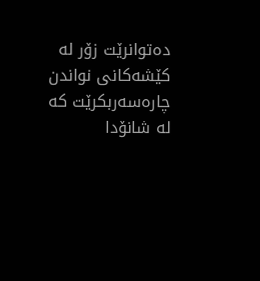دەتوانرێت زۆر لە کێشەکانی نواندن چارەسەربکرێت کە لە شانۆدا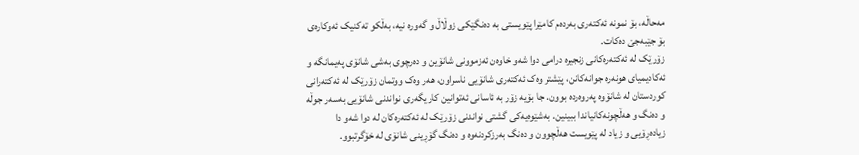مەحاڵە، بۆ نمونە ئەكتەری بەردەم کامێرا پێویستی بە دەنگێکی زوڵاڵ و گەورە نیە، بەڵکو تەکنیک ئەوکارەی بۆ جێبەجێ دەکات.
زۆرێک لە ئەکتەرەکانی زنجیرە درامی دوا شەو خاوەن ئەزموونی شانۆین و دەرچوی بەشی شانۆی پەیمانگە و ئەکادیمیای ھونەرە جوانەکانن، پێشتر وەک ئەکتەری شانۆیی ناسراون، ھەر وەک ووتمان زۆرێک لە ئەکتەرانی کوردستان لە شانۆوە پەروەردە بوون. جا بۆیە زۆر بە ئاسانی ئەتوانین کاریگەری نواندنی شانۆیی بەسەر جوڵە و دەنگ و ھەڵچونەکانیاندا ببینین. بەشێوەیەکی گشتی نواندنی زۆرێک لە ئەکتەرەکان لە دوا شەو دا زیادەڕۆیی و زیاد لە پێویست ھەڵچوون و دەنگ بەرزکردنەوە و دەنگ گۆڕینی شانۆی لە خۆگرتبوو.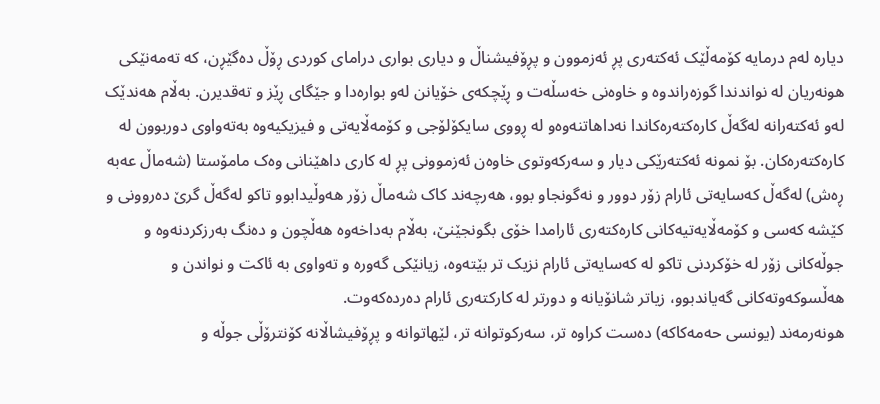دیارە لەم درمایە کۆمەڵێک ئەکتەری پڕ ئەزموون و پڕۆفیشناڵ و دیاری بواری درامای کوردی ڕۆڵ دەگێڕن، کە تەمەنێکی ھونەریان لە نواندندا گوزەراندوە و خاوەنی خەسڵەت و ڕێچکەی خۆیانن لەو بوارەدا و جێگای ڕێز و تەقدیرن. بەڵام ھەندێک لەو ئەکتەرانە لەگەڵ کارەکتەرەکاندا نەداھاتنەوەو لە ڕووی سایکۆلۆجی و کۆمەڵایەتی و فیزیکیەوە بەتەواوی دوربوون لە کارەکتەرەکان. بۆ نمونە ئەکتەرێکی دیار و سەرکەوتوی خاوەن ئەزموونی پڕ لە کاری داھێنانی وەک مامۆستا (شەماڵ عەبە ڕەش) لەگەڵ کەسایەتی ئارام زۆر دوور و نەگونجاو بوو، ھەرچەند کاک شەماڵ زۆر ھەوڵیدابوو تاکو لەگەڵ گرێ دەروونی و کێشە کەسی و کۆمەڵایەتیەکانی کارەکتەری ئارامدا خۆی بگونجێنێ، بەڵام بەداخەوە ھەڵچون و دەنگ بەرزکردنەوە و جوڵەکانی زۆر لە خۆکردنی تاکو لە کەسایەتی ئارام نزیک تر بێتەوە، زیانێکی گەورە و تەواوی بە ئاکت و نواندن و ھەڵسوکەوتەکانی گەیاندبوو، زیاتر شانۆیانە و دورتر لە کارکتەری ئارام دەردەکەوت.
ھونەرمەند (یونسی حەمەکاکە) دەست کراوە تر، سەرکوتوانە تر، لێھاتوانە و پڕۆفیشاڵانە کۆنترۆڵی جوڵە و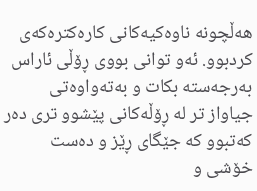ھەڵچونە ناوەکیەکانی کارەکترەکەی کردبوو. ئەو توانی بووی ڕۆڵی ئاراس بەرجەستە بکات و بەتەواوەتی جیاواز تر لە ڕۆڵەکانی پێشوو تری دەر کەتبوو کە جێگای ڕێز و دەست خۆشی و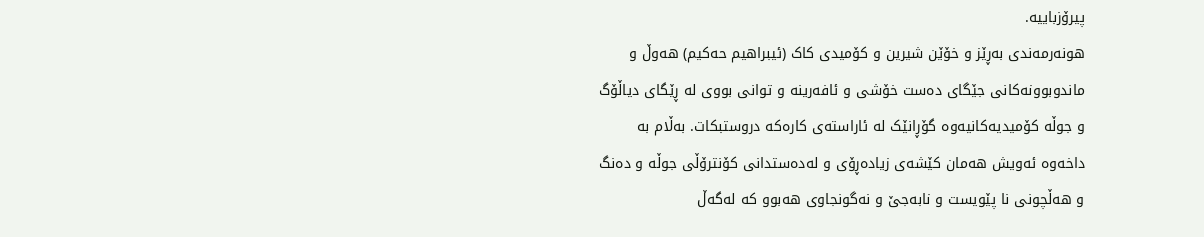پیرۆزباییە.
ھونەرمەندی بەڕێز و خۆێن شیرین و کۆمیدی کاک (ئیبراھیم حەکیم) ھەوڵ و ماندوبوونەکانی جێگای دەست خۆشی و ئافەرینە و توانی بووی لە ڕێگای دیاڵۆگ و جوڵە کۆمیدیەکانیەوە گۆڕانێک لە ئاراستەی کارەکە دروستبکات. بەڵام بە داخەوە ئەویش ھەمان کێشەی زیادەڕۆی و لەدەستدانی کۆنترۆڵی جوڵە و دەنگ و ھەڵچونی نا پێویست و نابەجێ و نەگونجاوی ھەبوو کە لەگەڵ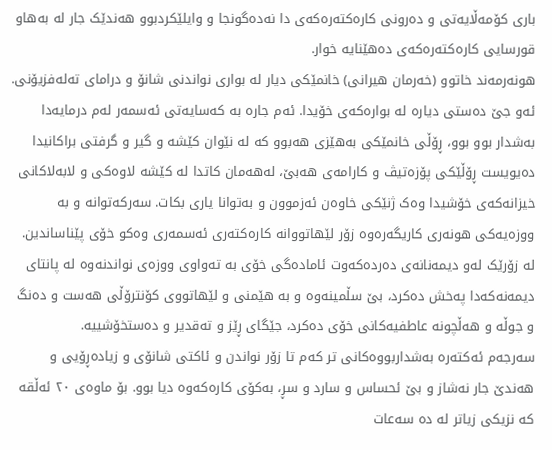باری کۆمەڵایەتی و دەرونی کارەکتەرەکەی دا نەدەگونجا و وایلێکردبوو ھەندێک جار لە بەھاو قورسایی کارەکتەرەکەی دەھێنایە خوار.
ھونەرمەند خاتوو (خەرمان ھیرانی) خانمێکی دیار لە بواری نواندنی شانۆ و درامای تەلەفزیۆنی. ئەو جێ دەستی دیارە لە بوارەکەی خۆیدا. ئەم جارە بە کەسایەتی ئەسمەر لەم درمایەدا بەشدار بوو بوو، ڕۆڵی خانمێکی بەھێزی ھەبوو کە لە نێوان کێشە و گیر و گرفتی براکانیدا دەیویست ڕۆڵێکی پۆزەتیڤ و کارامەی ھەبێ، لەھەمان کاتدا لە کێشە لاوەکی و لابەلاکانی خیزانەکەی خۆشیدا وەک ژنێکی خاوەن ئەزموون و بەتوانا یاری بکات. سەرکەتوانە و بە ووزەیەکی ھونەری کاریگەرەوە زۆر لێھاتووانە کارەکتەری ئەسمەری وەکو خۆی پێناساندین. لە زۆرێک لەو دیمەنانەی دەردەکەوت ئامادەگی خۆی بە تەواوی ووزەی نواندنەوە لە پانتای دیمەنەکەدا پەخش دەکرد، بێ سڵمینەوە و بە ھێمنی و لێھاتووی کۆنترۆڵی ھەست و دەنگ و جوڵە و ھەڵچونە عاطفیەکانی خۆی دەکرد، جێگای ڕێز و تەقدیر و دەستخۆشییە.
سەرجەم ئەکتەرە بەشداربووەکانی تر کەم تا زۆر نواندن و ئاکتی شانۆی و زیادەڕۆیی و ھەندێ جار نەشاز و بێ ئحساس و سارد و سڕ، بەکۆی کارەکەوە دیا بوو. بۆ ماوەی ٢٠ ئەڵقە کە نزیکی زیاتر لە دە سەعات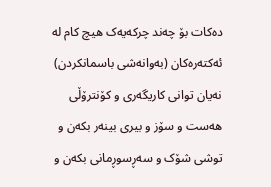دەکات بۆ چەند چرکەیەک ھیچ کام لە ئەکتەرەکان (بەوانەشی باسمانکردن) نەیان توانی کاریگەری و کۆنترۆڵی ھەست و سۆز و بیری بینەر بکەن و توشی شۆک و سەڕسوڕمانی بکەن و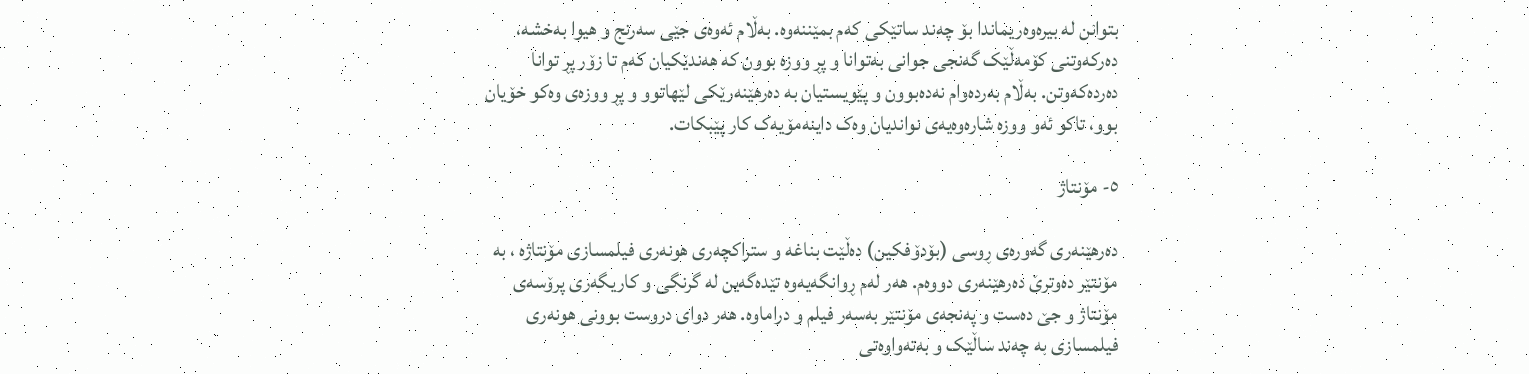بتوانن لە بیرەوەریماندا بۆ چەند ساتێکی کەم بمێننەوە. بەڵام ئەوەی جێی سەرنج و ھیوا بەخشە، دەرکەوتنی کۆمەڵێک گەنجی جوانی بەتوانا و پڕ ووزە بوون کە ھەندێکیان کەم تا زۆر پڕ توانا دەردەکەوتن. بەڵام بەردەوام نەدەبوون و پێویستیان بە دەرھێنەرێکی لێھاتوو و پڕ ووزەی وەکو خۆیان بوو، تاکو ئەو ووزە شارەوەیەی نواندیان وەک داینەمۆیەک کار پێبکات.

٥- مۆنتاژ

دەرھێنەری گەورەی ڕوسی (بۆدۆفکین) دەڵێت بناغە و ستراکچەری ھونەری فیلمسازی مۆنتاژە ، بە مۆنتێر دەوترێ دەرھێنەری دووەم. ھەر لەم ڕوانگەیەوە تێدەگەین لە گرنگی و کاریگەری پرۆسەی مۆنتاژ و جێ دەست و پەنجەی مۆنتێر بەسەر فیلم و دراماوە. ھەر دوای دروست بوونی ھونەری فیلمسازی بە چەند ساڵێک و بەتەواوەتی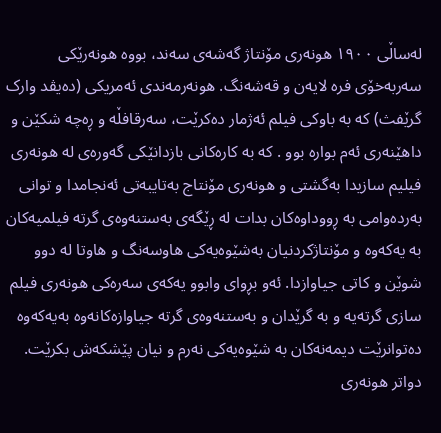لەساڵی ١٩٠٠ ھونەری مۆنتاژ گەشەی سەند، بووە ھونەرێکی سەربەخۆی فرە لایەن و قەشەنگ. ھونەرمەندی ئەمریکی (دەیڤد وارک گرێفث) کە بە باوکی فیلم ئەژمار دەکرێت، سەرقافڵە و ڕەچە شکێن و داھێنەری ئەم بوارە بوو . کە بە کارەکانی بازدانێکی گەورەی لە ھونەری فیلیم سازیدا بەگشتی و ھونەری مۆنتاج بەتایبەتی ئەنجامدا و توانی بەردەوامی بە ڕووداوەکان بدات لە ڕێگەی بەستنەوەی گرتە فیلمیەکان بە یەکەوە و مۆنتاژکردنیان بەشێوەیەکی ھاوسەنگ و ھاوتا لە دوو شوێن و کاتی جیاوازدا. ئەو بڕوای وابوو یەکەی سەرەکی ھونەری فیلم سازی گرتەیە و بە گرێدان و بەستنەوەی گرتە جیاوازەکانەوە بەیەکەوە دەتوانرێت دیمەنەکان بە شێوەیەکی نەرم و نیان پێشکەش بکرێت. دواتر ھونەری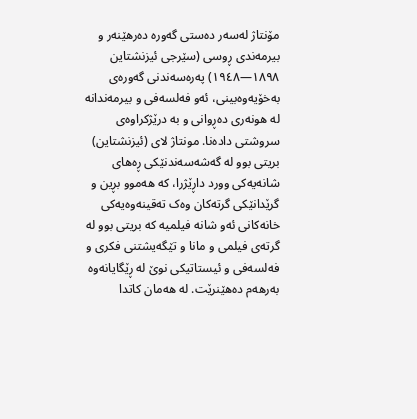مۆنتاژ لەسەر دەستی گەورە دەرھێنەر و بیرمەندی ڕوسی (سێرجی ئیزنشتاین ١٨٩٨—١٩٤٨) پەرەسەندنی گەورەی بەخۆیەوەبینی، ئەو فەلسەفی و بیرمەندانە لە ھونەری دەڕوانی و بە درێژکراوەی سروشتی دادەنا. مونتاژ لای (ئیزنشتاین) بریتی بوو لە گەشەسەندنێکی ڕەھای شانەیەکی وورد داڕێژرا، کە ھەموو بڕین و گرێدانێکی گرتەکان وەک تەقینەوەیەکی خانەکانی ئەو شانە فیلمیە کە بریتی بوو لە گرتەی فیلمی و مانا و تێگەیشتنی فکری و فەلسەفی و ئیستاتیکی نوێ لە ڕێگایانەوە بەرھەم دەھێنرێت. لە ھەمان کاتدا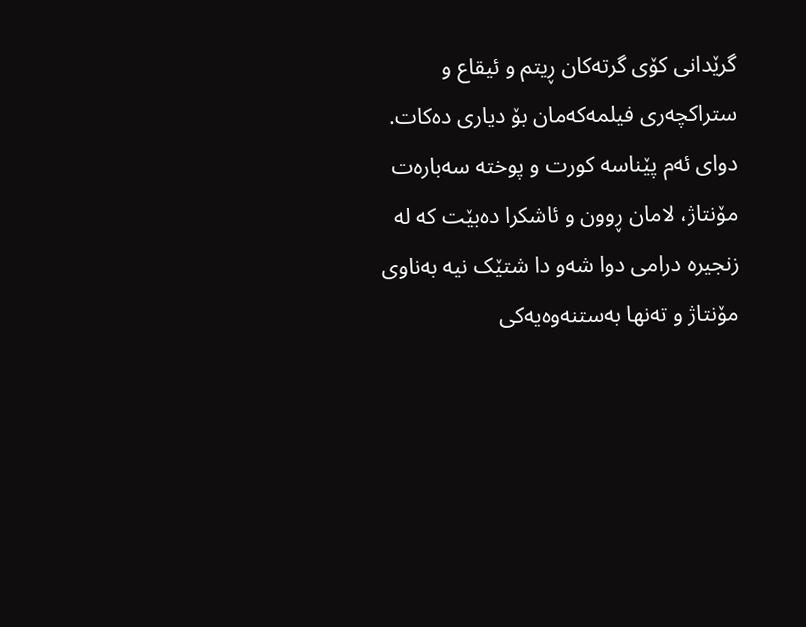گرێدانی کۆی گرتەکان ڕیتم و ئیقاع و ستراکچەری فیلمەکەمان بۆ دیاری دەکات.
دوای ئەم پێناسە کورت و پوختە سەبارەت مۆنتاژ، لامان ڕوون و ئاشکرا دەبێت کە لە زنجیرە درامی دوا شەو دا شتێک نیە بەناوی مۆنتاژ و تەنھا بەستنەوەیەکی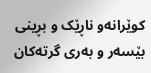کوێرانەو ناڕێک و بڕینی بێسەر و بەری گرتەکان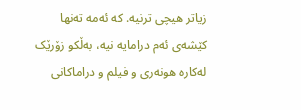زیاتر ھیچی ترنیە. کە ئەمە تەنھا کێشەی ئەم درامایە نیە، بەڵکو زۆرێک لەکارە ھونەری و فیلم و دراماکانی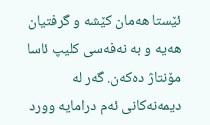ئێستا ھەمان کێشە و گرفتیان ھەیە و بە نەفەسی کلیپ ئاسا مۆنتاژ دەکەن. گەر لە دیمەنەکانی ئەم درامایە وورد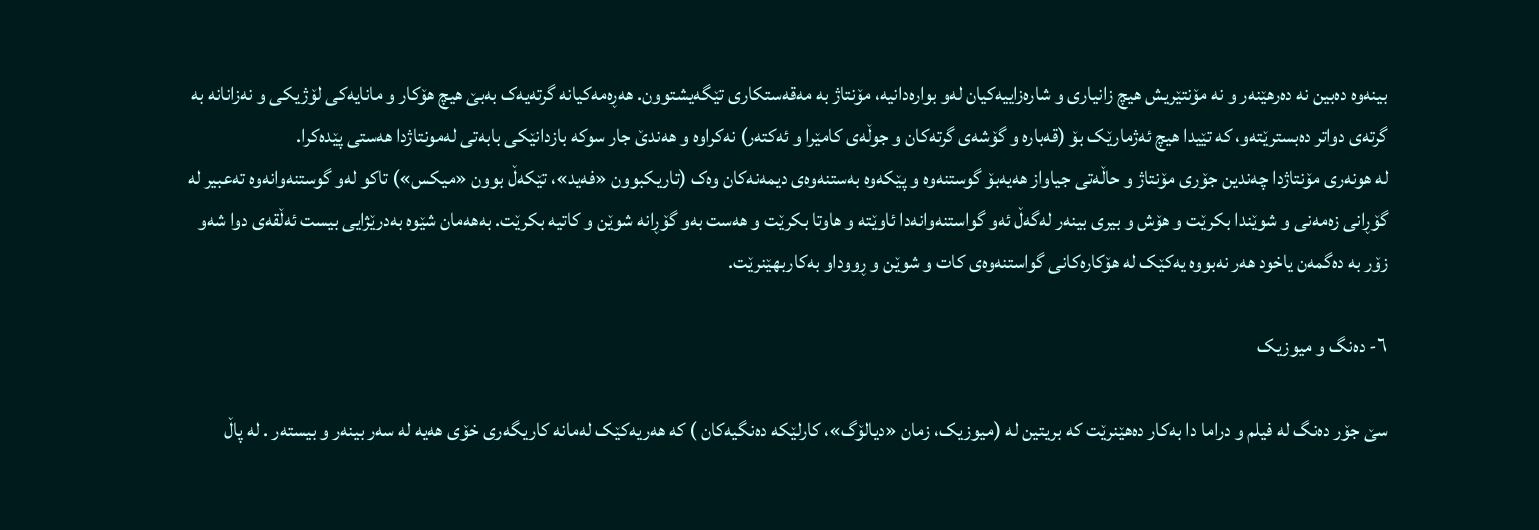بینەوە دەبین نە دەرھێنەر و نە مۆنتێریش ھیچ زانیاری و شارەزاییەکیان لەو بوارەدانیە، مۆنتاژ بە مەقەستکاری تێگەیشتوون. ھەڕەمەکیانە گرتەیەک بەبێ ھیچ ھۆکار و مانایەکی لۆژیکی و نەزانانە بە گرتەی دواتر دەبسترێتەو، کە تێیدا ھیچ ئەژمارێک بۆ (قەبارە و گۆشەی گرتەکان و جوڵەی کامێرا و ئەکتەر) نەکراوە و ھەندێ جار سوکە بازدانێکی بابەتی لەمونتاژدا ھەستی پێدەکرا.
لە ھونەری مۆنتاژدا چەندین جۆری مۆنتاژ و حاڵەتی جیاواز ھەیەبۆ گوستنەوە و پێکەوە بەستنەوەی دیمەنەکان وەک (تاریکبوون «فەید»، تێکەڵ بوون «میکس») تاکو لەو گوستنەوانەوە تەعبیر لە گۆڕانی زەمەنی و شوێندا بکرێت و ھۆش و بیری بینەر لەگەڵ ئەو گواستنەوانەدا ئاوێتە و ھاوتا بکرێت و ھەست بەو گۆڕانە شوێن و کاتیە بکرێت. بەھەمان شێوە بەدرێژایی بیست ئەڵقەی دوا شەو زۆر بە دەگمەن یاخود ھەر نەبووە یەکێک لە ھۆکارەکانی گواستنەوەی کات و شوێن و ڕووداو بەکاربھێنرێت.

٦- دەنگ و میوزیک

سێ جۆر دەنگ لە فیلم و دراما دا بەکار دەھێنرێت کە بریتین لە (میوزیک، زمان «دیالۆگ»، کارلێکە دەنگیەکان ) کە ھەریەکێک لەمانە کاریگەری خۆی ھەیە لە سەر بینەر و بیستەر . لە پاڵ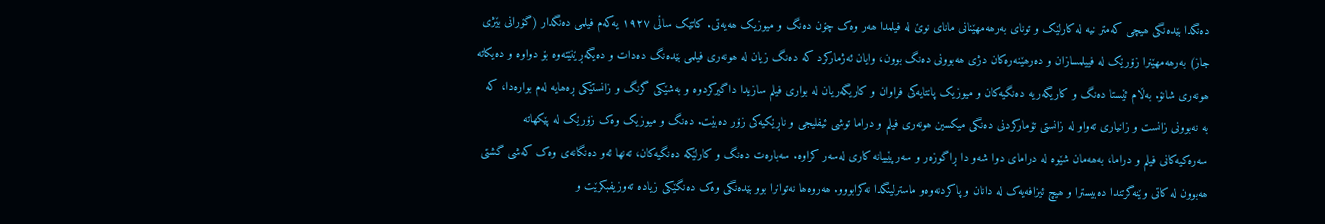دەنگدا بێدەنگی ھیچی کەمتر نیە لە کارلێک و تونای بەرھەمھێنانی مانای نوێ لە فیلمدا ھەر وەک چۆن دەنگ و میوزیک ھەیەتی. کاتێک ساڵی ١٩٢٧ یەکەم فیلمی دەنگدار (گۆرانی بێژی جاز) بەرھەمھێنرا زۆرێک لە فییلمسازان و دەرھێنەرەکان دژی ھەبوونی دەنگ بوون، وایان ئەژمارکرد کە دەنگ زیان لە ھونەری فیلمی بێدەنگ دەدات و دەیگەڕێنێتەوە بۆ دواوە و دەیکاتە ھونەری شانۆ. بەڵام ئێستا دەنگ و کاریگەریە دەنگیەکان و میوزیک پانتایەکی فراوان و کاریگەریان لە بواری فیلم سازیدا داگیرکردوە و بەشێکی گرنگ و زانستێکی ڕەھایە لەم بوارەدا، کە بە نەبوونی زانست و زانیاری تەواو لە زانستی تۆمارکردنی دەنگی میکسین ھونەری فیلم و دراما توشی ئیفلیجی و ناڕێکیەکی زۆر دەبێت. دەنگ و میوزیک وەک زۆرێک لە پێکھاتە سەرەکیەکانی فیلم و دراما، بەھەمان شێوە لە درامای دوا شەو دا ڕاگوزەر و سەرپێییانە کاری لەسەر کراوە. سەبارەت دەنگ و کارلێکە دەنگیەکان، تەنھا ئەو دەنگانەی وەک کەشی گشتی ھەبوون لە کاتی وێنەگرتندا دەبیسترا و ھیچ ئیزافەیەک لە دانان و پاکردنەوەو ماسترلینگدا نەکرابووو. ھەروەھا نەتوانرا بوو بێدەنگی وەک دەنگێکی زیادە تەوزیفبکرێت و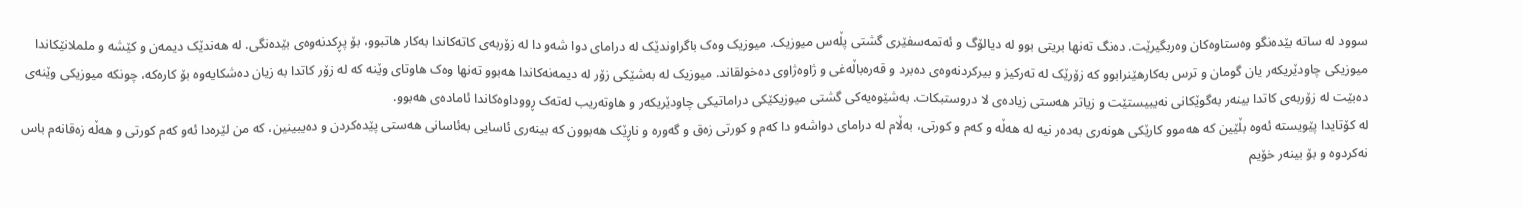سوود لە ساتە بێدەنگو وەستاوەکان وەربگیرێت. دەنگ تەنھا بریتی بوو لە دیالۆگ و ئەتمەسفێری گشتی پڵەس میوزیک. میوزیک وەک باگراوندێک لە درامای دوا شەو دا لە زۆربەی کاتەکاندا بەکار ھاتبوو، بۆ پڕکدنەوەی بێدەنگی. لە ھەندێک دیمەن و کێشە و ململانێکاندا میوزیکی چاودێریکەر یان گومان و ترس بەکارھێنرابوو کە زۆرێک لە تەرکیز و بیرکردنەوەی دەبرد و قەرەباڵەغی و ژاوەژاوی دەخولقاند. میوزیک لە بەشێکی زۆر لە دیمەنەکاندا ھەبوو تەنھا وەک ھاوتای وێنە کە لە زۆر کاتدا بە زیان دەشکایەوە بۆ کارەکە، چونکە میوزیکی وێنەی دەبێت لە زۆربەی کاتدا بینەر بەگوێکانی نەیبیستێت و زیاتر ھەستی زیادەی لا دروستبکات. بەشێوەیەکی گشتی میوزیکێکی دراماتیکی چاودێریکەر و ھاوتەریب لەتەک ڕووداوەکاندا ئامادەی ھەبوو.
لە کۆتایدا پێویستە ئەوە بڵێین کە ھەموو کارێکی ھونەری بەدەر نیە لە ھەڵە و کەم و کورتی، بەڵام لە درامای دواشەو دا کەم و کورتی زەق و گەورە و ناڕێک ھەبوون کە بینەری ئاسایی بەئاسانی ھەستی پێدەکردن و دەیبینین، کە من لێرەدا ئەو کەم کورتی و ھەڵە زەقانەم باس نەکردوە و بۆ بینەر خۆیم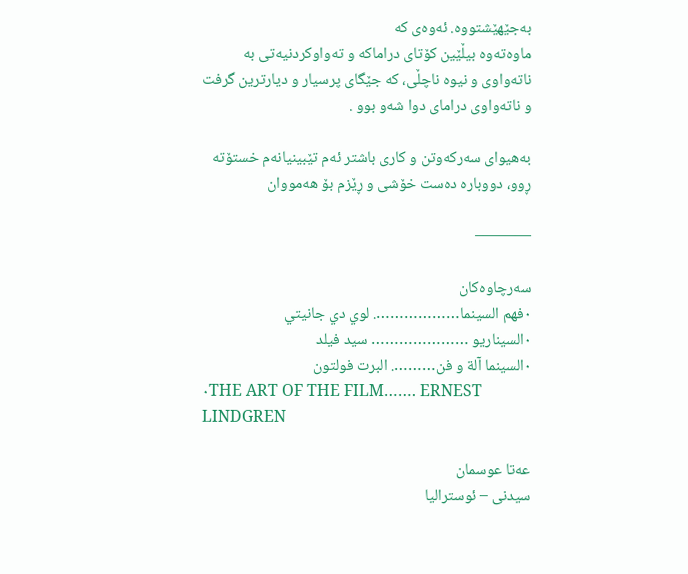بەجێھێشتووە. ئەوەی کە
ماوەتەوە بیڵێین کۆتای دراماکە و تەواوکردنیەتی بە ناتەواوی و نیوە ناچڵی، کە جێگای پرسیار و دیارترین گرفت و ناتەواوی درامای دوا شەو بوو .

بەھیوای سەرکەوتن و کاری باشتر ئەم تێبینیانەم خستۆتە ڕوو، دووبارە دەست خۆشی و ڕێزم بۆ ھەمووان

———–

سەرچاوەکان
٠فهم السينما………………. لوي دي جانيتي
٠السيناريو ………………… سيد فيلد
٠السينما آلة و فن………. البرت فولتون
٠THE ART OF THE FILM……. ERNEST LINDGREN

عەتا عوسمان
سیدنی – ئوسترالیا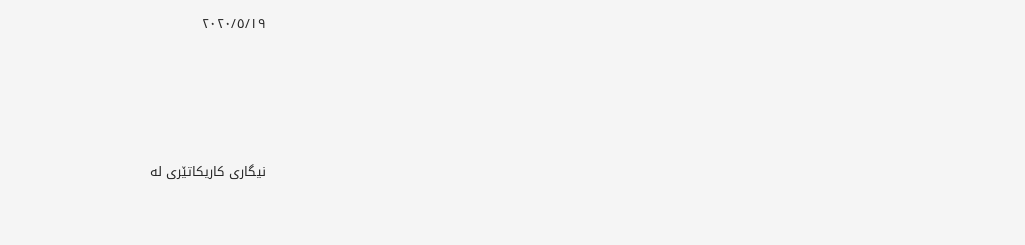٢٠٢٠/٥/١٩




نیگاری كاریكاتێری له‌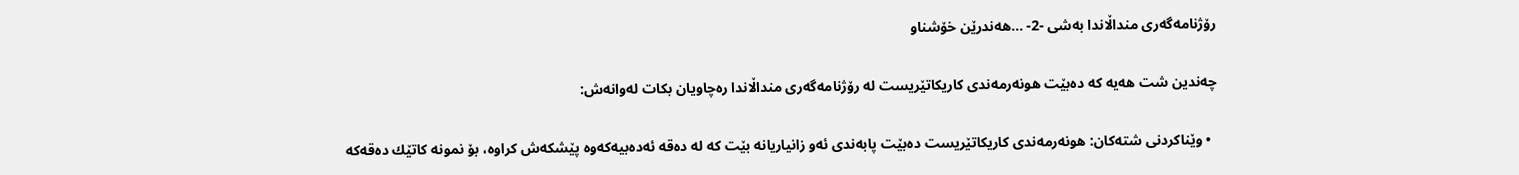رۆژنامه‌گه‌ری منداڵاندا‌ به‌شی -2- …هه‌ندرێن خۆشناو

چه‌ندین شت هه‌یه‌ كه‌ ده‌بێت هونه‌رمه‌ندی كاریكاتێریست له‌ رۆژنامه‌گه‌ری منداڵاندا‌ ره‌چاویان بكات له‌وانه‌ش:

  • وێناكردنی شته‌كان: هونه‌رمه‌ندی كاریكاتێریست ده‌بێت پابه‌ندی ئه‌و زانیاریانه‌ بێت كه‌ له‌ ده‌قه‌ ئه‌ده‌بیه‌كه‌وه‌ پێشكه‌ش كراوه‌، بۆ نمونه‌ كاتێك ده‌قه‌كه‌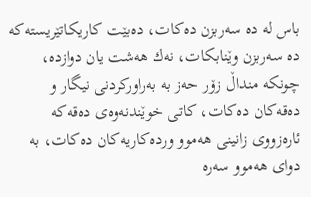باس له‌ ده‌ سه‌ربزن ده‌كات، ده‌بێت كاریكاتێریسته‌كه‌ ده‌ سه‌ربزن وێنابكات، نه‌ك هه‌شت یان دوازده‌، چونكه‌ منداڵ زۆر حه‌ز به‌ به‌راوركردنی نیگار و ده‌قه‌كان ده‌كات، كاتی خوێندنه‌وه‌ی ده‌قه‌كه‌ ئاره‌زووی زانینی هه‌موو ورده‌كاریه‌كان ده‌كات، به‌ دوای هه‌موو سه‌ره‌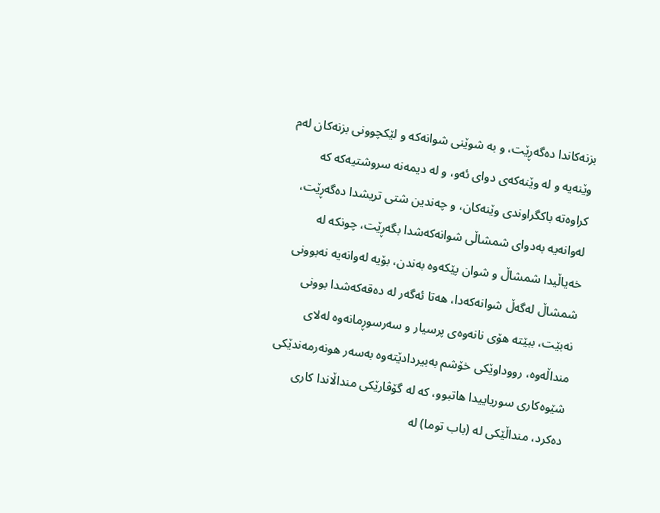بزنه‌كاندا ده‌گه‌ڕێت، و به‌ شوێنی شوانه‌كه‌ و لێكچوونی بزنه‌كان له‌م وێنه‌یه‌ و له‌ وێنه‌كه‌ی دوای ئه‌و، و له‌ دیمه‌نه‌ سروشتیه‌كه‌ كه‌ كراوه‌ته‌ باكگراوندی وێنه‌كان، و چه‌ندین شتی تریشدا ده‌گه‌ڕێت، له‌وانه‌یه‌ به‌دوای شمشاڵی شوانه‌كه‌شدا بگه‌ڕێت، چونكه‌ له‌ خه‌یاڵیدا شمشاڵ و شوان پێكه‌وه‌ به‌ندن، بۆیه‌ له‌وانه‌یه‌ نه‌بوونی شمشاڵ له‌گه‌ڵ شوانه‌كه‌دا، هه‌تا ئه‌گه‌ر له‌ ده‌قه‌كه‌شدا بوونی نه‌بێت، ببێته‌ هۆی نانه‌وه‌ی پرسیار و سه‌رسوڕمانه‌وه‌ له‌لای منداڵه‌وه‌، رووداوێكی خۆشم به‌بیردادێته‌وه‌ به‌سه‌ر هونه‌رمه‌ندێكی شێوه‌كاری سوریاییدا هاتبوو، كه‌ له‌ گۆڤارێكی منداڵاندا كاری ده‌كرد، منداڵێكی له‌ (باب توما) له‌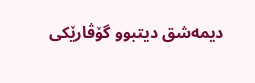دیمه‌شق دیتبوو گۆڤارێكی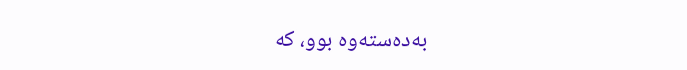به‌ده‌سته‌وه‌ بوو، كه‌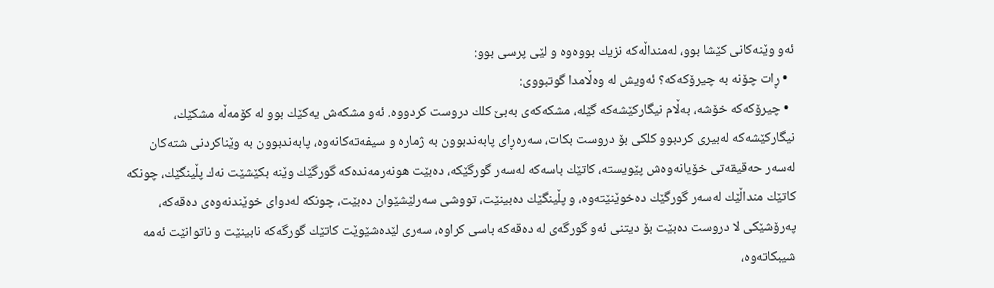ئه‌و وێنه‌كانی كێشا بوو، له‌منداڵه‌كه‌ نزیك بووه‌وه‌ و لێی پرسی بوو:
  • ڕات چۆنه‌ به‌ چیرۆكه‌كه‌؟ ئه‌ویش له‌ وه‌ڵامدا گوتبووی:
  • چیرۆكه‌كه‌ خۆشه‌، به‌ڵام نیگاركێشه‌كه‌ گێله‌، مشكه‌كه‌ی به‌بێ كلك دروست كردووه‌. ئه‌و مشكه‌‌ش یه‌كێك بوو له‌ كۆمه‌ڵه‌ مشكێك، نیگاركێشه‌كه‌ له‌بیری كردبوو كلكی بۆ دروست بكات، سه‌ره‌ڕای پابه‌ندبوون به‌ ژماره‌ و سیفه‌ته‌كانه‌وه‌، پابه‌ندبوون به‌ وێناكردنی شته‌كان له‌سه‌ر‌ حه‌قیقه‌تی خۆیانه‌وه‌ش پێویسته‌، كاتێك باسه‌كه‌ له‌سه‌ر گورگێكه‌، ده‌بێت هونه‌رمه‌نده‌كه‌ گورگێك وێنه‌ بكێشێت نه‌ك پڵینگێك، چونكه‌ كاتێك منداڵێك له‌سه‌ر گورگێك ده‌خوێنێته‌وه‌، و پڵینگێك ده‌بینێت، تووشی سه‌رلێشێوان ده‌بێت، چونكه‌ له‌دوای خوێندنه‌وه‌ی ده‌قه‌كه‌، په‌رۆشێكی لا دروست ده‌بێت بۆ دیتنی ئه‌و گورگه‌ی له‌ ده‌قه‌كه‌ باسی كراوه‌، سه‌ری لێده‌شێوێت كاتێك گورگه‌كه‌ نابینێت و ناتوانێت ئه‌مه‌ شیبكاته‌وه‌،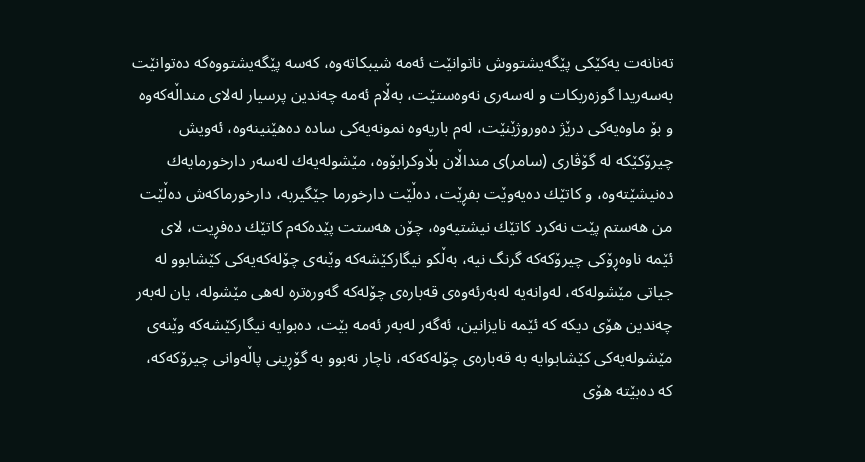ته‌نانه‌ت یه‌كێكی پێگه‌یشتووش ناتوانێت ئه‌مه‌ شیبكاته‌وه‌، كه‌سه‌ پێگه‌یشتووه‌كه‌ ده‌توانێت به‌سه‌ریدا گوزه‌ربكات و له‌سه‌ری نه‌وه‌ستێت، به‌ڵام ئه‌مه‌ چه‌ندین پرسیار له‌لای منداڵه‌كه‌وه‌ و بۆ ماوه‌یه‌كی درێژ ده‌وروژێنێت، له‌م باریه‌وه‌ نمونه‌یه‌كی ساده‌ ده‌هێنینه‌وه‌، ئه‌ویش چیرۆكێكه‌ له‌ گۆڤاری (سامر)ی منداڵان بڵاوكرابۆوه‌، مێشوله‌یه‌ك له‌سه‌ر دارخورمایه‌ك ده‌نیشێته‌وه‌، و كاتێك ده‌یه‌وێت بفڕێت، ده‌ڵێت دارخورما جێگیربه‌، دارخورماكه‌ش ده‌ڵێت من هه‌ستم پێت نه‌كرد كاتێك نیشتیه‌وه‌، چۆن هه‌ستت پێده‌كه‌م كاتێك ده‌فڕیت، لای ئێمه‌ ناوه‌ڕۆكی چیرۆكه‌كه‌ گرنگ نیه‌، به‌ڵكو نیگاركێشه‌كه‌ وێنه‌ی چۆله‌كه‌یه‌كی كێشابوو له‌ جیاتی مێشوله‌كه‌، له‌وانه‌یه‌ له‌به‌رئه‌وه‌ی قه‌باره‌ی چۆله‌كه ‌گه‌وره‌تره‌ له‌هی مێشوله‌، یان له‌به‌ر چه‌ندین هۆی دیكه‌ كه‌ ئێمه‌ نایزانین، ئه‌گه‌ر له‌به‌ر ئه‌مه‌ بێت، ده‌بوایه‌ نیگاركێشه‌كه‌ وێنه‌ی مێشوله‌یه‌كی كێشابوایه‌ به‌ قه‌باره‌ی چۆله‌كه‌كه‌، ناچار نه‌بوو به‌ گۆڕینی پاڵه‌وانی چیرۆكه‌كه‌، كه‌ ده‌بێته‌ هۆی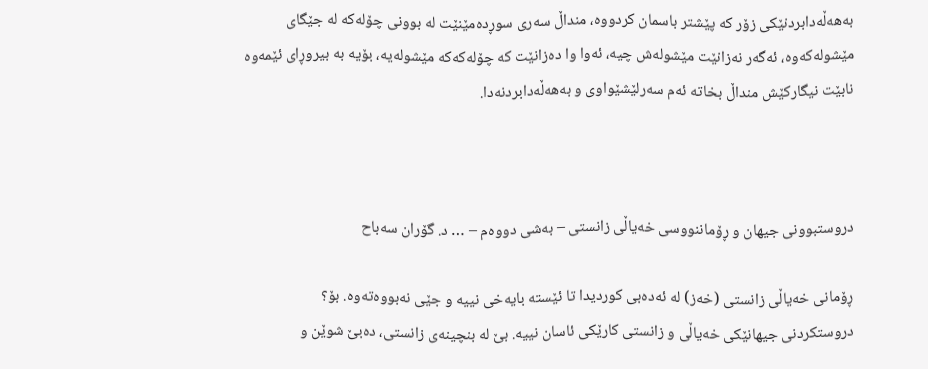به‌هه‌ڵه‌دابردنێكی زۆر كه‌ پێشتر باسمان كردووه‌، منداڵ سه‌ری سوڕده‌مێنێت له‌ بوونی چۆله‌كه‌ له‌ جێگای مێشوله‌كه‌وه‌، ئه‌گه‌ر نه‌زانێت مێشوله‌ش چیه‌، ئه‌وا وا ده‌زانێت كه‌ چۆله‌كه‌كه‌ مێشوله‌یه‌، بۆیه‌ به‌ بیروڕای ئێمه‌وه‌ نابێت نیگاركێش منداڵ بخاته‌ ئه‌م سه‌رلێشێواوی و به‌هه‌ڵه‌دابردنه‌دا.



دروستبوونی جیهان و ڕۆماننووسی خەیاڵی زانستی – بەشی دووەم – … د. گۆران سەباح

ڕۆمانی خەیاڵی زانستی (خەز) لە ئەدەبی کوردیدا تا ئێستە بایەخی نییە و جێی نەبووەتەوە. بۆ؟
دروستکردنی جیهانێکی خەیاڵی و زانستی کارێکی ئاسان نییە. بێ لە بنچینەی زانستی، دەبێ شوێن و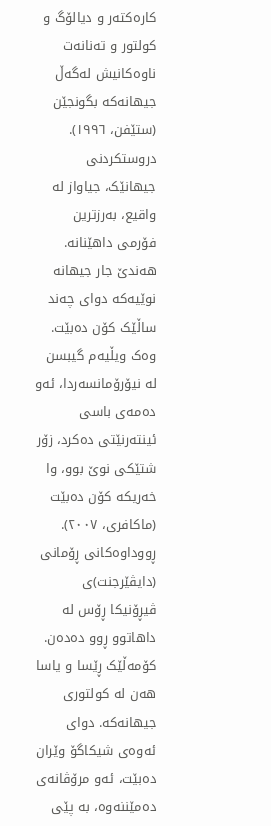کارەکتەر و دیالۆگ و کولتور و تەنانەت ناوەکانیش لەگەڵ جیهانەکە بگونجێن (ستێفن، ١٩٩٦).
دروستکردنی جیهانێک، جیاواز لە واقیع، بەرزترین فۆرمی داهێنانە. هەندێ جار جیهانە نوێیەکە دوای چەند ساڵێک کۆن دەبێت. وەک ویڵیەم گیبسن لە نیۆرۆمانسەردا، ئەو دەمەی باسی ئینتەرنێتی دەکرد، زۆر شتێکی نوێ بوو، وا خەریکە کۆن دەبێت (ماکافری، ٢٠٠٧).
ڕووداوەکانی ڕۆمانی (دایڤێرجنت)ی ڤیڕۆنیکا ڕۆس لە داهاتوو ڕوو دەدەن. کۆمەڵێک ڕێسا و یاسا هەن لە کولتوری جیهانەکە. دوای ئەوەی شیکاگۆ وێران دەبێت، ئەو مرۆڤانەی دەمێننەوە، بە پێی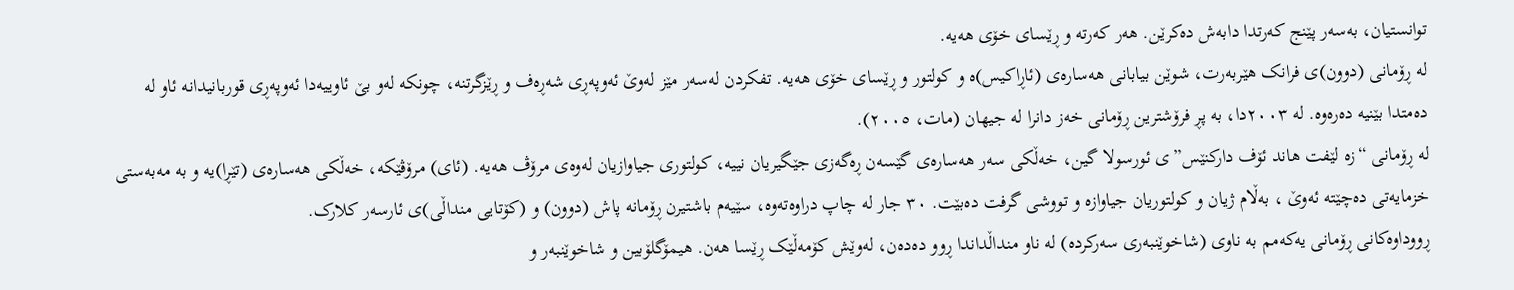توانستیان، بەسەر پێنج کەرتدا دابەش دەکرێن. هەر کەرتە و ڕێسای خۆی هەیە.
لە ڕۆمانی (دوون)ی فرانک هێربەرت، شوێن بیابانی هەسارەی (ئاڕاکیس)ە و کولتور و ڕێسای خۆی هەیە. تفکردن لەسەر مێز لەوێ ئەوپەڕی شەڕەف و ڕێزگرتنە، چونکە لەو بێ ئاوییەدا ئەوپەڕی قوربانیدانە ئاو لە دەمتدا بێنیە دەرەوە. لە ٢٠٠٣دا، بە پڕ فرۆشترین ڕۆمانی خەز دانرا لە جیهان (مات، ٢٠٠٥).
لە ڕۆمانی “زە لێفت هاند ئۆف دارکنێس”ی ئورسولا گین، خەڵکی سەر هەسارەی گێسەن ڕەگەزی جێگیریان نییە، کولتوری جیاوازیان لەوەی مرۆڤ هەیە. (ئای) مرۆڤێکە، خەڵکی هەسارەی (تێڕا)یە و بە مەبەستی خزمایەتی دەچێتە ئەوێ ، بەڵام ژیان و کولتوریان جیاوازە و تووشی گرفت دەبێت. ٣٠ جار لە چاپ دراوەتەوە، سێیەم باشتیرن ڕۆمانە پاش (دوون) و (کۆتایی منداڵی)ی ئارسەر کلارک.
ڕووداوەکانی ڕۆمانی یەکەمم بە ناوی (شاخوێنبەری سەرکردە) لە ناو منداڵداندا ڕوو دەدەن، لەوێش کۆمەڵێک ڕێسا هەن. هیمۆگلۆبین و شاخوێنبەر و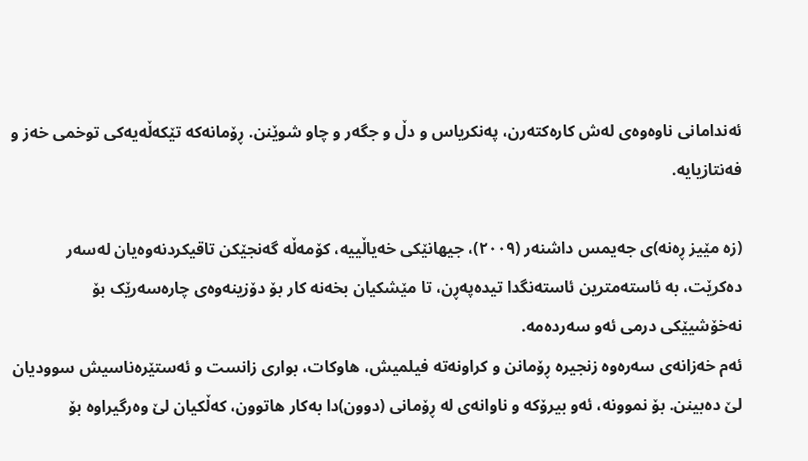ئەندامانی ناوەوەی لەش کارەکتەرن، پەنکریاس و دڵ و جگەر و چاو شوێنن. ڕۆمانەکە تێکەڵەیەکی توخمی خەز و فەنتازیایە.

(زە مێیز ڕەنە)ی جەیمس داشنەر (٢٠٠٩)، جیهانێکی خەیاڵییە، کۆمەڵە گەنجێکن تاقیکردنەوەیان لەسەر دەکرێت، بە ئاستەمترین ئاستەنگدا تیدەپەڕن، تا مێشکیان بخەنە کار بۆ دۆزینەوەی چارەسەرێک بۆ نەخۆشیێکی درمی ئەو سەردەمە.
ئەم خەزانەی سەرەوە زنجیرە ڕۆمانن و کراونەتە فیلمیش، هاوکات، بواری زانست و ئەستێرەناسیش سوودیان لێ دەبینن. بۆ نموونە، ئەو بیرۆکە و ناوانەی لە ڕۆمانی (دوون)دا بەکار هاتوون، کەڵکیان لێ وەرگیراوە بۆ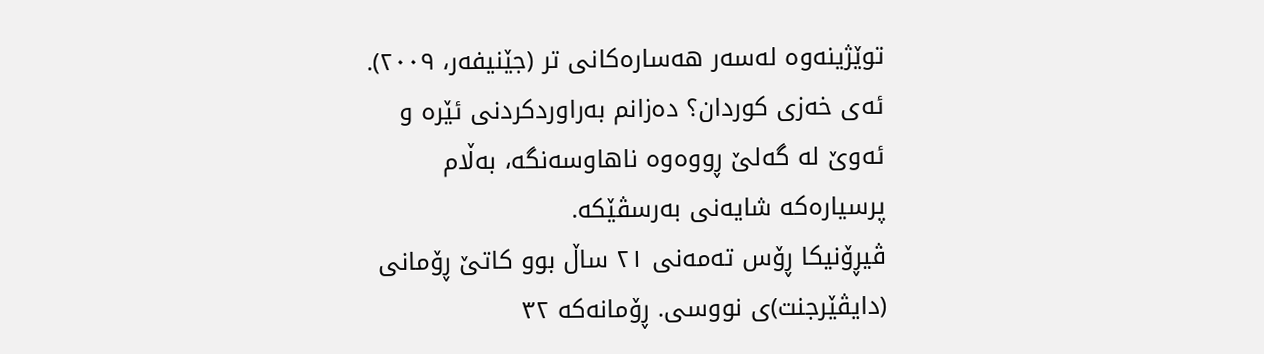توێژینەوە لەسەر هەسارەکانی تر (جێنیفەر، ٢٠٠٩). ئەی خەزی کوردان؟ دەزانم بەراوردکردنی ئێرە و ئەوێ لە گەلێ ڕووەوە ناهاوسەنگە، بەڵام پرسیارەکە شایەنی بەرسڤێکە.
ڤیڕۆنیکا ڕۆس تەمەنی ٢١ ساڵ بوو کاتێ ڕۆمانی (دایڤێرجنت)ی نووسی. ڕۆمانەکە ٣٢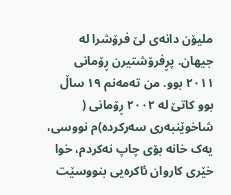ملیۆن دانەی لێ فرۆشرا لە جیهان. پڕفرۆشتیرن ڕۆمانی ٢٠١١ بوو. من تەمەنم ١٩ ساڵ بوو کاتێ لە ٢٠٠٢ ڕۆمانی ( شاخوێنبەری سەرکردە)م نووسی، یەک خانە بۆی چاپ نەکردم، خوا خێری کاروان ئاکرەیی بنووسێت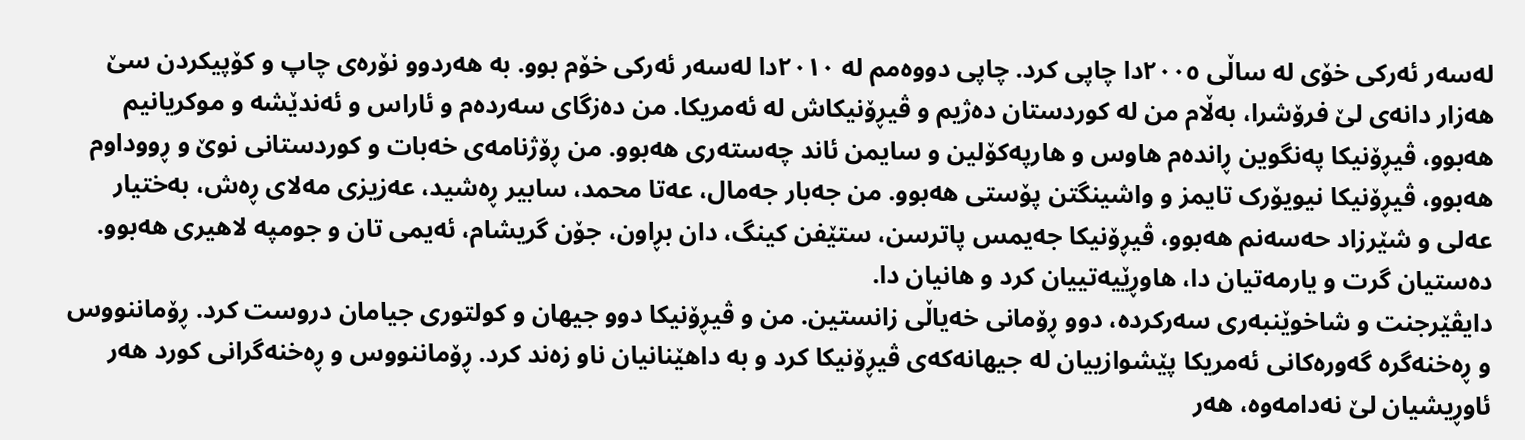لەسەر ئەرکی خۆی لە ساڵی ٢٠٠٥دا چاپی کرد. چاپی دووەمم لە ٢٠١٠دا لەسەر ئەرکی خۆم بوو. بە هەردوو نۆرەی چاپ و کۆپیکردن سێ هەزار دانەی لێ فرۆشرا، بەڵام من لە کوردستان دەژیم و ڤیڕۆنیکاش لە ئەمریکا. من دەزگای سەردەم و ئاراس و ئەندێشە و موکریانیم هەبوو، ڤیڕۆنیکا پەنگوین ڕاندەم هاوس و هارپەکۆلین و سایمن ئاند چەستەری هەبوو. من ڕۆژنامەی خەبات و کوردستانی نوێ و ڕووداوم هەبوو، ڤیڕۆنیکا نیویۆرک تایمز و واشینگتن پۆستی هەبوو. من جەبار جەمال، عەتا محمد، سابیر ڕەشید، عەزیزی مەلای ڕەش، بەختیار عەلی و شێرزاد حەسەنم هەبوو، ڤیڕۆنیکا جەیمس پاترسن، ستێفن کینگ، دان بڕاون، جۆن گریشام، ئەیمی تان و جومپە لاهیری هەبوو. دەستیان گرت و یارمەتیان دا، هاوڕێیەتییان کرد و هانیان دا.
دایڤێرجنت و شاخوێنبەری سەرکردە، دوو ڕۆمانی خەیاڵی زانستین. من و ڤیڕۆنیکا دوو جیهان و کولتوری جیامان دروست کرد. ڕۆماننووس و ڕەخنەگرە گەورەکانی ئەمریکا پێشوازییان لە جیهانەکەی ڤیڕۆنیکا کرد و بە داهێنانیان ناو زەند کرد. ڕۆماننووس و ڕەخنەگرانی کورد هەر ئاوڕیشیان لێ نەدامەوە، هەر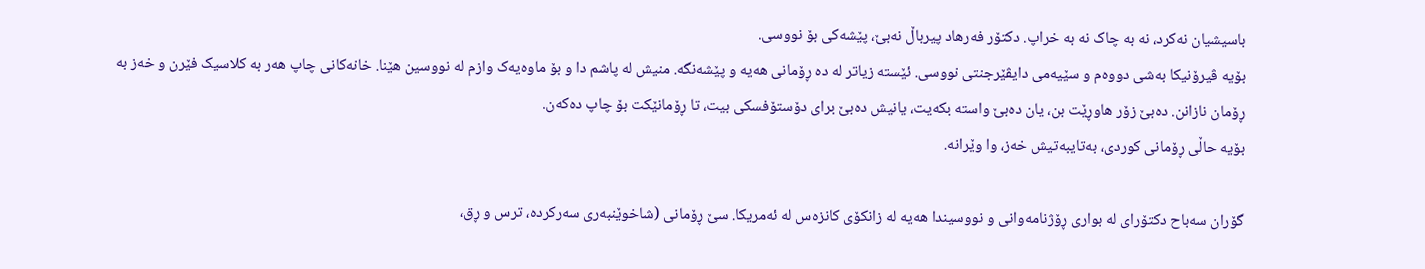باسیشیان نەکرد، نە بە چاک نە بە خراپ. دکتۆر فەرهاد پیرباڵ نەبێ، پێشەکی بۆ نووسی.
بۆیە ڤیرۆنیکا بەشی دووەم و سێیەمی دایڤێرجنتی نووسی. ئێستە زیاتر لە دە ڕۆمانی هەیە و پێشەنگە. منیش لە پاشم دا و بۆ ماوەیەک وازم لە نووسین هێنا. خانەکانی چاپ هەر بە کلاسیک فێرن و خەز بە ڕۆمان نازانن. دەبێ زۆر هاوڕێت بن، یان دەبێ واستە بکەیت، یانیش دەبێ برای دۆستۆفسکی بیت، تا ڕۆمانێکت بۆ چاپ دەکەن.
بۆیە حاڵی ڕۆمانی کوردی، بەتایبەتیش خەز، وا وێرانە.

گۆران سەباح دکتۆرای لە بواری ڕۆژنامەوانی و نووسیندا هەیە لە زانکۆی کانزەس لە ئەمریکا. سێ ڕۆمانی (شاخوێنبەری سەرکردە، ترس و ڕق،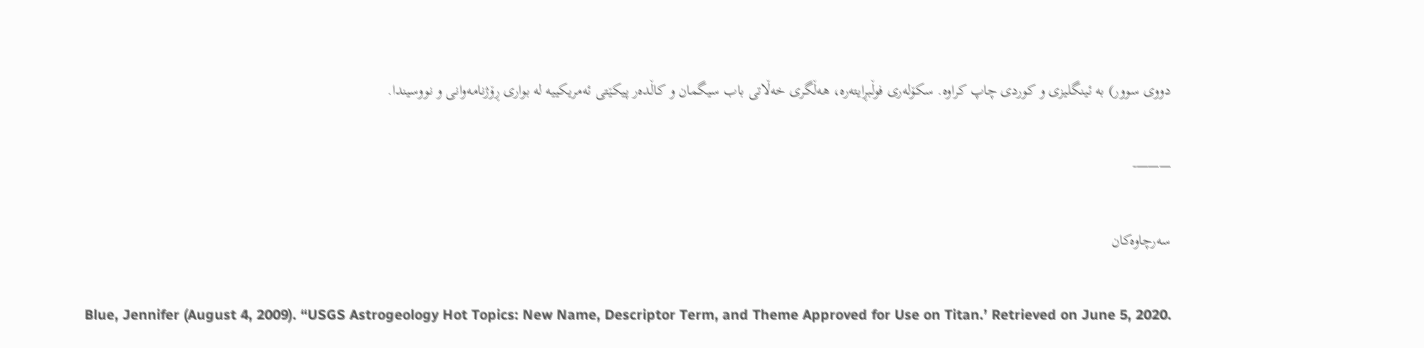دووی سوور) بە ئینگلیزی و کوردی چاپ کراوە. سکۆلەری فوڵبڕایتەرە، هەڵگری خەڵاتی باب سیگمان و کاڵدەر پیکێتی ئەمریکییە لە بواری ڕۆژنامەوانی و نووسیندا.

———-

سەرچاوەکان

Blue, Jennifer (August 4, 2009). “USGS Astrogeology Hot Topics: New Name, Descriptor Term, and Theme Approved for Use on Titan.’ Retrieved on June 5, 2020.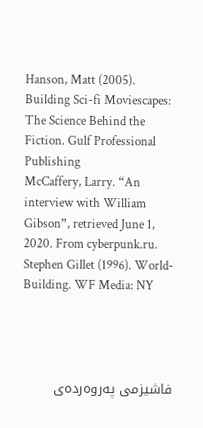Hanson, Matt (2005). Building Sci-fi Moviescapes: The Science Behind the Fiction. Gulf Professional Publishing
McCaffery, Larry. “An interview with William Gibson”, retrieved June 1, 2020. From cyberpunk.ru.
Stephen Gillet (1996). World-Building. WF Media: NY




فاشیزمی پەروەردەی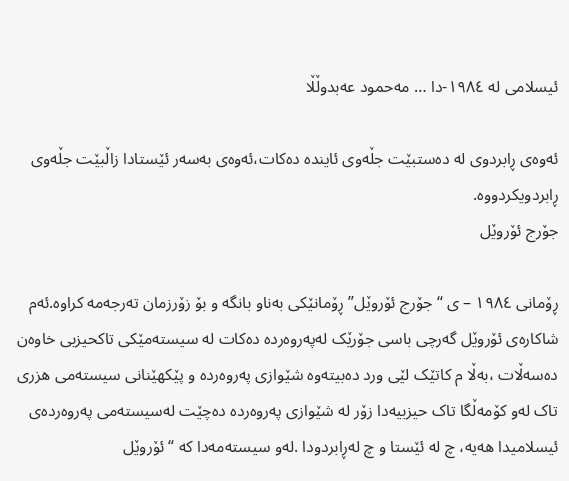ئیسلامی لە ۱۹٨٤-دا … مەحمود عەبدوڵڵا

ئەوەی ڕابردوی لە دەستبێت جڵەوی ئایندە دەکات،ئەوەی بەسەر ئێستادا زاڵبێت جڵەوی ڕابردویکردووە.
جۆرج ئۆروێل

ڕۆمانی ۱۹٨٤ – ی “جۆرج ئۆروێل” ڕۆمانێکی بەناو بانگە و بۆ زۆرزمان تەرجەمە کراوە.ئەم شاکارەی ئۆروێل گەرچی باسی جۆرێک لەپەروەردە دەکات لە سیستەمێکی تاکحیزبی خاوەن دەسەڵات ،بەڵا م کاتێک لێی ورد دەبیتەوە شێوازی پەروەردە و پێکهێنانی سیستەمی هزری تاک لەو کۆمەڵگا تاک حیزبیەدا زۆر لە شێوازی پەروەردە دەچێت لەسیستەمی پەروەردەی ئیسلامیدا هەیە، چ لە ئێستا و چ لەڕابردودا .لەو سیستەمەدا کە “ئۆروێل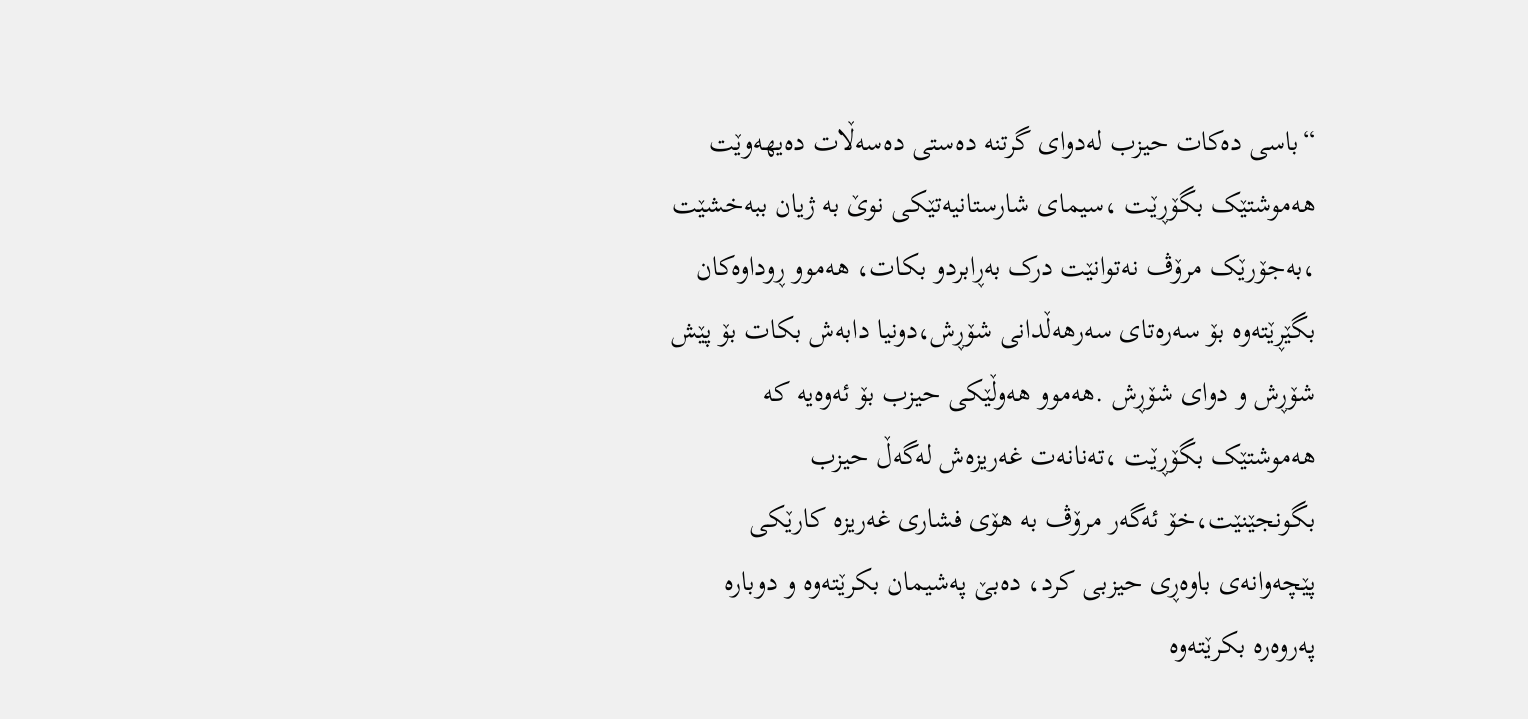“باسی دەکات حیزب لەدوای گرتنە دەستی دەسەڵات دەیهەوێت هەموشتێک بگۆڕێت ،سیمای شارستانیەتێکی نوێ بە ژیان ببەخشێت ،بەجۆرێک مرۆڤ نەتوانێت درک بەڕابردو بکات، هەموو ڕوداوەکان بگێڕێتەوە بۆ سەرەتای سەرهەڵدانی شۆڕش،دونیا دابەش بکات بۆ پێش شۆڕش و دوای شۆڕش .هەموو هەوڵێکی حیزب بۆ ئەوەیە کە هەموشتێک بگۆڕێت ،تەنانەت غەریزەش لەگەڵ حیزب بگونجێنێت،خۆ ئەگەر مرۆڤ بە هۆی فشاری غەریزە کارێکی پێچەوانەی باوەڕی حیزبی کرد، دەبێ پەشیمان بکرێتەوە و دوبارە پەروەرە بکرێتەوە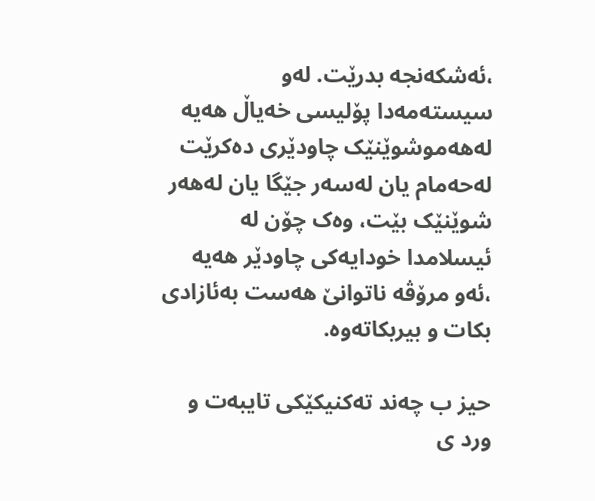،ئەشکەنجە بدرێت. لەو سیستەمەدا پۆلیسی خەیاڵ هەیە لەهەموشوێنێک چاودێری دەکرێت لەحەمام یان لەسەر جێگا یان لەهەر شوێنێک بێت، وەک چۆن لە ئیسلامدا خودایەکی چاودێر هەیە ،ئەو مرۆڤە ناتوانێ هەست بەئازادی بکات و بیربکاتەوە.

حیز ب چەند تەکنیکێکی تایبەت و ورد ی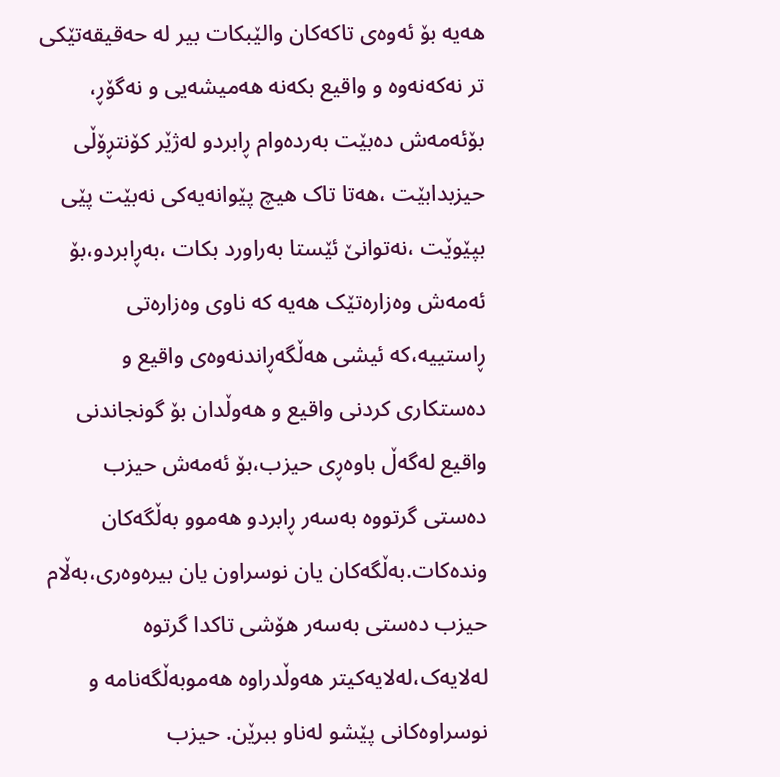هەیە بۆ ئەوەی تاکەکان والێبکات بیر لە حەقیقەتێکی تر نەکەنەوە و واقیع بکەنە هەمیشەیی و نەگۆڕ، بۆئەمەش دەبێت بەردەوام ڕابردو لەژێر کۆنتڕۆڵی حیزبدابێت ،هەتا تاک هیچ پێوانەیەکی نەبێت پێی بپێوێت ،نەتوانێ ئێستا بەراورد بکات ،بەڕابردو،بۆ ئەمەش وەزارەتێک هەیە کە ناوی وەزارەتی ڕاستییە،کە ئیشی هەڵگەڕاندنەوەی واقیع و دەستکاری کردنی واقیع و هەوڵدان بۆ گونجاندنی واقیع لەگەڵ باوەڕی حیزب،بۆ ئەمەش حیزب دەستی گرتووە بەسەر ڕابردو هەموو بەڵگەکان وندەکات.بەڵگەکان یان نوسراون یان بیرەوەری،بەڵام حیزب دەستی بەسەر هۆشی تاکدا گرتوە لەلایەک،لەلایەکیتر هەوڵدراوە هەموبەڵگەنامە و نوسراوەکانی پێشو لەناو ببرێن. حیزب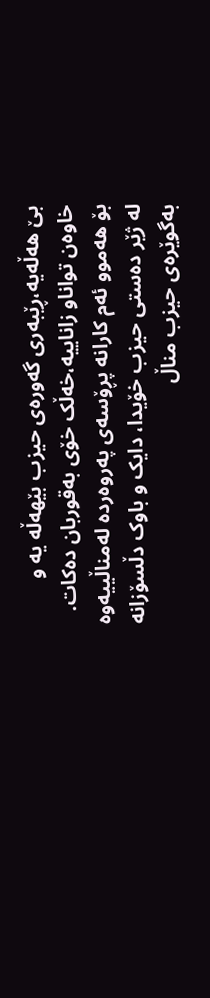بێ هەڵەیە،ڕێبەری گەورەی حیزب بێهەڵە یە و خاوەن تواناو زاناییە،خەڵک خۆی بەقوربان دەکات. بۆ هەموو ئەم کارانە پڕۆسەی پەروەردە لەمناڵییەوە لە ژێر دەستی حیزب خۆیدا، دایک و باوک دڵسۆزانە بەگوێرەی حیزب مناڵ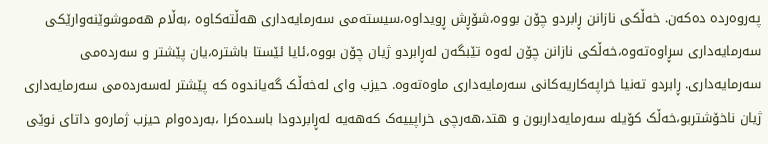پەروەردە دەکەن. خەڵکی نازانن ڕابردو چۆن بووە،شۆڕش ڕویداوە،سیستەمی سەرمایەداری هەڵتەکاوە ،بەڵام هەموشوێنەوارێکی سەرمایەداری سڕاوەتەوە،خەڵکی نازانن چۆن لەوە تێبگەن لەڕابردو ژیان چۆن بووە،ئایا ئێستا باشترە،یان پێشتر و سەردەمی سەرمایەداری. ڕابردو تەنیا خراپەکاریەکانی سەرمایەداری ماوەتەوە. حیزب وای لەخەڵک گەیاندوە کە پێشتر لەسەردەمی سەرمایەداری ژیان ناخۆشتربو،خەڵک کۆیلە سەرمایەداربون و هتد،هەرچی خراپییەک کەهەیە لەڕابردودا باسدەکرا ،بەردەوام حیزب ژمارەو داتای نوێی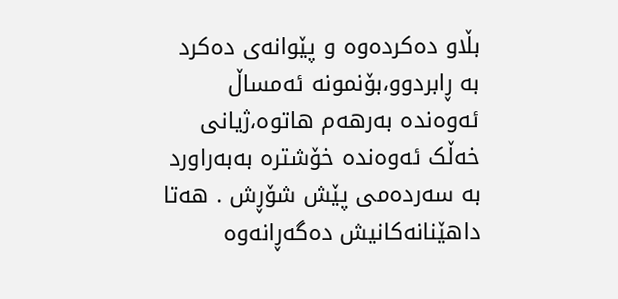بڵاو دەکردەوە و پێوانەی دەکرد بە ڕابردوو،بۆنمونە ئەمساڵ ئەوەندە بەرهەم هاتوە،ژیانی خەڵک ئەوەندە خۆشترە بەبەراورد بە سەردەمی پێش شۆڕش . هەتا داهێنانەکانیش دەگەڕانەوە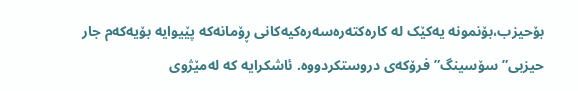بۆحیزب،بۆنمونە یەکێک لە کارەکتەرەسەرەکیەکانی ڕۆمانەکە پێیوایە بۆیەکەم جار حیزبی”سۆسینگ”فرۆکەی دروستکردووە. ئاشکرایە کە لەمێژوی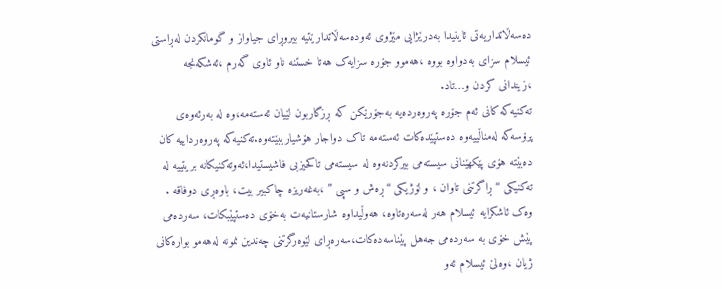دەسەڵاتداریەتی ئاینیدا بەدرێژایی مێژوی ئەودەسەڵاتدارێتیە بیروڕای جیاواز و گومانکردن لەڕاستی ئیسلام سزای بەدواوە بووە ،هەموو جۆرە سزایەک هەتا خستنە ناو ئاوی گەرم ،ئەشکەنجە ،زیندانی کردن و…تاد.
تەکنیەکە کانی ئەم جۆرە پەروەردەیە بەجۆرێکن کە ڕزگاربون لێیان ئەستەمە،وە لە بەرئەوەی پرۆسەکە لەمناڵییەوە دەستپێدەکات ئەستەمە تاک دواجار هۆشیارببێتەوە.تەکنیەکە پەروەرداییە کان دەبێتە هۆی پێکهێنانی سیستەمی بیرکردنەوە لە سیستەمی تاکحیزبی فاشیستیدا،ئەوتەکنیکانە بریتییە لە تەکنیکی “ڕاگرتنی تاوان ، و لۆژیکی “ڕەش و سپی ” ،بەغەریزە چاکبیر بیت، باوەڕی دوفاقە .
وەک ئاشکرایە ئیسلام هەر لەسەرەتاوە، هەوڵیداوە شارستانیەت بەخۆی دەستپێبکات، سەردەمی پێش خۆی بە سەردەمی جەهل پێناسەدەکات،سەرەڕای لێوەرگرتنی چەندین نمونە لەهەمو بوارەکانی ژیان ،وەلێ ئیسلام ئەو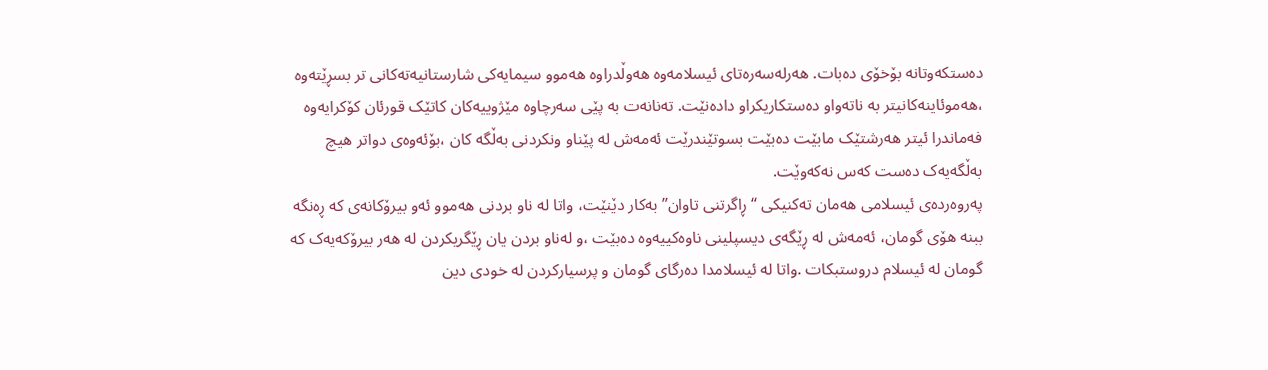دەستکەوتانە بۆخۆی دەبات. هەرلەسەرەتای ئیسلامەوە هەوڵدراوە هەموو سیمایەکی شارستانیەتەکانی تر بسڕێتەوە ،هەموئاینەکانیتر بە ناتەواو دەستکاریکراو دادەنێت. تەنانەت بە پێی سەرچاوە مێژوییەکان کاتێک قورئان کۆکرایەوە فەماندرا ئیتر هەرشتێک مابێت دەبێت بسوتێندرێت ئەمەش لە پێناو ونکردنی بەڵگە کان ،بۆئەوەی دواتر هیچ بەڵگەیەک دەست کەس نەکەوێت.
پەروەردەی ئیسلامی هەمان تەکنیکی “ڕاگرتنی تاوان”بەکار دێنێت، واتا لە ناو بردنی هەموو ئەو بیرۆکانەی کە ڕەنگە ببنە هۆی گومان، ئەمەش لە ڕێگەی دیسپلینی ناوەکییەوە دەبێت ،و لەناو بردن یان ڕێگریکردن لە هەر بیرۆکەیەک کە گومان لە ئیسلام دروستبکات .واتا لە ئیسلامدا دەرگای گومان و پرسیارکردن لە خودی دین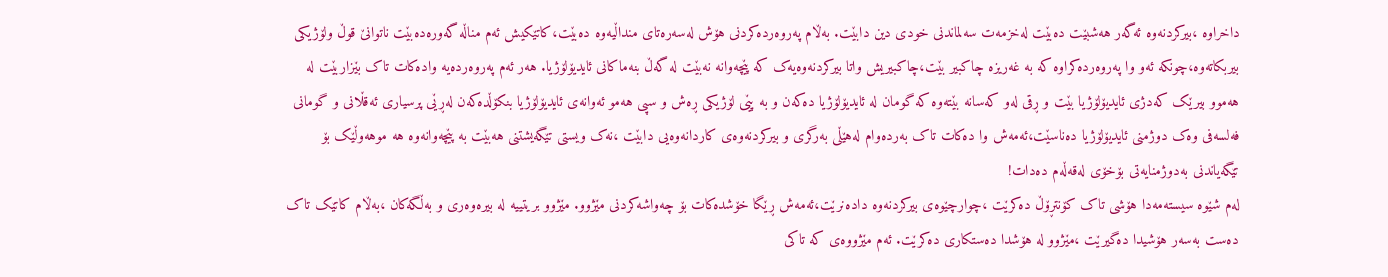داخراوە ،بیرکردنەوە ئەگەر هەشبێت دەبێت لەخزمەت سەلماندنی خودی دین دابێت. بەڵام پەروەردەکردنی هۆش لەسەرەتای منداڵیەوە دەبێت،کاتێکیش ئەم مناڵە گەورەدەبێت ناتوانێ قوڵ ولۆژیکی بیربکاتەوە،چونکە ئەو وا پەروەردەکراوە کە بە غەریزە چاکبیر بێت،چاکبیریش واتا بیرکردنەوەیەک کە پێچەوانە نەبێت لە گەڵ بنەماکانی ئایدیۆلۆژیا. هەر ئەم پەروەردەیە وادەکات تاک بێزاربێت لە هەموو بیرێک کەدژی ئایدیۆلۆژیا بێت و ڕقی لەو کەسانە بێتەوە کە گومان لە ئایدیۆلۆژیا دەکەن و بە پێی لۆژیکی ڕەش و سپی هەمو ئەوانەی ئایدیۆلۆژیا بنکۆڵدەکەن لەڕێی پرسیاری ئەقڵانی و گومانی فەلسەفی وەک دوژمنی ئایدیۆلۆژیا دەناسێت،ئەمەش وا دەکات تاک بەردەوام لەهێڵی بەرگری و بیرکردنەوەی کاردانەوەیی دابێت ،نەک ویستی تێگەیشتنی هەبێت بە پێچەوانەوە هە موهەوڵێک بۆ تێگەیاندنی بەدوژمنایەتی بۆخۆی لەقەڵەم دەدات!
لەم شێوە سیستەمەدا هۆشی تاک کۆنتڕۆڵ دەکرێت ،چوارچێوەی بیرکردنەوە دادەنرێت،ئەمەش ڕێگا خۆشدەکات بۆ چەواشەکردنی مێژوو. مێژوو بریتییە لە بیرەوەری و بەڵگەکان ،بەڵام کاتێک تاک دەست بەسەر هۆشیدا دەگیرێت ،مێژوو لە هۆشدا دەستکاری دەکرێت. ئەم مێژووەی کە تاکی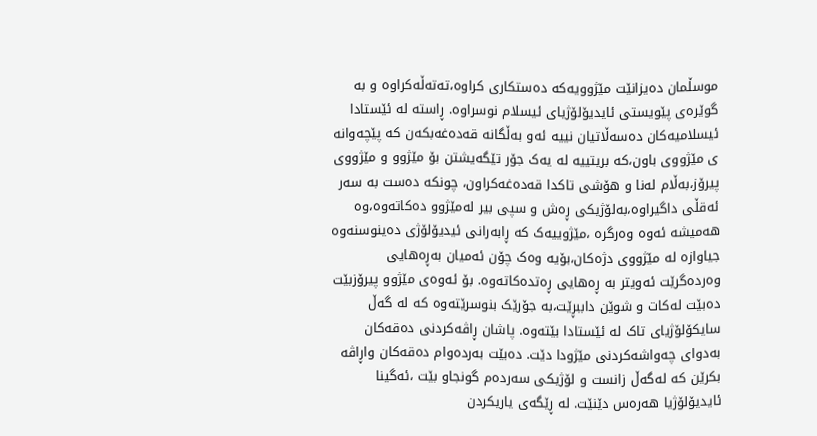موسڵمان دەیزانێت مێژوویەکە دەستکاری کراوە،تەتەڵەکراوە و بە گوێرەی پێویستی ئایدیۆلۆژیای ئیسلام نوسراوە. ڕاستە لە ئێستادا ئیسلامیەکان دەسەڵاتیان نییە ئەو بەڵگانە قەدەغەبکەن کە پێچەوانە ی مێژووی باون،کە بریتییە لە یەک جۆر تێگەیشتن بۆ مێژوو و مێژووی پیرۆز،بەڵام لەنا و هۆشی تاکدا قەدەغەکراون، چونکە دەست بە سەر ئەقڵی داگیراوە،بەلۆژیکی ڕەش و سپی بیر لەمێژوو دەکاتەوە،وە هەمیشە ئەوە وەرگرە ،مێژوییەک کە ڕابەرانی ئیدیۆلۆژی دەینوسنەوە جیاوازە لە مێژووی دژەکان،بۆیە وەک چۆن ئەمیان بەڕەهایی وەردەگرێت ئەویتر بە ڕەهایی ڕەتدەکاتەوە. بۆ ئەوەی مێژوو پیرۆزبێت دەبێت لەکات و شوێن داببڕێت،بە جۆرێک بنوسرێتەوە کە لە گەڵ سایکۆلۆژیای تاک لە ئێستادا بێتەوە. پاشان ڕاڤەکردنی دەقەکان بەدوای چەواشەکردنی مێژودا دێت. دەبێت بەردەوام دەقەکان واڕاڤە بکرێن کە لەگەڵ زانست و لۆژیکی سەردەم گونجاو بێت ،ئەگینا ئایدیۆلۆژیا هەرەس دێنێت. لە ڕێگەی یاریکردن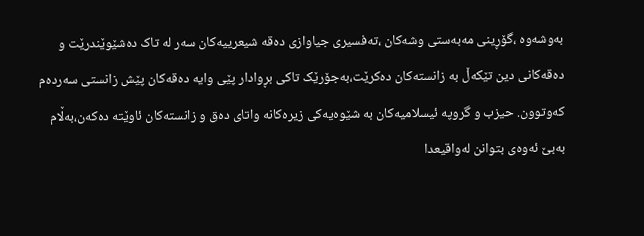بەوشەوە ،گۆڕینی مەبەستی وشەکان ،تەفسیری جیاوازی دەقە شیعرییەکان سەر لە تاک دەشێوێندرێت و دەقەکانی دین تێکەڵ بە زانستەکان دەکرێت،بەجۆرێک تاکی بڕوادار پێی وایە دەقەکان پێش زانستی سەردەم کەوتوون. حیزب و گروپە ئیسلامیەکان بە شێوەیەکی زیرەکانە واتای دەق و زانستەکان ئاوێتە دەکەن،بەڵام بەبێ ئەوەی بتوانن لەواقیعدا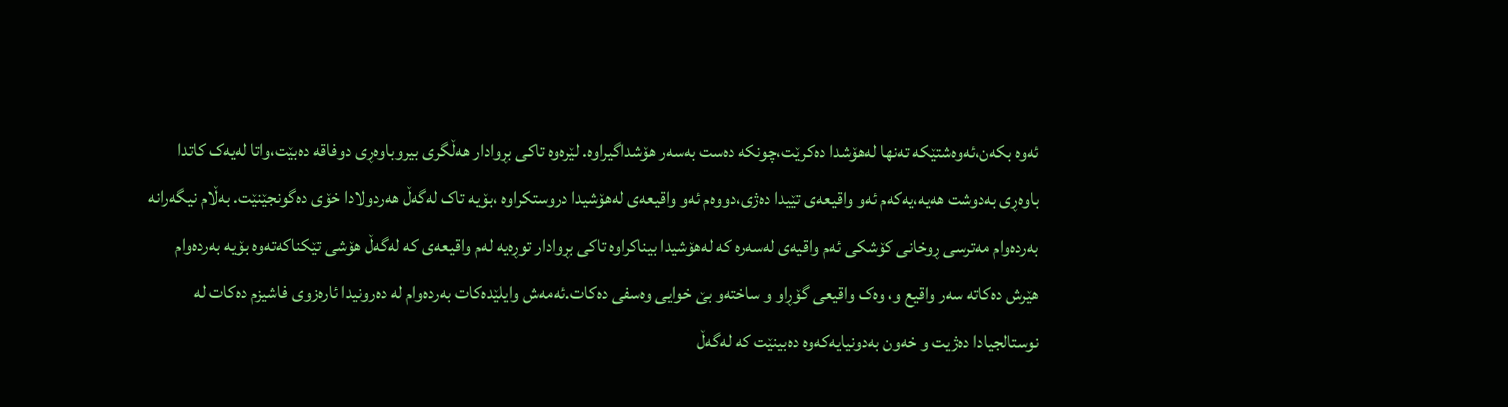ئەوە بکەن،ئەوەشتێکە تەنها لەهۆشدا دەکرێت،چونکە دەست بەسەر هۆشداگیراوە. لێرەوە تاکی بڕوادار هەڵگری بیروباوەڕی دوفاقە دەبێت،واتا لەیەک کاتدا باوەڕی بەدوشت هەیە،یەکەم ئەو واقیعەی تێیدا دەژی،دووەم ئەو واقیعەی لەهۆشیدا دروستکراوە ،بۆیە تاک لەگەڵ هەردولادا خۆی دەگونجێنێت. بەڵام نیگەرانە بەردەوام مەترسی ڕوخانی کۆشکی ئەم واقیەی لەسەرە کە لەهۆشیدا بیناکراوە تاکی بڕوادار توڕەیە لەم واقیعەی کە لەگەڵ هۆشی تێکناکەتەوە بۆیە بەردەوام هێرش دەکاتە سەر واقیع و، وەک واقیعی گۆڕاو و ساختەو بێ خوایی وەسفی دەکات.ئەمەش وایلێدەکات بەردەوام لە دەرونیدا ئارەزوی فاشیزم دەکات لە نوستالجیادا دەژیت و خەون بەدونیایەکەوە دەبینێت کە لەگەڵ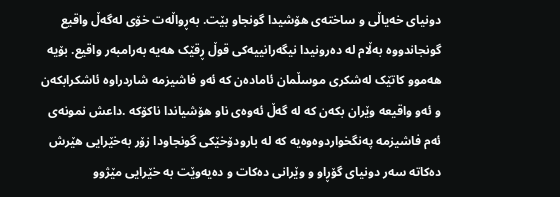دونیای خەیاڵی و ساختەی هۆشیدا گونجاو بێت. بەڕواڵەت خۆی لەگەڵ واقیع گونجاندووە بەڵام لە دەرونیدا نیگەرانییەکی قوڵ ڕقێک هەیە بەرامبەر واقیع. بۆیە هەموو کاتێک لەشکری موسڵمان ئامادەن کە ئەو فاشیزمە شاردراوە ئاشکرابکەن و ئەو واقیعە وێران بکەن کە لە گەڵ ئەوەی ناو هۆشیاندا ناکۆکە .داعش نمونەی ئەم فاشیزمە پەنگخواردوەوەیە کە لە بارودۆخێکی گونجاودا زۆر بەخێرایی هێرش دەکاتە سەر دونیای گۆڕاو و وێرانی دەکات و دەیەوێت بە خێرایی مێژوو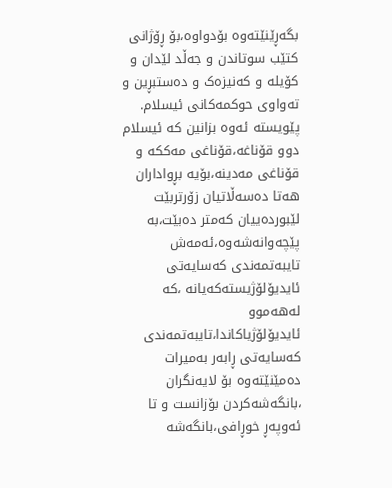بگەڕێنێتەوە بۆدواوە،بۆ ڕۆژانی کتێب سوتاندن و جەڵد لێدان و کۆیلە و کەنیزەک و دەستبڕین و تەواوی حوکمەکانی ئیسلام. پێویستە ئەوە بزانین کە ئیسلام دوو قۆناغە،قۆناغی مەککە و قۆناغی مەدینە،بۆیە بڕواداران هەتا دەسەڵاتیان زۆرتربێت لێبوردەییان کەمتر دەبێت،بە پێچەوانەشەوە،ئەمەش تایبەتمەندی کەسایەتی ئایدیۆلۆژیستەکەیانە ،کە لەهەموو ئایدیۆلۆژیاکاندا،تایبەتمەندی کەسایەتی ڕابەر بەمیرات دەمێنێتەوە بۆ لایەنگران ،بانگەشەکردن بۆزانست و تا ئەوپەڕ خوڕافی،بانگەشە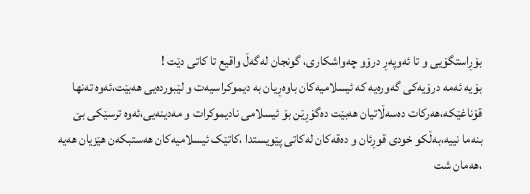بۆڕاستگۆیی و تا ئەوپەڕ درۆو چەواشکاری، گونجان لەگەڵ واقیع تا کاتی دێت !
بۆیە ئەمە درۆیەکی گەورەیە کە ئیسلامیەکان باوەڕیان بە دیموکراسیەت و لێبوردەیی هەبێت،ئەوە تەنها قۆناغێکە،هەرکات دەسەڵاتیان هەبێت دەگۆڕێن بۆ ئیسلامی نادیموکرات و مەدینەیی،ئەوە ترسێکی بێ بنەما نییە،بەڵکو خودی قوڕئان و دەقەکان لەکاتی پێویستدا ،کاتێک ئیسلامیەکان هەستبکەن هێزیان هەیە ،هەمان شت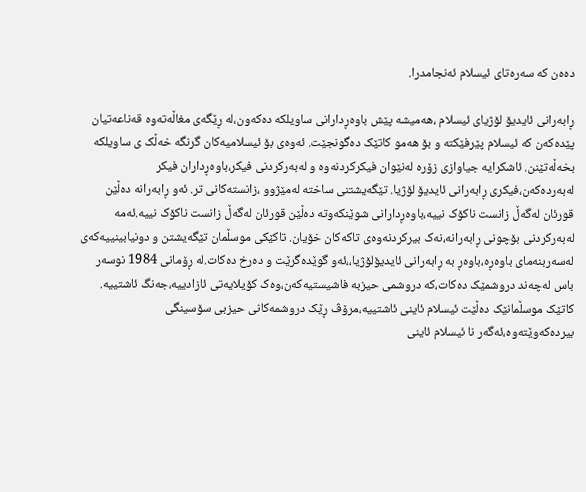دەەن کە سەرەتای ئیسلام ئەنجامدرا.

ڕابەرانی ئایدیۆ لۆژیای ئیسلام ،هەمیشە پێش باوەڕدارانی ساویلکە دەکەون،لە ڕێگەی مغاڵەتەوە قەناعەتیان پێدەکەن کە ئیسلام پێرفێکتە و بۆ هەمو کاتێک دەگونجێت. ئەوەی بۆ ئیسلامیەکان گرنگە خەڵک ی ساویلکە بخەڵەتێنن. ئاشکرایە جیاوازی زۆرە لەنێوان فیکرکردنەوە و لەبەرکردنی فیکر،باوەڕداران فیکر لەبەردەکەن،فیکری ڕابەرانی ئایدیۆ لۆژیا. تێگەیشتنی ساختە لەمێژوو ،زانستەکانی تر. ئەو ڕابەرانە دەڵێن قورئان لەگەڵ زانست ناکۆک نییە،باوەڕدارانی شوێنکەوتە دەڵێن قورئان لەگەڵ زانست ناکۆک نییە.ئەمە لەبەرکردنی بۆچونی ڕابەرانە،نەک بیرکردنەوەی تاکەکان خۆیان. تاکێکی موسڵمان تێگەیشتن و دونیابینییەکەی لەسەربنەمای باوەڕە،باوەڕ بە ڕابەرانی ئایدیۆلۆژیا،،ئەو گوێدەگرێت و دەرخ دەکات.لە ڕۆمانی 1984 نوسەر باس لەچەند دروشمێک دەکات،کە دروشمی حیزبە فاشیستیەکەن،وەک کۆیلایەتی ئازادییە،جەنگ ئاشتییە. کاتێک موسڵمانێک دەڵێت ئیسلام ئاینی ئاشتییە،مرۆڤ ڕێک دروشمەکانی حیزبی سۆسینگی بیردەکەوێتەوە،ئەگەر نا ئیسلام ئاینی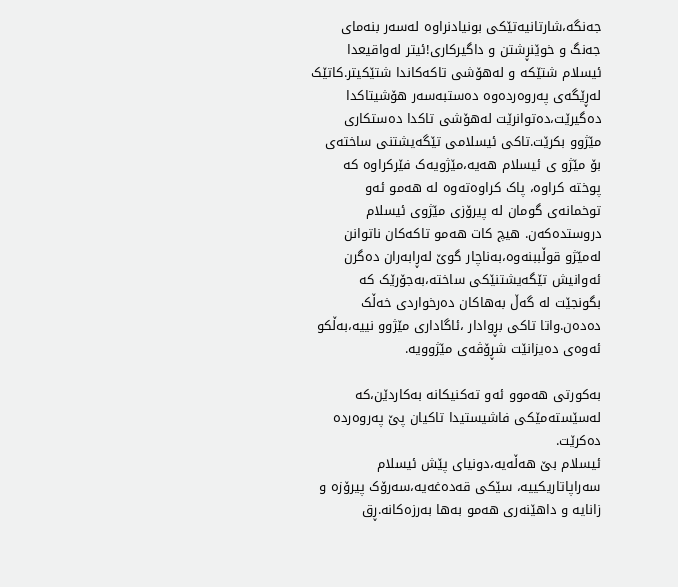جەنگە،شارتانیەتێکی بونیادنراوە لەسەر بنەمای جەنگ و خوێنڕشتن و داگیرکاری!ئیتر لەواقیعدا ئیسلام شتێکە و لەهۆشی تاکەکاندا شتێکیتر.کاتێک لەڕێگەی پەروەردەوە دەستبەسەر هۆشیتاکدا دەگیرێت،دەتوانرێت لەهۆشی تاکدا دەستکاری مێژوو بکرێت.تاکی ئیسلامی تێگەیشتنی ساختەی بۆ مێژو ی ئیسلام هەیە،مێژویەک فێرکراوە کە پوختە کراوە، پاک کراوەتەوە لە هەمو ئەو توخمانەی گومان لە پیرۆزی مێژوی ئیسلام دروستدەکەن. هیچ کات هەمو تاکەکان ناتوانن لەمێژو قوڵببنەوە،بەناچار گوێ لەڕابەران دەگرن ئەوانیش تێگەیشتنێکی ساختە،بەجۆرێک کە بگونجێت لە گەڵ بەهاکان دەرخواردی خەڵک دەدەن.واتا تاکی بڕوادار ،ئاگاداری مێژوو نییە،بەڵکو ئەوەی دەیزانێت شڕۆڤەی مێژوویە.

بەکورتی هەموو ئەو تەکنیکانە بەکاردێن،کە لەسێستەمێکی فاشیستیدا تاکیان پێ پەروەردە دەکرێت.
ئیسلام بێ هەڵەیە،دونیای پێش ئیسلام سەراپاتاریکییە، سێکی قەدەغەیە،سەرۆک پیرۆزە و زانایە و داهێنەری هەمو بەها بەرزەکانە.ڕق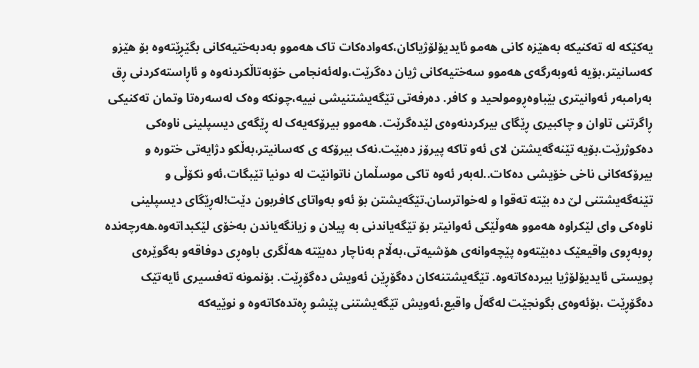یەکێکە لە تەکنیکە بەهێزە کانی هەمو ئایدیۆلۆژیاکان،کەوادەکات تاک هەموو بەدبەختیەکانی بگێڕێتەوە بۆ هێزو کەسانیتر،بۆیە ئەوبەرگەی هەموو سەختیەکانی ژیان دەگرێت،ولەئەنجامی خۆبەتاڵکردنەوە و ئاڕاستەکردنی ڕق بەرامبەر ئەوانیتری بێباوەڕومولحید و کافر. دەرفەتی تێگەیشتنیشی نییە،چونکە وەک لەسەرەتا وتمان تەکنیکی ڕاگرتنی تاوان و چاکبیری ڕێگای بیرکردنەوەی لێدەگرێت. هەموو بیرۆکەیەک لە ڕێگەی دیسپلینی ناوەکی دەکوژرێت.بۆیە تێنەگەیشتن لای ئەو تاکە پیرۆز دەبێت.نەک بیرۆکە ی کەسانیتر،بەڵکو دژایەتی ختورە و بیرۆکەکانی ناخی خۆیشی دەکات..لەبەر ئەوە تاکی موسڵمان ناتوانێت لە دونیا تێبگات،ئەو نکۆڵی و تێنەگەیشتنی لێ دە بێتە تەقوا و لەخواترسان.تێگەیشتن بۆ ئەو بەواتای کافربون دێت!لەڕێگای دیسپلینی ناوەکی وای لێکراوە هەموو هەوڵێکی ئەوانیتر بۆ تێگەیاندنی بە پیلان و زیانگەیاندن بەخۆی لێکبداتەوە.هەرچەندە ڕوبەڕوی واقیعێک دەبێتەوە پێچەوانەی هۆشیەتی،بەڵام بەناچار دەبێتە هەڵگری باوەڕی دوفاقەو بەگوێرەی پویستی ئایدیۆلۆژیا بیردەکاتەوە. تێگەیشتنەکان دەگۆڕێن ئەویش دەگۆڕێت. بۆنمونە تەفسیری ئایەتێک دەگۆڕێت ،بۆئەوەی بگونجێت لەگەڵ واقیع،ئەویش تێگەیشتنی پێشو ڕەتدەکاتەوە و نوێیەکە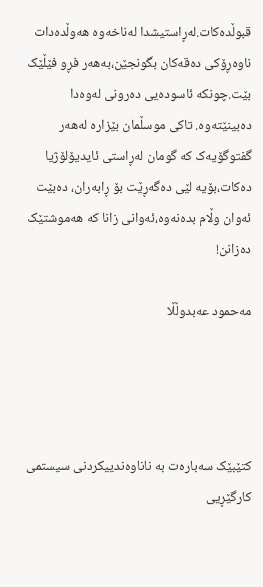قبوڵدەکات.لەڕاستیشدا لەناخەوە هەوڵدەدات ناوەڕۆکی دەقەکان بگونجێن،بەهەر فڕو فێڵێک بێت.چونکە ئاسودەیی دەرونی لەوەدا دەبینێتەوە. تاکی موسڵمان بێزارە لەهەر گفتوگۆیەک کە گومان لەڕاستی ئایدیۆلۆژیا دەکات،بۆیە لێی دەگەڕێت بۆ ڕابەران، دەبێت ئەوان وڵام بدەنەوە،ئەوانی زانا کە هەموشتێک دەزانن!

مەحمود عەبدوڵڵا




کتێبێک سەبارەت بە ناناوەندییکردنی سیستمی کارگێڕیی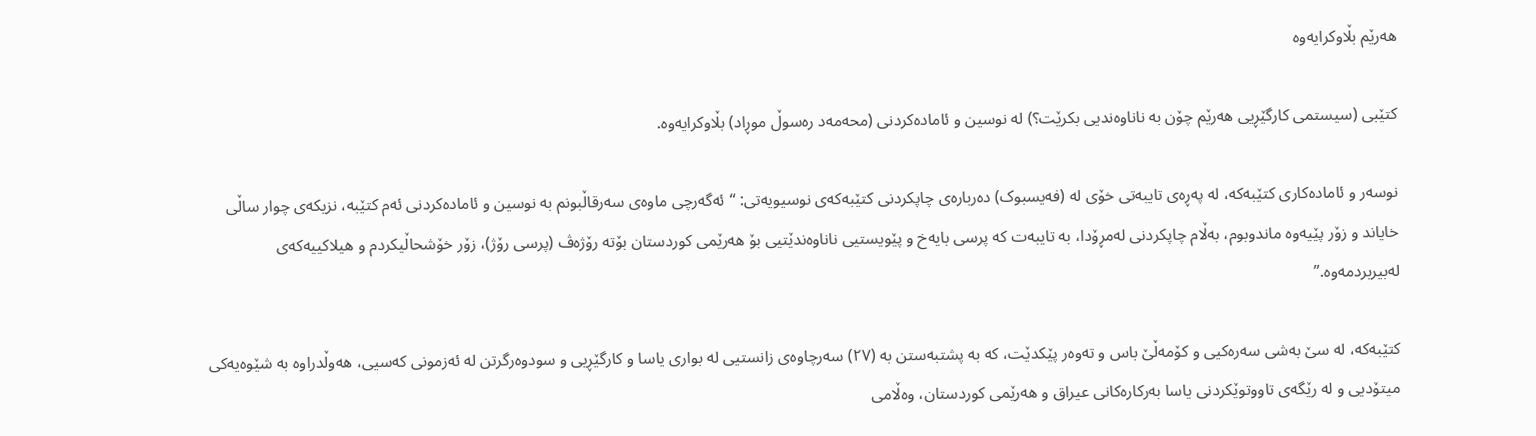هەرێم بڵاوکرایەوە

کتێبی (سیستمی کارگێڕیی هەرێم چۆن بە ناناوەندیی بکرێت؟) لە نوسین و ئامادەکردنی (محەمەد رەسوڵ موڕاد) بڵاوکرایەوە.

نوسەر و ئامادەکاری کتێبەکە، لە پەڕەی تایبەتی خۆی لە (فەیسبوک) دەربارەی چاپکردنی کتێبەکەی نوسیویەتی: “ئەگەرچی ماوەی سەرقاڵبونم بە نوسین و ئامادەکردنی ئەم کتێبە، نزیکەی چوار ساڵی خایاند و زۆر پێیەوە ماندوبوم، بەڵام چاپکردنی لەمڕۆدا، بە تایبەت کە پرسی بایەخ و پێویستیی ناناوەندێتیی بۆ هەرێمی کوردستان بۆتە رۆژەڤ (پرسی رۆژ)، زۆر خۆشحاڵیکردم و هیلاکییەکەی لەبیربردمەوە.”

کتێبەکە، لە سێ بەشی سەرەکیی و کۆمەڵێ باس و تەوەر پێکدێت، کە بە پشتبەستن بە (۲۷) سەرچاوەی زانستیی لە بواری یاسا و کارگێڕیی و سودوەرگرتن لە ئەزمونی کەسیی، هەوڵدراوە بە شێوەیەکی میتۆدیی و لە رێگەی تاووتوێکردنی یاسا بەرکارەکانی عیراق و هەرێمی کوردستان، وەڵامی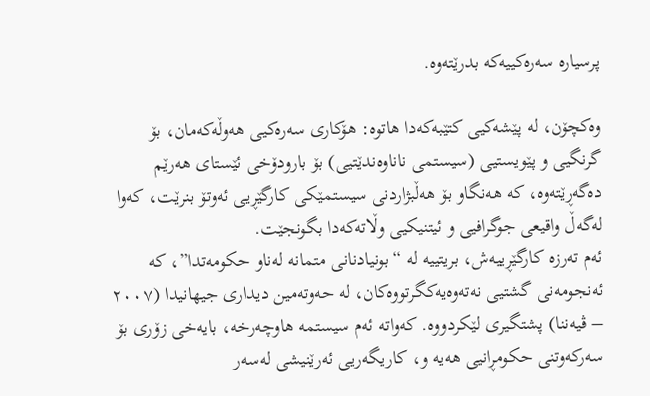پرسیارە سەرەکییەکە بدرێتەوە.

وەکچۆن، لە پێشەکیی کتێبەکەدا هاتوە: هۆکاری سەرەکیی هەوڵەکەمان، بۆ گرنگیی و پێویستیی (سیستمی ناناوەندێتیی) بۆ بارودۆخی ئێستای هەرێم دەگەڕێتەوە، کە هەنگاو بۆ هەڵبژاردنی سیستمێکی کارگێڕیی ئەوتۆ بنرێت، کەوا لەگەڵ واقیعی جوگرافیی و ئیتنیکیی وڵاتەکەدا بگونجێت.
ئەم تەرزە کارگێڕییەش، بریتییە لە “بونیادنانی متمانە لەناو حکومەتدا”، کە ئەنجومەنی گشتیی نەتەوەیەکگرتووەکان، لە حەوتەمین دیداری جیهانیدا (٢٠٠٧ – ڤیەننا) پشتگیری لێکردووە. کەواتە ئەم سیستمە هاوچەرخە، بایەخی زۆری بۆ سەرکەوتنی حکومڕانیی هەیە و، کاریگەریی ئەرێنیشی لەسەر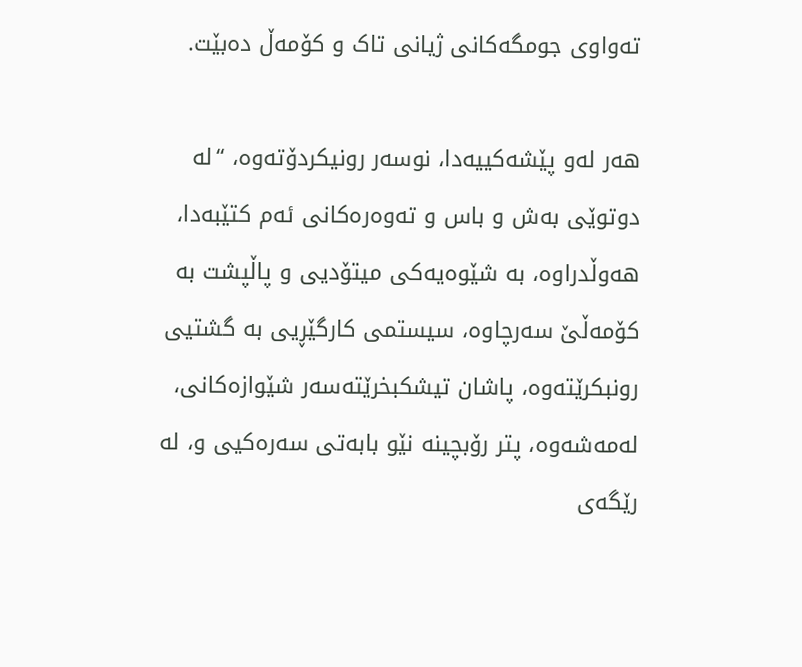تەواوی جومگەکانی ژیانی تاک و کۆمەڵ دەبێت.

هەر لەو پێشەکییەدا، نوسەر رونیکردۆتەوە، “لە دوتوێی بەش و باس و تەوەرەکانی ئەم کتێبەدا، هەوڵدراوە، بە شێوەیەکی میتۆدیی و پاڵپشت بە کۆمەڵێ سەرچاوە، سیستمی کارگێڕیی بە گشتیی رونبکرێتەوە، پاشان تیشکبخرێتەسەر شێوازەکانی، لەمەشەوە، پتر رۆبچینە نێو بابەتی سەرەکیی و، لە رێگەی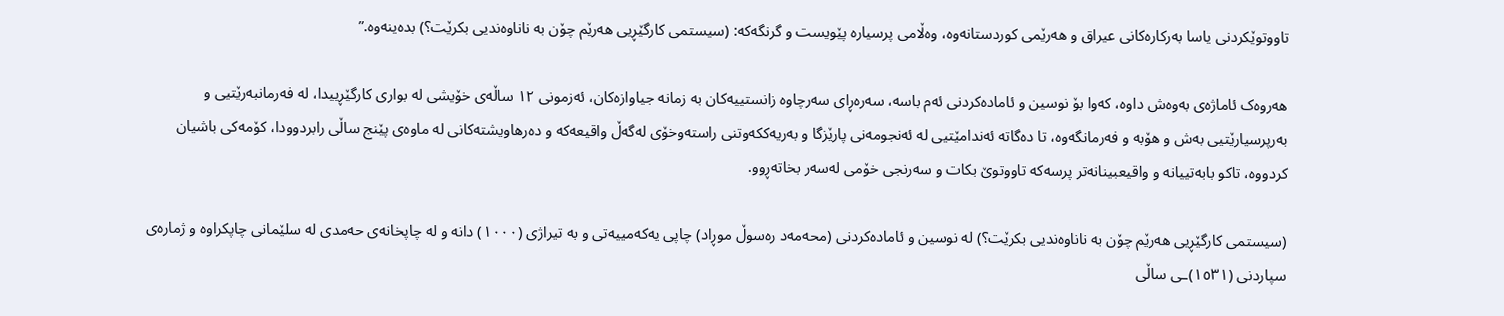تاووتوێکردنی یاسا بەرکارەکانی عیراق و هەرێمی کوردستانەوە، وەڵامی پرسیارە پێویست و گرنگەکە: (سیستمی کارگێڕیی هەرێم چۆن بە ناناوەندیی بکرێت؟) بدەینەوە.”

هەروەک ئاماژەی بەوەش داوە، کەوا بۆ نوسین و ئامادەکردنی ئەم باسە، سەرەڕای سەرچاوە زانستییەکان بە زمانە جیاوازەکان، ئەزمونی ١٢ ساڵەی خۆیشی لە بواری کارگێڕییدا، لە فەرمانبەرێتیی و بەرپرسیارێتیی بەش و هۆبە و فەرمانگەوە، تا دەگاتە ئەندامێتیی لە ئەنجومەنی پارێزگا و بەریەککەوتنی راستەوخۆی لەگەڵ واقیعەکە و دەرهاویشتەکانی لە ماوەی پێنج ساڵی رابردوودا، کۆمەکی باشیان کردووە، تاکو بابەتییانە و واقیعبینانەتر پرسەکە تاووتوێ بکات و سەرنجی خۆمی لەسەر بخاتەڕوو.

(سیستمی کارگێڕیی هەرێم چۆن بە ناناوەندیی بکرێت؟) لە نوسین و ئامادەکردنی (محەمەد رەسوڵ موڕاد) چاپی یەکەمییەتی و بە تیراژی (١٠٠٠) دانە و لە چاپخانەی حەمدی لە سلێمانی چاپکراوە و ژمارەی سپاردنی (١٥٣١)ـی ساڵی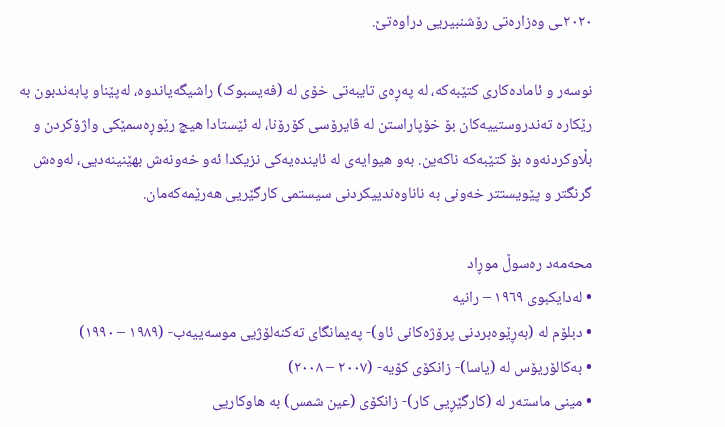٢٠٢٠ـی وەزارەتی رۆشنبیریی دراوەتێ.

نوسەر و ئامادەکاری کتێبەکە، لە پەڕەی تایبەتی خۆی لە (فەیسبوک) راشیگەیاندوە، لەپێناو پابەندبون بە رێکارە تەندروستییەکان بۆ خۆپاراستن لە ڤایرۆسی کۆرۆنا، لە ئێستادا هیچ رێوڕەسمێکی واژۆکردن و بڵاوکردنەوە بۆ کتێبەکە ناکەین. بەو هیوایەی لە ئایندەیەکی نزیکدا ئەو خەونەش بهێنینەدیی، لەوەش گرنگتر و پێویستتر خەونی بە ناناوەندییکردنی سیستمی کارگێریی هەرێمەکەمان.

محەمەد رەسوڵ موڕاد
• لەدایکبوی ١٩٦٩ – رانیە
• دبلۆم لە (بەڕێوەبردنی پرۆژەکانی ئاو)- پەیمانگای تەکنەلۆژیی موسەییەب- (١٩٨٩ – ١٩٩٠)
• بەکالۆریۆس لە (یاسا)- زانکۆی کۆیە- (٢٠٠٧ – ٢٠٠٨)
• مینی ماستەر لە (کارگێڕیی کار)- زانکۆی (عین شمس) بە هاوکاریی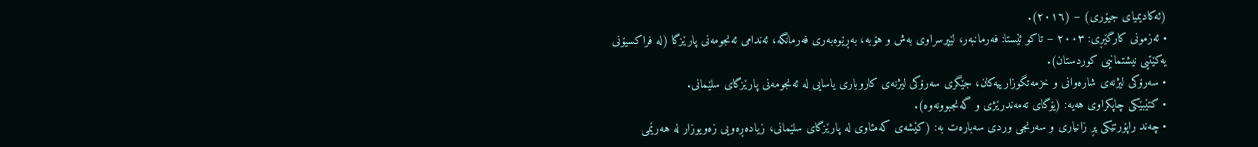(ئەکادیمیای جیۆری) – (٢٠١٦).
• ئەزمونی کارگێڕی: ٢٠٠٣ – تاکو ئێستا: فەرمانبەر، لێپرسراوی بەش و هۆبە، بەڕێوەبەری فەرمانگە، ئەندامی ئەنجومەنی پارێزگا (لە فراکسیۆنی یەکێتیی نیشتمانیی کوردستان).
• سەرۆکی لیژنەی شارەوانی و خزمەتگوزارییەکان، جێگری سەرۆکی لیژنەی کاروباری یاسایی لە ئەنجومەنی پارێزگای سلێمانی.
• کتێبێکی چاپکراوی هەیە: (یۆگای تەمەندرێژی و گەنجبوونەوە).
• چەند راپۆرتێکی پڕ زانیاری و سەرنجی وردی سەبارەت بە: (کێشەی کەمئاوی لە پارێزگای سلێمانی، زیادەڕەویی زەویوزار لە هەرێمی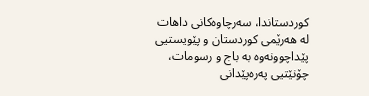کوردستاندا، سەرچاوەکانی داهات لە هەرێمی کوردستان و پێویستیی پێداچوونەوە بە باج و رسومات، چۆنێتیی پەرەپێدانی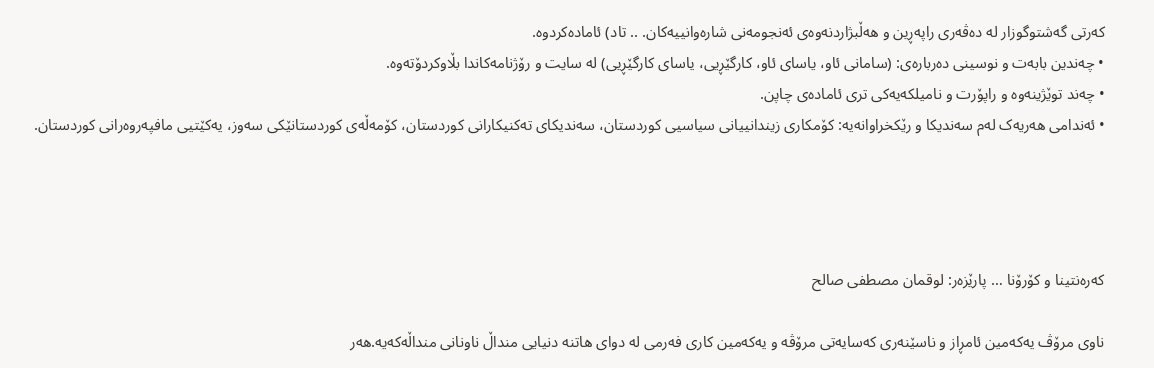کەرتی گەشتوگوزار لە دەڤەری راپەڕین و هەڵبژاردنەوەی ئەنجومەنی شارەوانییەکان. .. تاد) ئامادەکردوە.
• چەندین بابەت و نوسینی دەربارەی: (سامانی ئاو، یاسای ئاو، کارگێڕیی، یاسای کارگێڕیی) لە سایت و رۆژنامەکاندا بڵاوکردۆتەوە.
• چەند توێژینەوە و راپۆرت و نامیلکەیەکی تری ئامادەی چاپن.
• ئەندامی هەریەک لەم سەندیکا و رێکخراوانەیە: کۆمکاری زیندانییانی سیاسیی کوردستان، سەندیکای تەکنیکارانی کوردستان، کۆمەڵەی کوردستانێکی سەوز، یەکێتیی مافپەروەرانی کوردستان.




کەرەنتینا و کۆرۆنا … پارێزەر: لوقمان مصطفی صالح

ناوی مرۆڤ یەکەمین ئامڕاز و ناسێنەری کەسایەتی مرۆڤە و یەکەمین کاری فەرمی لە دوای هاتنە دنیایی منداڵ ناونانی منداڵەکەیە.هەر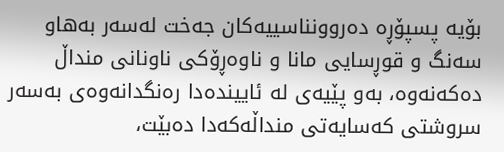بۆیە پسپۆڕە دەروونناسییەكان جەخت لەسەر بەها‌و سەنگ و قوڕسایی مانا و ناوەڕۆكی ناونانی منداڵ دەكەنەوە، بەو پێیەی لە ئاییندەدا رەنگدانەوەی بەسەر سروشتی كەسایەتی منداڵەكەدا دەبێت،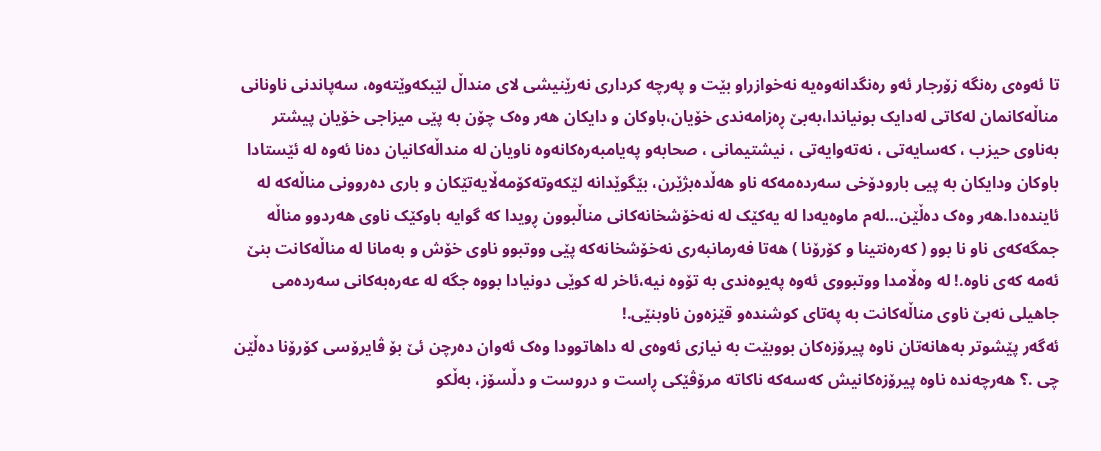تا ئەوەی رەنگە زۆرجار ئەو رەنگدانەوەیە نەخوازراو بێت و پەرچە كرداری نەرێنیشی لای منداڵ لێبكەوێتەوە، سەپاندنی ناونانی مناڵەکانمان لەکاتی لەدایک بونیاندا،بەبێ ڕەزامەندی خۆیان،باوکان و دایکان هەر وەک چۆن بە پێی میزاجی خۆیان پیشتر بەناوی حیزب ، کەسایەتی ، نەتەوایەتی ، نیشتیمانی ، صحابەو پەیامبەرەکانەوە ناویان لە منداڵەکانیان دەنا ئەوە لە ئێستادا باوکان ودایکان بە پیی بارودۆخی سەردەمەکە ناو هەڵدەبژێرن، بێگوێدانە لێکەوتەکۆمەڵایەتێکان و باری دەروونی مناڵەکە لە ئایندەدا.هەر وەک دەڵێن…لەم ماوەیەدا لە یەکێک لە نەخۆشخانەکانی مناڵبوون ڕویدا کە گوایە باوکێک ناوی هەردوو مناڵە جمگەکەی ناو نا بوو ( کەرەنتینا و کۆرۆنا ) هەتا فەرمانبەری نەخۆشخانەکە پێی ووتبوو ناوی خۆش و بەمانا لە مناڵەکانت بنێ ئەمە کەی ناوە.! لە وەڵامدا ووتبووی ئەوە پەیوەندی بە تۆوە نیە،ئاخر لە کوێی دونیادا بووە جگە لە عەرەبەکانی سەردەمی جاهیلی نەبێ ناوی مناڵەکانت بە پەتای کوشندەو قێزەون ناوبنێی.!
ئەگەر پێشوتر بەهانەتان ناوە پیرۆزەکان بووبێت بە نیازی ئەوەی لە داهاتوودا وەک ئەوان دەرچن ئێ بۆ ڤایرۆسی کۆرۆنا دەڵێن چی .؟ هەرچەندە ناوە پیرۆزەکانیش که‌سه‌که‌ ناکاته‌ مرۆڤێکی ڕاست و دروست و دڵسۆز، به‌ڵکو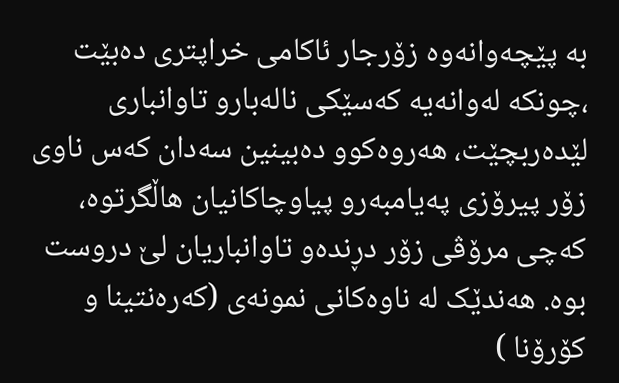به‌ پێچه‌وانه‌وه‌ زۆرجار ئاکامی خراپتری ده‌بێت ،چونکه‌ له‌وانه‌یه‌ که‌سێکی ناله‌بارو تاوانباری لێده‌ربچێت، هه‌روه‌کوو ده‌بینین سه‌دان که‌س ناوی زۆر پیرۆزی په‌یامبه‌رو پیاوچاکانیان هاڵگرتوه‌، که‌چی مرۆڤی زۆر دڕنده‌و تاوانباریان لێ دروست بوه. هەندێک لە ناوەکانی نمونەی (کەرەنتینا و کۆرۆنا )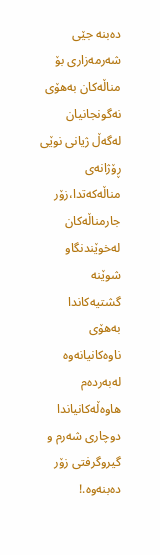دەبنە جێی شەرمەزاری بۆ مناڵەکان بەهۆی نەگونجانیان لەگەڵ ژیانی نوێی ڕۆژانەی مناڵەکەتدا،زۆر جارمناڵەکان لەخوێندنگاو شوێنە گشتیەکاندا بەهۆی ناوەکانیانەوە لەبەردەم هاوەڵەکانیاندا دوچاری شەرم و گیروگرفتی زۆر دەبنەوە.!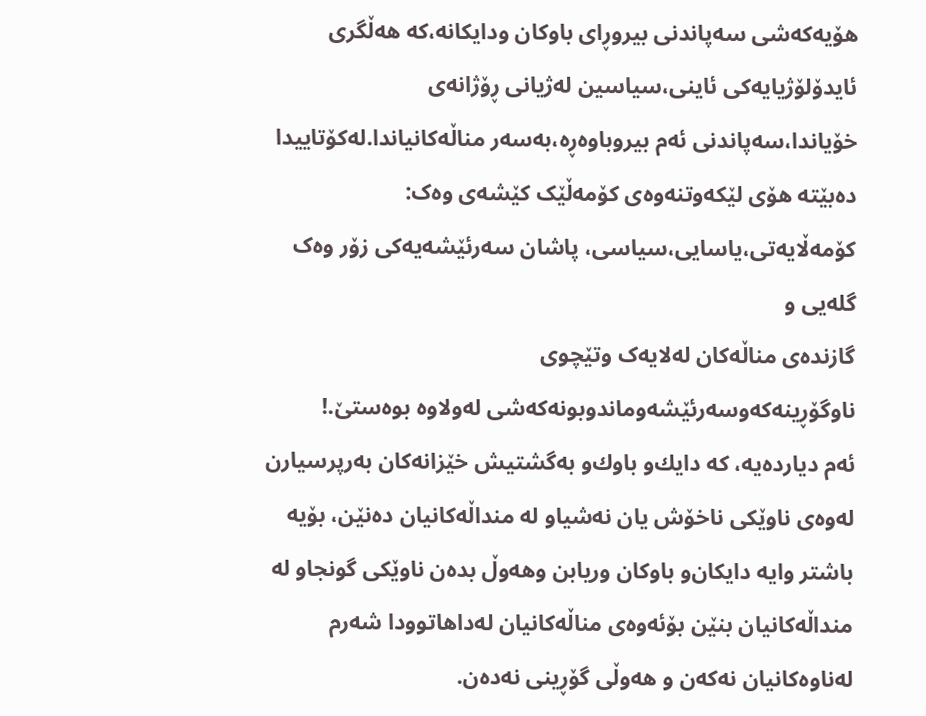هۆیەکەشی سەپاندنی بیروڕای باوکان ودایکانە،کە هەڵگری ئایدۆلۆژیایەکی ئاینی،سیاسین لەژیانی ڕۆژانەی خۆیاندا،سەپاندنی ئەم بیروباوەڕە،بەسەر مناڵەکانیاندا.لەکۆتاییدا دەبێتە هۆی لێکەوتنەوەی کۆمەڵێک کێشەی وەک: کۆمەڵایەتی،یاسایی،سیاسی، پاشان سەرئێشەیەکی زۆر وەک گلەیی و
گازندەی مناڵەکان لەلایەک وتێچوی ناوگۆڕینەکەوسەرئێشەوماندوبونەکەشی لەولاوە بوەستێ.!
ئەم دیاردەیە، كه‌ دایك‌و باوك‌و به‌گشتیش خێزانه‌كان به‌رپرسیارن له‌وه‌ی‌ ناوێكی‌ ناخۆش یان نه‌شیاو له‌ منداڵه‌كانیان ده‌نێن، بۆیه‌ باشتر وایه‌ دایكان‌و باوكان وریابن‌ وهه‌وڵ بده‌ن ناوێكی‌ گونجاو لە منداڵه‌كانیان بنێن بۆئه‌وه‌ی‌ مناڵەکانیان له‌داهاتوودا شه‌رم له‌ناوه‌كانیان نه‌كه‌ن ‌و هه‌وڵی‌ گۆڕینی‌ نه‌ده‌ن.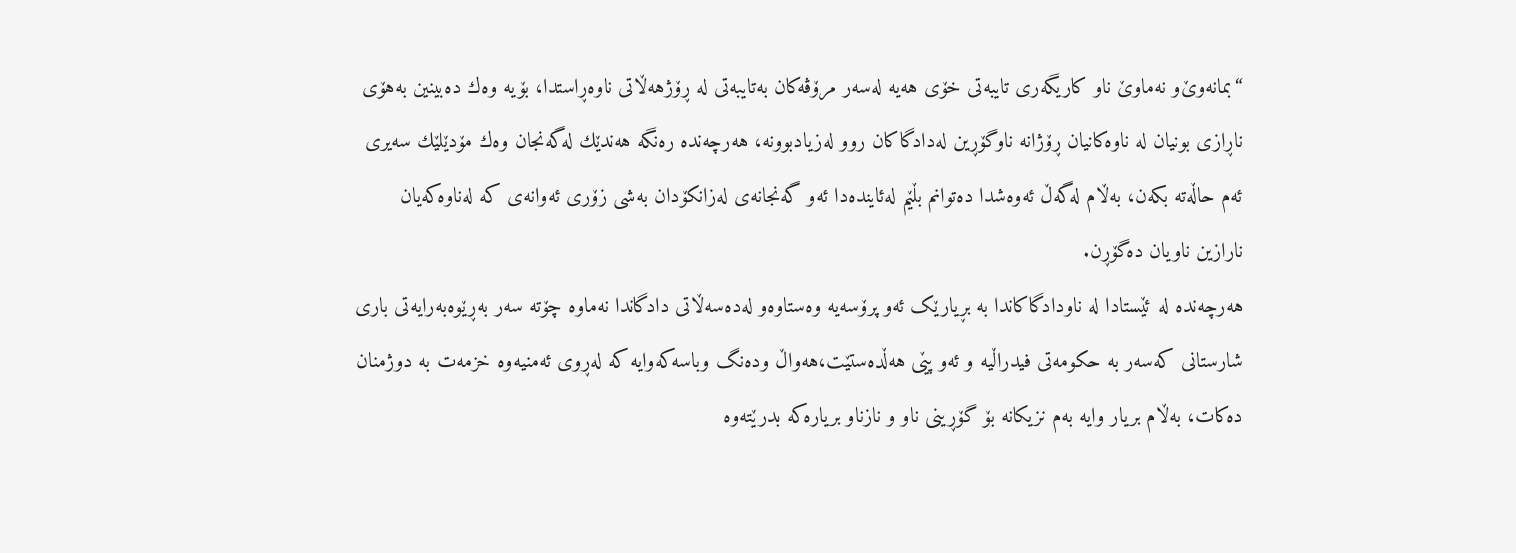“بمانه‌وێ‌و نه‌ماوێ ناو كاریگه‌ری‌ تایبه‌تی‌ خۆی‌ هه‌یه‌ له‌سه‌ر مرۆڤه‌كان به‌تایبه‌تی‌ له‌ ڕۆژهه‌ڵاتی‌ ناوه‌ڕاستدا، بۆیه‌ وه‌ك دەبینین بەهۆی ناڕازی بونیان لە ناوەکانیان ڕۆژانە ناوگۆڕین لەدادگاکان روو له‌زیادبوونه‌، هه‌رچه‌نده‌ ره‌نگه‌ هه‌ندێك له‌گه‌نجان وه‌ك مۆدێلێك سه‌یری‌ ئه‌م حاڵه‌ته‌ بكه‌ن، به‌ڵام له‌گه‌ڵ ئه‌وه‌شدا ده‌توانم بڵێم له‌ئاینده‌دا ئه‌و گه‌نجانه‌ی‌ له‌زانكۆدان به‌شی‌ زۆری‌ ئه‌وانه‌ی‌ كه‌ له‌ناوه‌كه‌یان نارازین ناویان ده‌گۆڕن.
هەرچەندە لە ئێستادا لە ناودادگاکاندا بە بڕیارێک ئەو پرۆسەیە وەستاوەو لەدەسەڵاتی دادگاندا نەماوە چۆتە سەر بەڕێوەبەرایەتی باری شارستانی کەسەر بە حکومەتی فیدراڵیە و ئەو پێی هەڵدەستێت،هەواڵ ودەنگ وباسەکەوایە کە لەڕوی ئەمنیەوە خزمەت بە دوژمنان دەکات، بەڵام بریار وایە بەم نزیکانە بۆ گۆڕینی ناو و نازناو بریارەکە بدرێتەوە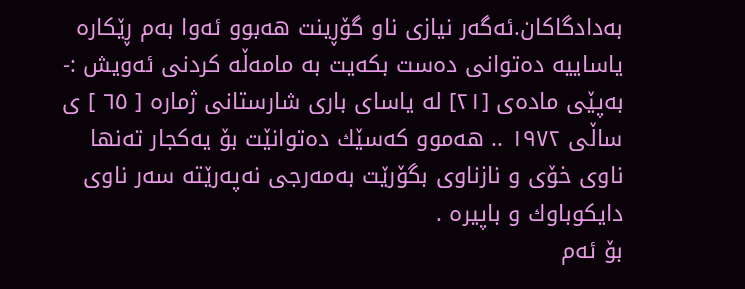بەدادگاکان.ئەگەر نیازی ناو گۆڕینت هەبوو ئەوا بەم ڕێکارە یاساییە دەتوانی دەست بکەیت بە مامەڵە کردنی ئەویش :-
به‌پێی ماده‌ی [٢١] له‌ یاسای باری شارستانی ژماره‌ [ ٦٥ ] ی ساڵی ١٩٧٢ .. هه‌موو كه‌سێك ده‌توانێت بۆ یه‌كجار ته‌نها ناوی خۆی و نازناوی بگۆرێت به‌مه‌رجی نه‌په‌رێته‌ سه‌ر ناوی دایكوباوك و باپیره‌ .
بۆ ئه‌م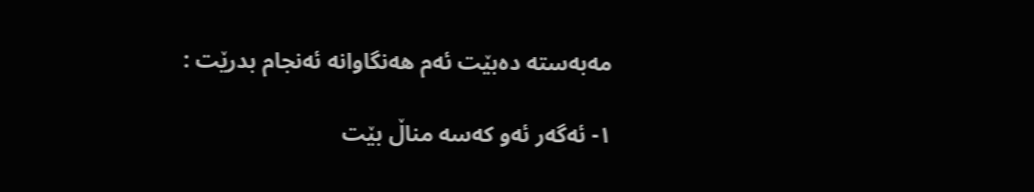مه‌به‌سته‌ ده‌بێت ئه‌م هه‌نگاوانه‌ ئه‌نجام بدرێت :

١- ئه‌گه‌ر ئه‌و كه‌سه‌ مناڵ بێت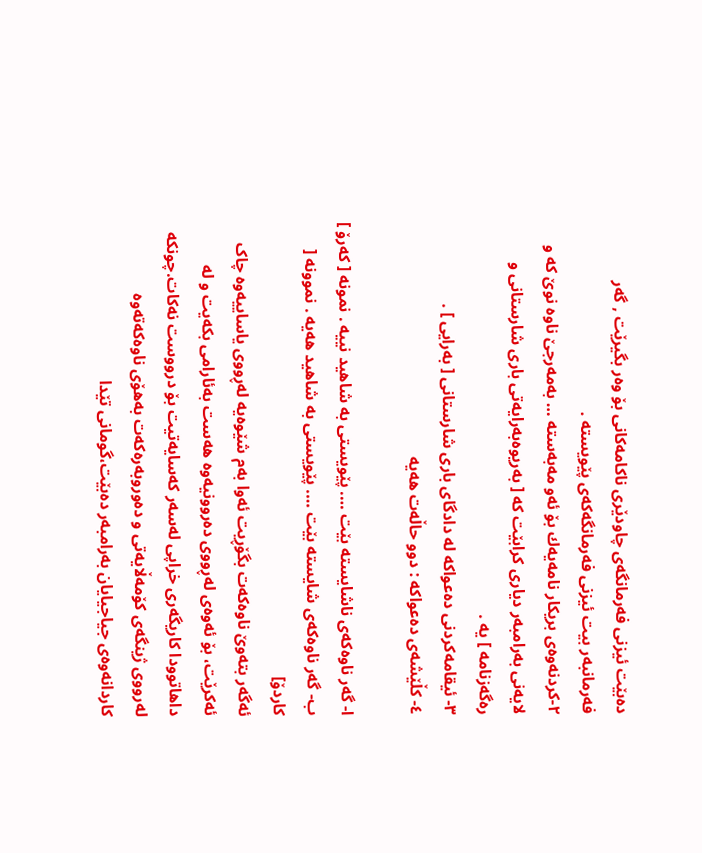ده‌بێت ئیزنی فه‌رمانگه‌ی چاودێری ناكامه‌كانی بۆ وه‌ر بگیرێت , گه‌ر فه‌رمانبه‌ر بیت ئیزنی فه‌رمانگه‌كه‌ی پێویسته‌ .
٢-كردنه‌وه‌ی بریكار نامه‌یه‌ك بۆ ئه‌و مه‌به‌سته‌ … به‌مه‌رجێ ناوه‌ نوێ كه‌ و لایه‌نی به‌رامبه‌ر دیاری كرابێت كه‌ [ به‌ریوه‌به‌رایه‌تی باری شارستانی و ره‌گه‌زنامه‌ ] یه‌ .
٣- ئیقامه‌كردنی ده‌عواكه‌ له‌ دادگای باری شارستانی [ به‌رایی ] .
٤- كڵێشه‌ی ده‌عواكه‌ : دوو حاڵه‌ت هه‌یه‌

ا- گه‌ر ناوه‌كه‌ی ناشایسته‌ بێت …. پێویستی به‌ شاهید نییه‌ . نمونه‌ [ كه‌رۆ ]
ب- گه‌ر ناوه‌كه‌ی شایسته‌ بێت …. پێویستی به‌ شاهید هه‌یه‌ . نموونه‌ [ كاردۆ]
ئەگەر بتەوێ ناوەکەت بگۆڕیت ئەوا بەم شێوەیە لەڕووی یاساییەوە چاک ئەکرێت، بۆ ئەوەی لەڕووی دەروونیەوە هەست بەئارامی بکەیت و لە داهاتوودا كاریگەری خراپی لەسەر كەسایەتیت بۆ درووست نەکات.چونکە لەرووی ژینگەی كۆمەڵایەتی و دەوروبەرەكەت بەهۆی ناوەكەتەوە كاردانەوەی جیاجیایان بەرامبەر دەبێت،گومانی تێدا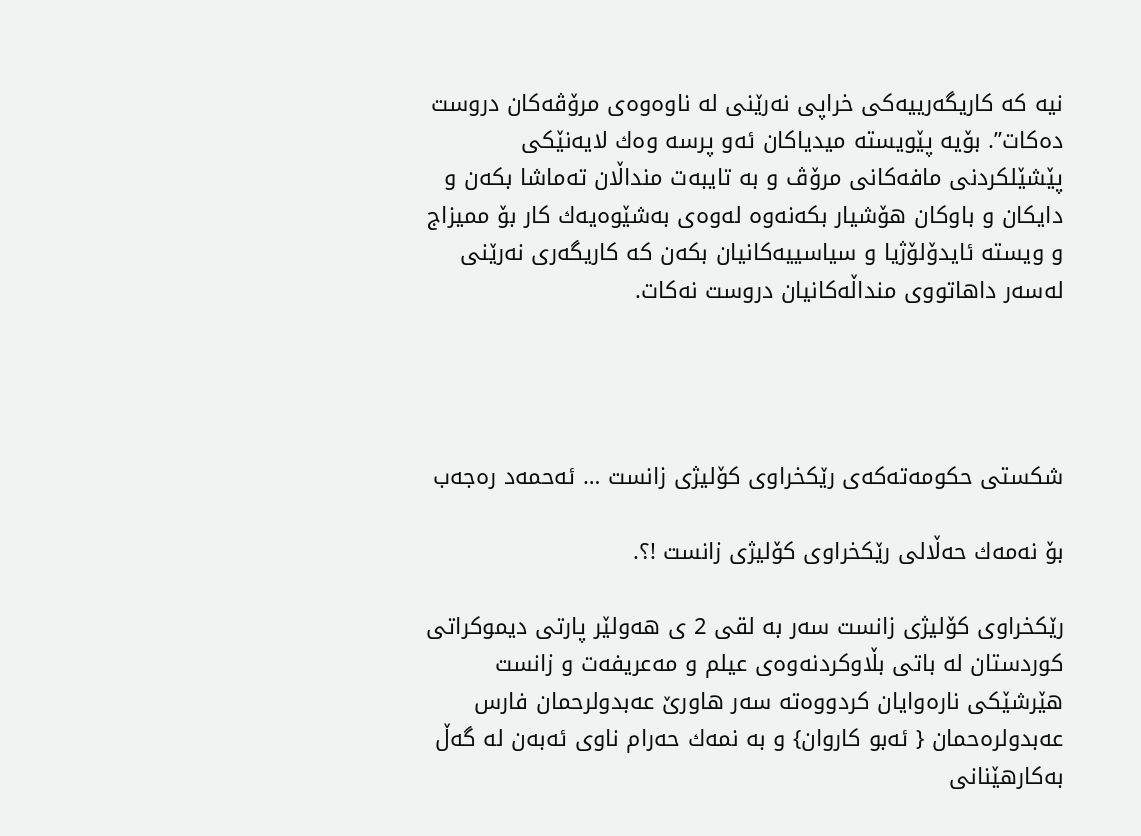نیە کە كاریگەرییەكی خراپی نەرێنی لە ناوەوەی مرۆڤەکان دروست دەكات”. بۆیە پێویستە میدیاكان ئەو پرسە وەك لایەنێكی پێشێلكردنی مافەكانی مرۆڤ و بە تایبەت منداڵان تەماشا بكەن و دایكان و باوكان هۆشیار بكەنەوە لەوەی بەشێوەیەك كار بۆ ممیزاج و ویستە ئایدۆلۆژیا و سیاسییەكانیان بكەن كە كاریگەری نەرێنی لەسەر داهاتووی منداڵەكانیان دروست نەكات.




شكستی حكومه‌ته‌كه‌ی رێكخراوی كۆلیژی زانست … ئه‌حمه‌د ره‌جه‌ب

بۆ نه‌مه‌ك حه‌ڵالی رێكخراوی كۆلیژی زانست !؟.

رێكخراوی كۆلیژی زانست سه‌ر به‌ لقی 2 ی هه‌ولێر پارتی دیموكراتی كوردستان له‌ باتی بڵاوكردنه‌وه‌ی عیلم و مه‌عریفه‌ت و زانست هێرشێكی ناره‌وایان كردووه‌ته‌ سه‌ر هاورێ عه‌بدولرحمان فارس عه‌بدولره‌حمان { ئه‌بو كاروان} و به‌ نمه‌ك حه‌رام ناوی ئه‌به‌ن له‌ گه‌ڵ به‌كارهێنانی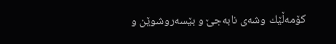كۆمه‌ڵێك وشه‌ی نابه‌جێ و بێسه‌روشوێن و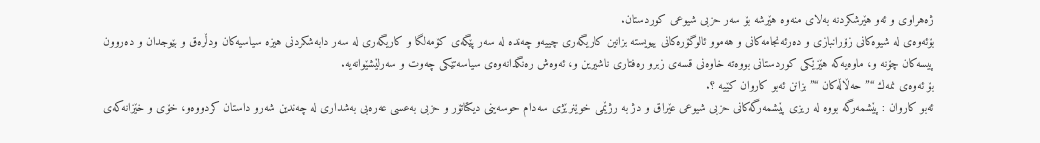ژه‌هراوی و ئه‌و هێرشكردنه‌ به‌لای منه‌وه‌ هێرشه‌ بۆ سه‌ر حزبی شیوعی كوردستان.
بۆئه‌وه‌ی له‌ شیوه‌كانی زۆرانبازی و ده‌رئه‌نجامه‌كانی و هه‌موو ئالوگۆره‌كانی ییویسته‌ بزانین كاریگه‌ری چییه‌و چه‌نده‌ له‌ سه‌ر پێگه‌ی كۆمه‌لگا و كاریگه‌ری له‌ سه‌ر دابه‌شكردنی هیزه‌ سیاسیه‌كان ودڵره‌ق و بێوجدان و ده‌روون پیسه‌كان چۆنه و، ماوه‌یه‌كه‌ هێزێكی كوردستانی بووه‌ته‌ خاوه‌نی قسه‌ی زبرو ره‌فتاری ناشیرین و، ئه‌وه‌ش ره‌نگدانه‌وه‌ی سیاسه‌تێكی چه‌وت و سه‌رلێشێوانه‌یه‌.
بۆ ئه‌وه‌ی نمه‌ك “” حه‌ڵاڵه‌كان “” بزانن ئه‌بو كاروان كێیه‌ ؟.
ئه‌بو كاروان : پێشمه‌رگه‌ بووه‌ له‌ ریزی پێشمه‌رگه‌كانی حزبی شیوعی عێراق و ‌دژ به‌ رژێمی خوێنرێژی سه‌دام حوسه‌ینی دیكتاتۆر و حزبی به‌عسی عه‌ره‌بی به‌شداری له‌ چه‌ندین شه‌رو داستان كردووه‌و، خۆی و خێزانه‌كه‌ی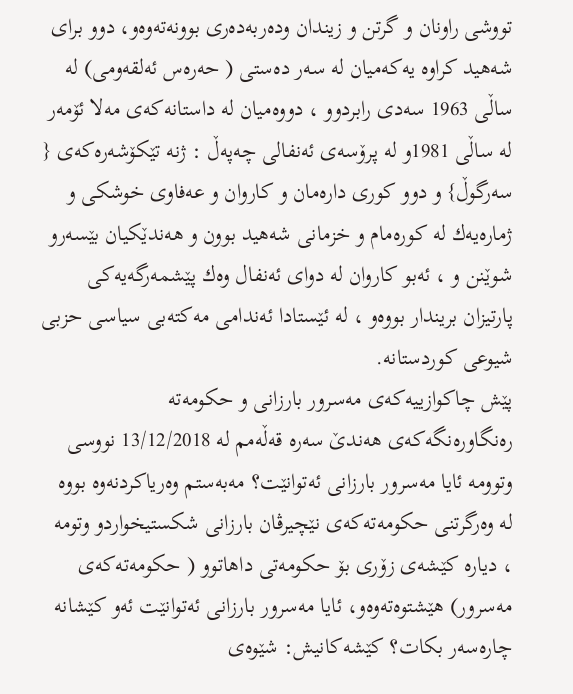تووشی راونان و گرتن و زیندان وده‌ربه‌ده‌ری بوونه‌ته‌وه‌و، دوو برای شه‌هید كراوه‌ یه‌كه‌میان له‌ سه‌ر ده‌ستی ( حه‌ره‌س ئه‌لقه‌ومی) له‌ ساڵی 1963 سه‌دی رابردوو ، دووه‌میان له‌ داستانه‌كه‌ی مه‌لا ئۆمه‌ر له‌ ساڵی 1981و له‌ پرۆسه‌ی ئه‌نفالی چه‌په‌ڵ : ژنه‌ تێكۆشه‌ره‌كه‌ی { سه‌رگوڵ} و دوو كوری داره‌مان و كاروان و عه‌فاوی خوشكی و ژماره‌یه‌ك له‌ كوره‌مام و خزمانی شه‌هید بوون و هه‌ندێكیان بێسه‌رو شوێنن و ، ئه‌بو كاروان له‌ دوای ئه‌نفال وه‌ك پێشمه‌رگه‌یه‌كی پارتیزان بریندار بووه‌و ، له‌ ئێستادا ئه‌ندامی مه‌كته‌بی سیاسی حزبی شیوعی كوردستانه‌.
پێش چاكوازییه‌كه‌ی مه‌سرور بارزانی و حكومه‌ته‌ ره‌نگاوره‌نگه‌كه‌ی هه‌ندێ سه‌ره‌ قه‌ڵه‌مم له‌ 13/12/2018 نووسی وتوومه‌ ئایا مه‌سرور بارزانی ئه‌توانێت؟ مه‌به‌ستم وه‌ریاكردنه‌وه‌ بووه‌ له‌ وه‌رگرتنی حكومه‌ته‌كه‌ی نێچیرڤان بارزانی شكستیخواردو وتومه‌ ، دیاره‌ كێشه‌ی زۆری بۆ حكومه‌تی داهاتوو ( حكو‌مه‌ته‌كه‌ی مه‌سرور) هێشتوه‌ته‌وه‌و‌، ئایا مه‌سرور بارزانی ئه‌توانێت ئه‌و كێشانه‌ چاره‌سه‌ر بكات؟ كێشه‌كانیش: شێوه‌ی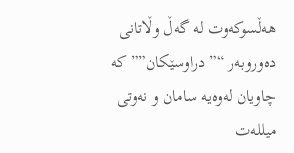هه‌ڵسوكه‌وت له‌ گه‌ڵ وڵاتانی ده‌وروبه‌ر “” دراوسێكان”” كه‌ چاویان له‌وه‌یه‌ سامان و نه‌وتی میلله‌ت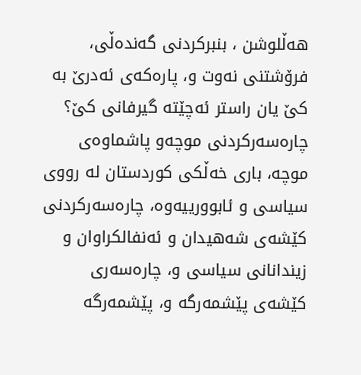هه‌ڵلوشن ، بنبركردنی گه‌نده‌ڵی، فرۆشتنی نه‌وت و، پاره‌كه‌ی ئه‌درێ به‌ كێ یان راستر ئه‌چێته‌ گیرفانی كێ؟ چاره‌سه‌ركردنی موچه‌و پاشماوه‌ی موچه‌، باری خه‌ڵكی كوردستان له‌ رووی سیاسی و ئابوورییه‌وه‌، چاره‌سه‌ركردنی كێشه‌ی شه‌هیدان و ئه‌نفالكراوان و زیندانانی سیاسی و، چاره‌سه‌ری كێشه‌ی پێشمه‌رگه‌ و، پێشمه‌رگه‌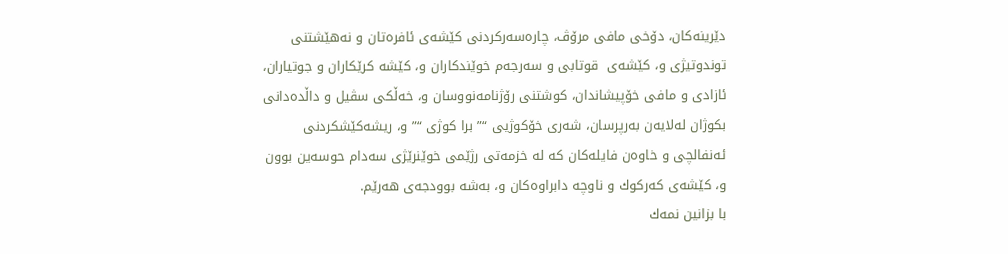دێرینه‌كان، دۆخی مافی مرۆڤ، چاره‌سه‌ركردنی كێشه‌ی ئافره‌تان و نه‌هێشتنی توندوتیژی و، كێشه‌ی ‌ قوتابی و سه‌رجه‌م خوێندكاران و، كێشه‌ كرێكاران و جوتیاران، ئازادی و مافی خۆپیشاندان، كوشتنی رۆژنامه‌نووسان و، خه‌ڵكی سڤیل و داڵده‌دانی بكوژان له‌لایه‌ن به‌رپرسان، شه‌ری خۆكوژیی “” برا كوژی “” و، ریشه‌كێشكردنی ئه‌نفالچی و خاوه‌ن فایله‌كان كه‌ له‌ خزمه‌تی رژێمی خوێنرێژی سه‌دام حوسه‌ین بوون و، كێشه‌ی كه‌ركوك و ناوچه‌ دابراوه‌كان و، به‌شه‌ بوودجه‌ی هه‌رێم.
با بزانین نمه‌ك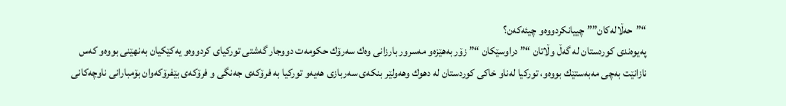“”حه‌ڵاله‌كان”” چییانكردووه‌و چیئه‌كه‌ن؟
په‌یوه‌ندی كوردستان له‌ گه‌ڵ وڵاتان “” دراوسێكان “” زۆر به‌هێزه‌و مه‌سرور بارزانی وه‌ك سه‌رۆك حكومه‌ت دووجار گه‌شتی توركیای كردووه‌و یه‌كێكیان به‌نهێنی بووه‌و كه‌س نازانێت به‌چی مه‌به‌ستێك بووه‌و، توركیا له‌ناو خاكی كوردستان له دهوك وهه‌ولێر بنكه‌ی سه‌ربازی هه‌یه‌و توركیا به‌ فرۆكه‌ی جه‌نگی و فرۆكه‌ی بێفرۆكه‌وان بۆمبارانی ناوچه‌كانی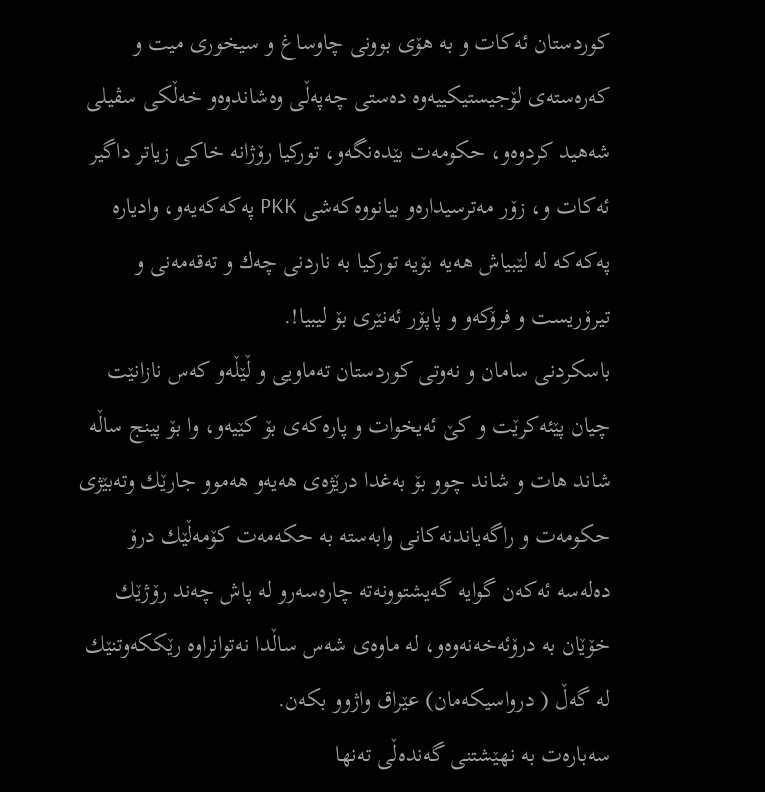كوردستان ئه‌كات و به‌ هۆی بوونی چاوساغ و سیخوری میت و كه‌ره‌سته‌ی لۆجیستیكییه‌وه‌ ده‌ستی چه‌په‌ڵی وه‌شاندوه‌و خه‌ڵكی سڤیلی شه‌هید كردوه‌و، حكومه‌ت بێده‌نگه‌و، توركیا رۆژانه‌ خاكی زیاتر داگیر ئه‌كات و، زۆر مه‌ترسیداره‌و بیانووه‌كه‌شی PKK په‌كه‌كه‌یه‌و، وادیاره‌ په‌كه‌كه‌ له‌ لێبیاش هه‌یه‌ بۆیه‌ توركیا به‌ ناردنی چه‌ك و ته‌قه‌مه‌نی و تیرۆریست و فرۆكه‌و و پاپۆر ئه‌نێری بۆ لیبیا!.
باسكردنی سامان و نه‌وتی كوردستان ته‌ماویی و ڵێڵه‌و كه‌س نازانێت چیان پێئه‌كرێت و كێ ئه‌یخوات و پاره‌كه‌ی بۆ كێیه‌و، وا بۆ پینج ساڵه‌ شاند هات و شاند چوو بۆ به‌غدا درێژه‌ی هه‌یه‌و هه‌موو جارێك وته‌بێژی حكومه‌ت و راگه‌یاندنه‌كانی وابه‌سته‌ به‌ حكه‌مه‌ت كۆمه‌ڵێك درۆ ده‌له‌سه‌ ئه‌كه‌ن گوایه‌ گه‌یشتوونه‌ته‌ چاره‌سه‌رو له‌ پاش چه‌ند رۆژێك خۆێان به‌ درۆئه‌خه‌نه‌وه‌و، له‌ ماوه‌ی شه‌س ساڵدا نه‌توانراوه‌ رێككه‌وتنێك له‌ گه‌ڵ ( درواسیكه‌مان) عێراق واژوو بكه‌ن.
سه‌باره‌ت به‌ نهێشتنی گه‌نده‌ڵی ته‌نها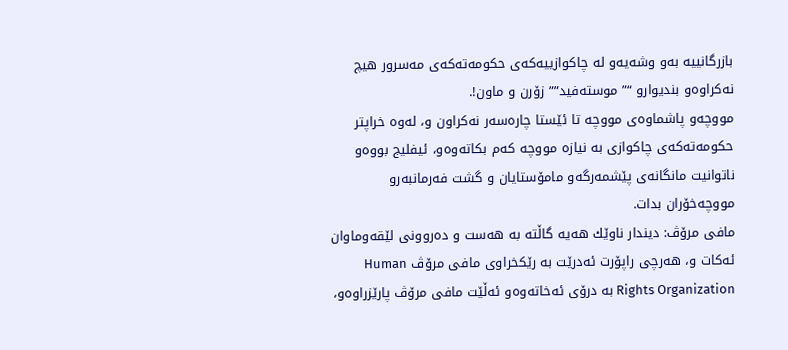بازرگانییه‌ به‌و وشه‌یه‌و له‌ چاكوازییه‌كه‌ی حكومه‌ته‌كه‌ی مه‌سرور هیچ نه‌كراوه‌و بندیوارو “”موسته‌فید”” زۆرن و ماون!.
مووچه‌و پاشماوه‌ی‌ مووچه‌ تا ئێستا چاره‌سه‌ر نه‌كراون و، له‌وه‌ خراپتر حكومه‌ته‌كه‌ی چاكوازی به‌ نیازه‌ مووچه‌ كه‌م بكاته‌وه‌و، ئیفلیج بووه‌و ناتوانیت مانگانه‌ی پێشمه‌رگه‌و مامۆستایان و گشت فه‌رمانبه‌رو مووچه‌خۆران بدات.
مافی مرۆڤ: دیندار ناوێك هه‌یه‌ گاڵته‌ به‌ هه‌ست و ده‌روونی لێقه‌وماوان ئه‌كات و، هه‌رچی راپۆرت ئه‌درێت به‌ رێكخراوی مافی مرۆڤ Human Rights Organization به‌ درۆی ئه‌خاته‌وه‌و ئه‌ڵێت مافی مرۆڤ پارێزراوه‌و،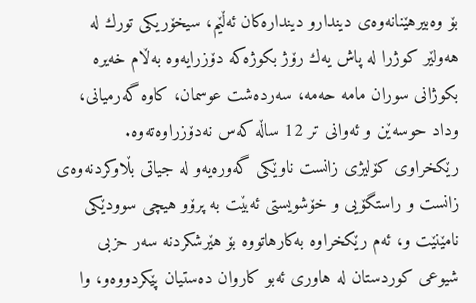بۆ وه‌بیرهێنانه‌وه‌ی دیندارو دینداره‌كان ئه‌ڵێم، سیخۆریكی تورك له‌ هه‌ولێر كوژرا له‌ پاش یه‌ك رۆژ بكوژه‌كه‌ دۆزرایه‌وه‌ به‌ڵام خه‌یره‌ بكوژانی سوران مامه‌ حه‌مه‌، سه‌رده‌شت عوسمان، كاوه‌ گه‌رمیانی، وداد حوسه‌ێن و ئه‌وانی تر 12 ساڵه‌ كه‌س نه‌دۆزراوه‌ته‌وه‌.
رێكخراوی كۆلیژی زانست ناوێكی گه‌وره‌یه‌و له‌ جیاتی بڵاوكردنه‌وه‌ی زانست و راستگۆیی و خۆشویستی ئه‌بێت به‌ پرۆو هیچی سوودێكی نامێنێت و، ئه‌م رێكخراوه‌ به‌كارهاتووه‌ بۆ هێرشكردنه‌ سه‌ر حزبی شیوعی كوردستان له‌ هاوری ئه‌بو كاروان ده‌ستیان پێكردووه‌و، وا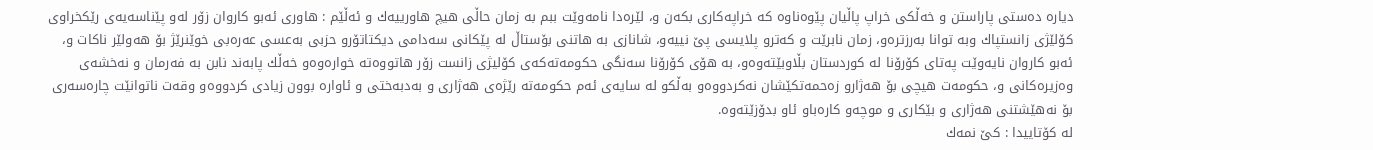دیاره‌ ده‌ستی پاراستن و خه‌ڵكی خراپ پاڵیان پێوه‌ناوه‌ كه‌ خراپه‌كاری بكه‌ن و، لێره‌دا نامه‌وێت ببم به‌ زمان حاڵی هیچ هاورییه‌ك و ئه‌ڵێم : هاوری ئه‌بو كاروان زۆر له‌و پێناسه‌یه‌ی رێکخراوی کۆلێژی زانستپاك وبه‌ توانا به‌رزتره‌و، زمان نابرێت و كه‌ترو پلایسی پێ نییه‌و، شانازی به‌ هاتنی بۆستاڵ له‌ پێكانی سه‌دامی دیكتاتۆرو حزبی به‌عسی عه‌ره‌بی خوێنرێژ بۆ هه‌ولێر ناكات و، ئه‌بو كاروان نایه‌وێت په‌تای كۆرۆنا له‌ كوردستان بڵاوبێته‌وه‌و، به‌ هۆی كۆرۆنا سه‌نگی حكومه‌ته‌كه‌ی كۆلیژی زانست زۆر هاتووه‌ته‌ خواره‌وه‌و خه‌ڵك پابه‌ند نابن به‌ فه‌رمان و نه‌خشه‌ی وه‌زیره‌كانی و، حكومه‌ت هیچی بۆ هه‌ژارو زه‌حمه‌تكێشان نه‌كردووه‌و به‌ڵكو له‌ سایه‌ی ئه‌م حكومه‌ته‌ رێژه‌ی هه‌ژاری و به‌دبه‌ختی و ئاواره‌ بوون زیادی كردووه‌و وقه‌ت ناتوانێت چاره‌سه‌ری بۆ نه‌هێشتنی هه‌ژاری و بێكاری و موچه‌و كاره‌باو ئاو بدۆزێته‌وه‌.
له‌ كۆتاییدا : كێ نمه‌ك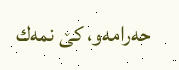حه‌رامه‌و، كێ نمه‌ك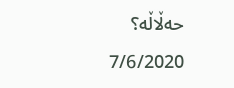حه‌ڵاڵه‌؟
7/6/2020